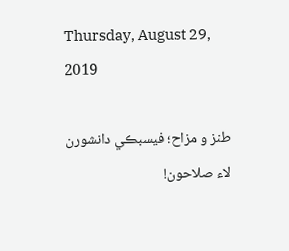Thursday, August 29, 2019

طنز و مزاح؛ فيسبڪي دانشورن لاء صلاحون!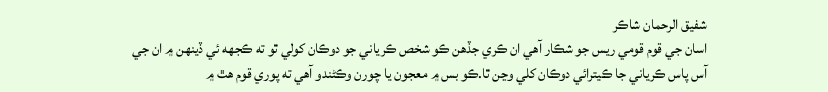شفيق الرحمان شاڪر
اسان جي قوم قومي ريس جو شڪار آهي ان ڪري جڏهن ڪو شخص ڪرياني جو دوڪان کولي ٿو ته ڪجهه ئي ڏينهن ۾ ان جي آس پاس ڪرياني جا ڪيترائي دوڪان کلي وڃن ٿا.ڪو بس ۾ معجون يا چورن وڪڻندو آهي ته پوري قوم هٿ ۾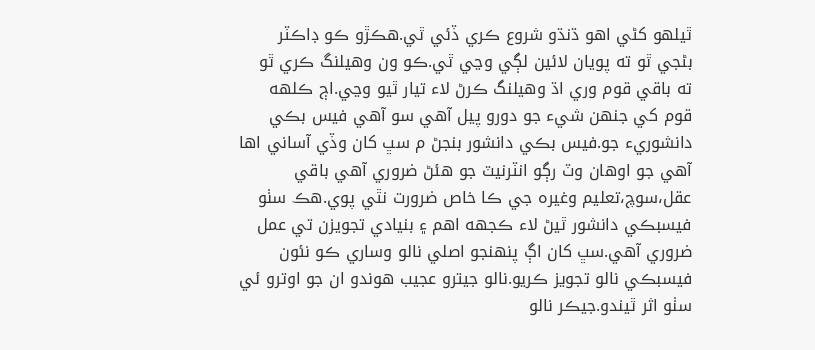ٿيلهو کڻي اهو ڌنڌو شروع ڪري ڏئي ٿي.هڪڙو ڪو ڊاڪٽر بڻجي ٿو ته پويان لائين لڳي وڃي ٿي.ڪو ون وهيلنگ ڪري ٿو ته باقي قوم وري اڌ وهيلنگ ڪرڻ لاء تيار ٿيو وڃي.اڄ ڪلهه قوم کي جنهن شيء جو دورو پيل آهي سو آهي فيس بڪي دانشوريء جو.فيس بڪي دانشور بنجڻ م سڀ کان وڏي آساني اها آهي جو اوهان وٽ رڳو انٽرنيٽ جو هئڻ ضروري آهي باقي عقل،سوچ،تعليم وغيره جي ڪا خاص ضرورت نٿي پوي.هڪ سٺو فيسبڪي دانشور ٿيڻ لاء ڪجهه اهم ۽ بنيادي تجويزن تي عمل ضروري آهي.سڀ کان اڳ پنهنجو اصلي نالو وساري ڪو نئون فيسبڪي نالو تجويز ڪريو.نالو جيترو عجيب هوندو ان جو اوترو ئي سٺو اثر ٿيندو.جيڪر نالو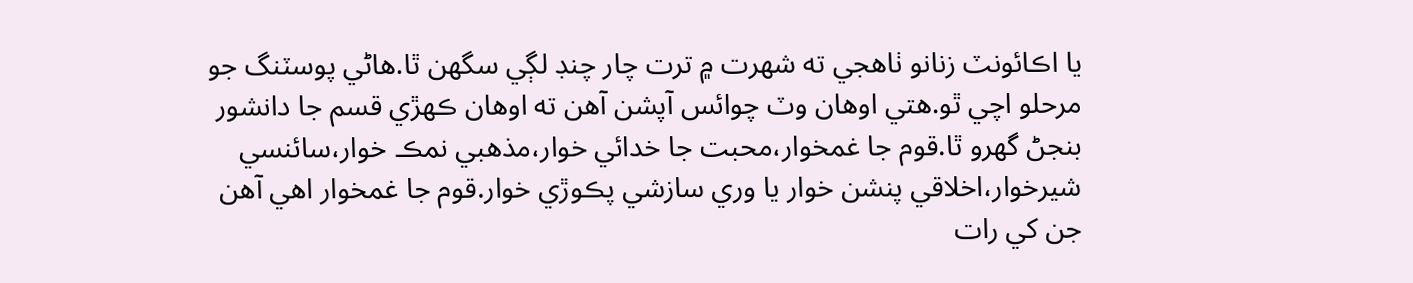يا اڪائونٽ زنانو ٺاهجي ته شهرت ۾ ترت چار چنڊ لڳي سگھن ٿا.هاڻي پوسٽنگ جو مرحلو اچي ٿو.هتي اوهان وٽ چوائس آپشن آهن ته اوهان ڪهڙي قسم جا دانشور بنجڻ گھرو ٿا.قوم جا غمخوار،محبت جا خدائي خوار،مذهبي نمڪ خوار،سائنسي شيرخوار،اخلاقي پنشن خوار يا وري سازشي پڪوڙي خوار.قوم جا غمخوار اهي آهن جن کي رات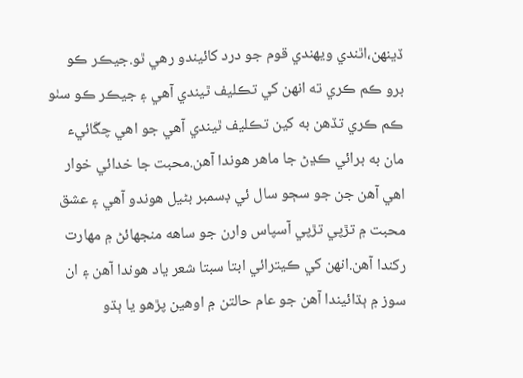ڏينهن،اٿندي ويهندي قوم جو درد کائيندو رهي ٿو.جيڪر ڪو برو ڪم ڪري ته انهن کي تڪليف ٿيندي آهي ۽ جيڪر ڪو سٺو ڪم ڪري تڏهن به کين تڪليف ٿيندي آهي جو اهي چڱائيء مان به برائي ڪڍڻ جا ماهر هوندا آهن.محبت جا خدائي خوار اهي آهن جن جو سڄو سال ئي ڊسمبر بڻيل هوندو آهي ۽ عشق محبت ۾ تڙپي تڙپي آسپاس وارن جو ساهه منجھائڻ ۾ مهارت رکندا آهن.انهن کي ڪيترائي ابتا سبتا شعر ياد هوندا آهن ۽ ان سوز ۾ ٻڌائيندا آهن جو عام حالتن ۾ اوهين پڙهو يا ٻڌو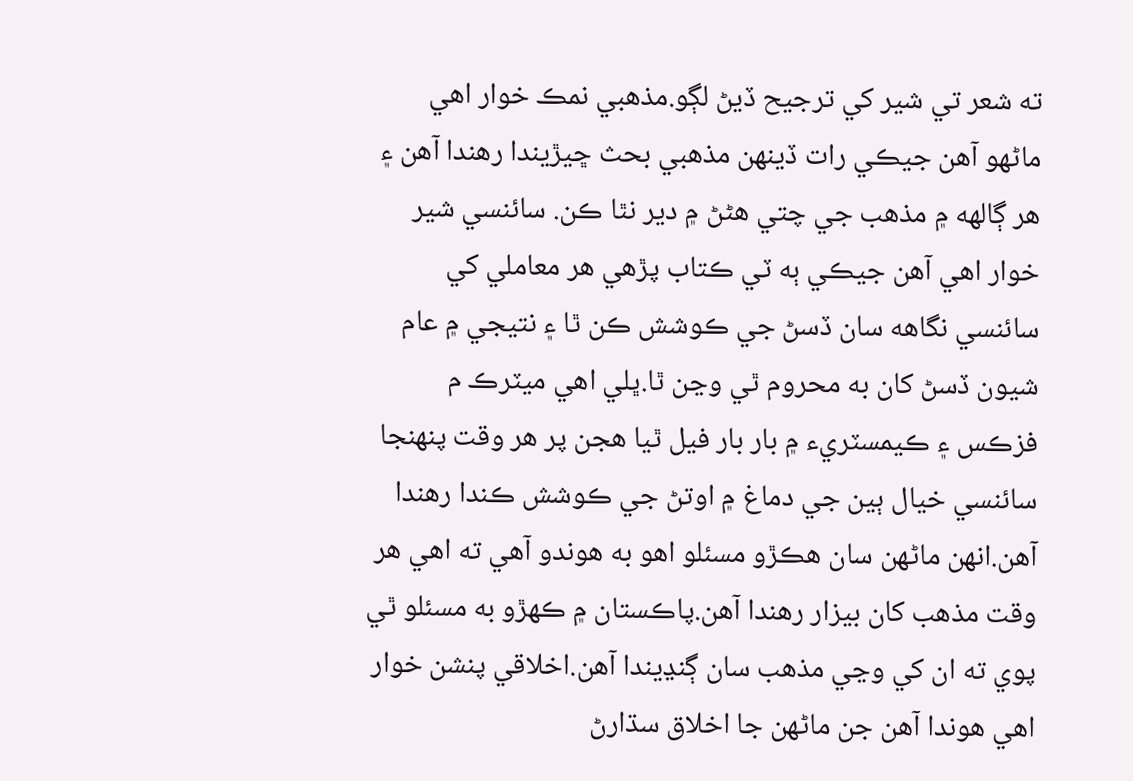ته شعر تي شير کي ترجيح ڏيڻ لڳو.مذهبي نمڪ خوار اهي ماڻهو آهن جيڪي رات ڏينهن مذهبي بحث ڇيڙيندا رهندا آهن ۽ هر ڳالهه ۾ مذهب جي چتي هڻڻ ۾ دير نٿا ڪن. سائنسي شير خوار اهي آهن جيڪي ٻه ٽي ڪتاب پڙهي هر معاملي کي سائنسي نگاهه سان ڏسڻ جي ڪوشش ڪن ٿا ۽ نتيجي ۾ عام شيون ڏسڻ کان به محروم ٿي وڃن ٿا.ڀلي اهي ميٽرڪ م فزڪس ۽ ڪيمسٽريء ۾ بار بار فيل ٿيا هجن پر هر وقت پنهنجا سائنسي خيال ٻين جي دماغ ۾ اوتڻ جي ڪوشش ڪندا رهندا آهن.انهن ماڻهن سان هڪڙو مسئلو اهو به هوندو آهي ته اهي هر وقت مذهب کان بيزار رهندا آهن.پاڪستان ۾ ڪهڙو به مسئلو ٿي پوي ته ان کي وڃي مذهب سان ڳنڍيندا آهن.اخلاقي پنشن خوار اهي هوندا آهن جن ماڻهن جا اخلاق سڌارڻ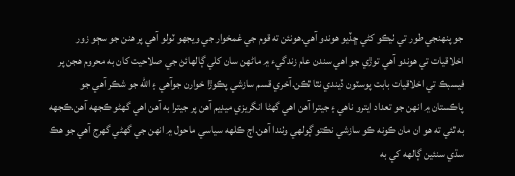جو پنهنجي طور تي ٺيڪو کڻي ڇڏيو هوندو آهي.هونئن ته قوم جي غمخوار جي ويجھو ٽولو آهي پر هنن جو سڄو زور اخلاقيات تي هوندو آهي توڙي جو اهي سندن عام زندگيء ۾ ماڻهن سان کلي ڳالهائڻ جي صلاحيت کان به محروم هجن پر فيسبڪ تي اخلاقيات بابت پوسٽون ڏيندي نٿا ٿڪن.آخري قسم سازشي پڪوڙا خوارن جوآهي ۽ الله جو شڪر آهي جو پاڪستان ۾ انهن جو تعداد ايترو ناهي ۽ جيترا آهن اهي گھڻا انگريزي ميڊيم آهن پر جيترا به آهن اهي گھڻو ڪجهه آهن.ڪجهه به ٿئي ته هو ان مان ڪونه ڪو سازشي نڪتو ڳولهي وٺندا آهن.اڄ ڪلهه سياسي ماحول ۾ انهن جي گھڻي گھرج آهي جو هڪ سڌي سنئين ڳالهه کي به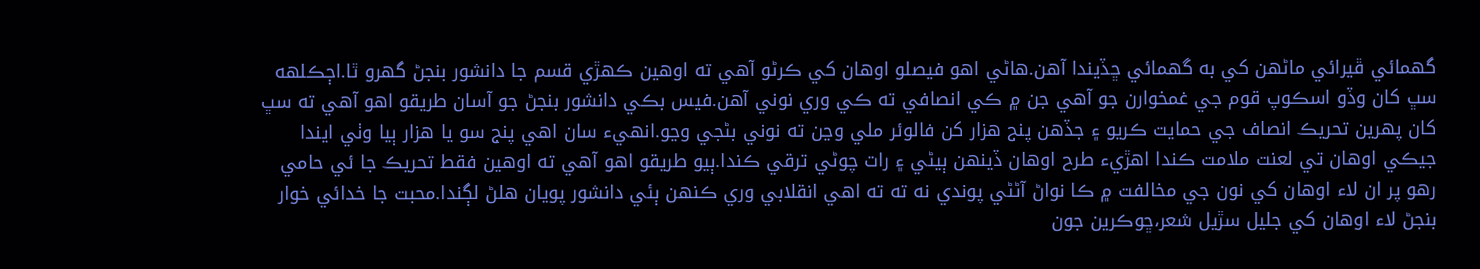گھمائي ڦيرائي ماڻهن کي به گھمائي ڇڏيندا آهن.هاڻي اهو فيصلو اوهان کي ڪرڻو آهي ته اوهين ڪهڙي قسم جا دانشور بنجڻ گھرو ٿا.اڄڪلهه سڀ کان وڏو اسڪوپ قوم جي غمخوارن جو آهي جن ۾ ڪي انصافي ته ڪي وري نوني آهن.فيس بڪي دانشور بنجڻ جو آسان طريقو اهو آهي ته سڀ کان پهرين تحريڪ انصاف جي حمايت ڪريو ۽ جڏهن پنج هزار کن فالوئر ملي وڃن ته نوني بڻجي وڃو.انهيء سان اهي پنج سو يا هزار ٻيا وٺي ايندا جيڪي اوهان تي لعنت ملامت ڪندا اهڙيء طرح اوهان ڏينهن ٻيڻي ۽ رات چوڻي ترقي ڪندا.ٻيو طريقو اهو آهي ته اوهين فقط تحريڪ جا ئي حامي رهو پر ان لاء اوهان کي نون جي مخالفت ۾ ڪا نواڻ آڻڻي پوندي نه ته ته اهي انقلابي وري ڪنهن ٻئي دانشور پويان هلڻ لڳندا.محبت جا خدائي خوار بنجڻ لاء اوهان کي جليل سڙيل شعر،ڇوڪرين جون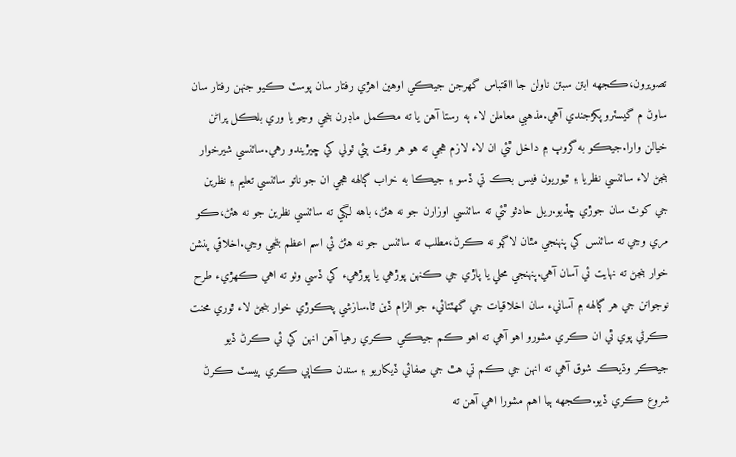تصويرون،ڪجهه ابتن سبتن ناولن جا ااقتباس گھرجن جيڪي اوهين اهڙي رفتار سان پوسٽ ڪيو جنهن رفتار سان ساوڻ م گيسٽرو پکڙجندي آهي.مذهبي معاملن لاء ٻه رستا آهن يا ته مڪمل ماڊرن بنجي وڃو يا وري بلڪل پراڻن خيالن وارا.جيڪو به گروپ ۾ داخل ٿئي ان لاء لازم هجي ته هو هر وقت ٻئي ٽولي کي ڇيڙيندو رهي.سائنسي شيرخوار بنجڻ لاء سائنسي نظريا ۽ ٿيوريون فيس بڪ تي ڏسو ۽ جيڪا به خراب ڳالهه هجي ان جو ناتو سائنسي تعليم ۽ نظرين جي کوٽ سان جوڙي ڇڏيو.ريل حادثو ٿئي ته سائنسي اوزارن جو نه هئڻ، باهه لڳي ته سائنسي نظرين جو نه هئڻ،ڪو مري وڃي ته سائنس کي پنهنجي مٿان لاڳو نه ڪرڻ،مطلب ته سائنس جو نه هئڻ ئي اسم اعظم بڻجي وڃي.اخلاقي پنشن خوار بنجڻ ته نهايت ئي آسان آهي.پنهنجي محلي يا پاڙي جي ڪنهن پوڙهي يا پوڙهيء کي ڏسي وٺو ته اهي ڪهڙيء طرح نوجوانن جي هر ڳالهه ۾ آسانيء سان اخلاقيات جي گھٽتائيء جو الزام ڏين ٿا.سازشي پڪوڙي خوار بنجڻ لاء ٿوري محنت ڪرڻي پوي ٿي ان ڪري مشورو اهو آهي ته اهو ڪم جيڪي ڪري رهيا آهن انهن کي ئي ڪرڻ ڏيو جيڪر وڌيڪ شوق آهي ته انهن جي ڪم تي هٿ جي صفائي ڏيکاريو ۽ سندن ڪاپي ڪري پيسٽ ڪرڻ شروع ڪري ڏيو.ڪجهه ٻيا اهم مشورا اهي آهن ته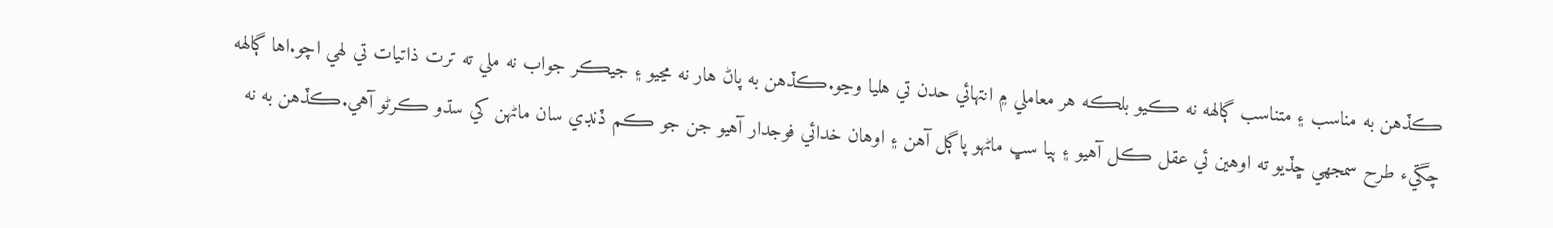ڪڏهن به مناسب ۽ متناسب ڳالهه نه ڪيو بلڪه هر معاملي ۾ انتهائي حدن تي هليا وڃو.ڪڏهن به پاڻ هار نه مڃيو ۽ جيڪر جواب نه ملي ته ترت ذاتيات تي لهي اچو.اها ڳالهه چڱيء طرح سمجھي ڇڏيو ته اوهين ئي عقل ڪل آهيو ۽ ٻيا سڀ ماڻهو پاڳل آهن ۽ اوهان خدائي فوجدار آهيو جن جو ڪم ڏنڊي سان ماڻهن کي سڌو ڪرڻو آهي.ڪڏهن به نه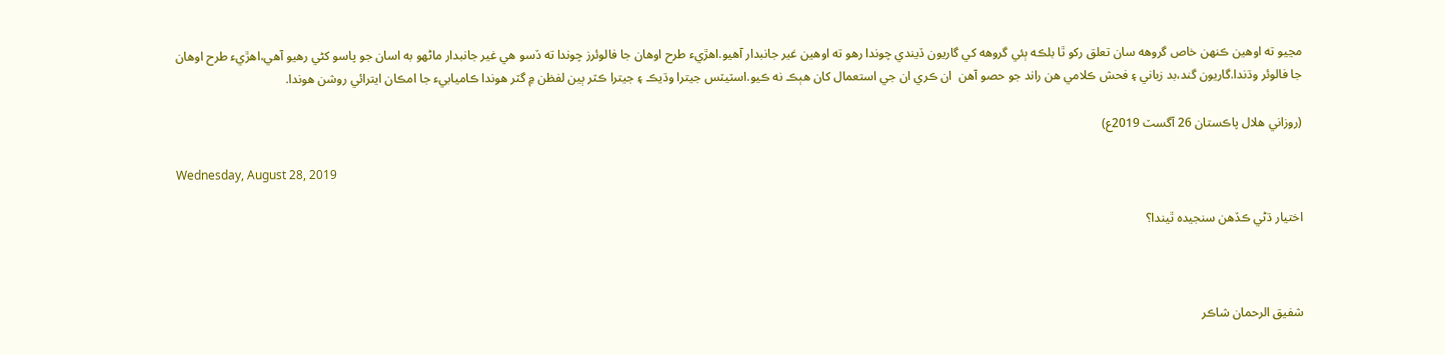مڃيو ته اوهين ڪنهن خاص گروهه سان تعلق رکو ٿا بلڪه ٻئي گروهه کي گاريون ڏيندي چوندا رهو ته اوهين غير جانبدار آهيو.اهڙيء طرح اوهان جا فالوئرز چوندا ته ڏسو هي غير جانبدار ماڻهو به اسان جو پاسو کڻي رهيو آهي،اهڙيء طرح اوهان جا فالوئر وڌندا.گاريون گند،بد زباني ۽ فحش ڪلامي هن راند جو حصو آهن  ان ڪري ان جي استعمال کان هٻڪ نه ڪيو.اسٽيٽس جيترا وڌيڪ ۽ جيترا ڪٽر ٻين لفظن ۾ گٽر هوندا ڪاميابيء جا امڪان ايترائي روشن هوندا.

(روزاني هلال پاڪستان 26 آگسٽ 2019ع)

Wednesday, August 28, 2019

اختيار ڌڻي ڪڏهن سنجيده ٿيندا؟



شفيق الرحمان شاڪر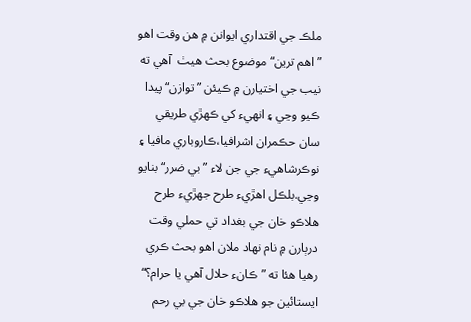ملڪ جي اقتداري ايوانن ۾ هن وقت اهو ”اهم ترين“ موضوع بحث هيٺ  آهي ته نيب جي اختيارن ۾ ڪيئن ”توازن“ پيدا ڪيو وڃي ۽ انهيء کي ڪهڙي طريقي سان حڪمران اشرافيا،ڪاروباري مافيا ۽ نوڪرشاهيء جي جن لاء ”بي ضرر“ بنايو وڃي.بلڪل اهڙيء طرح جهڙيء طرح هلاڪو خان جي بغداد تي حملي وقت درٻارن ۾ نام نهاد ملان اهو بحث ڪري رهيا هئا ته ”ڪانء حلال آهي يا حرام؟“ ايستائين جو هلاڪو خان جي بي رحم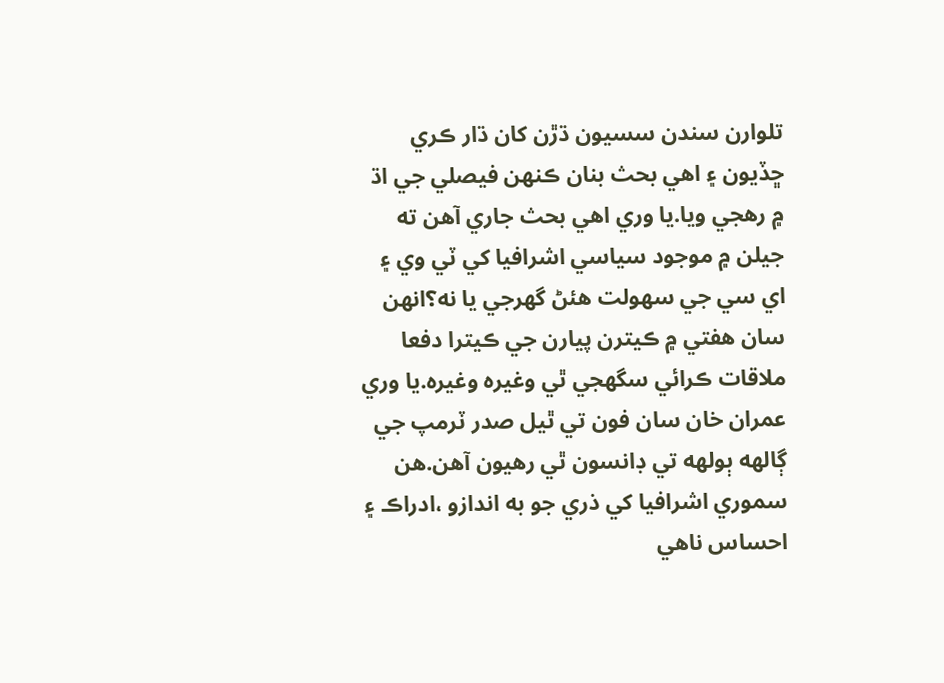تلوارن سندن سسيون ڌڙن کان ڌار ڪري ڇڏيون ۽ اهي بحث بنان ڪنهن فيصلي جي اڌ ۾ رهجي ويا.يا وري اهي بحث جاري آهن ته جيلن ۾ موجود سياسي اشرافيا کي ٽي وي ۽ اي سي جي سهولت هئڻ گھرجي يا نه؟انهن سان هفتي ۾ ڪيترن پيارن جي ڪيترا دفعا ملاقات ڪرائي سگھجي ٿي وغيره وغيره.يا وري عمران خان سان فون تي ٿيل صدر ٽرمپ جي ڳالهه ٻولهه تي ڊانسون ٿي رهيون آهن.هن سموري اشرافيا کي ذري جو به اندازو ،ادراڪ ۽ احساس ناهي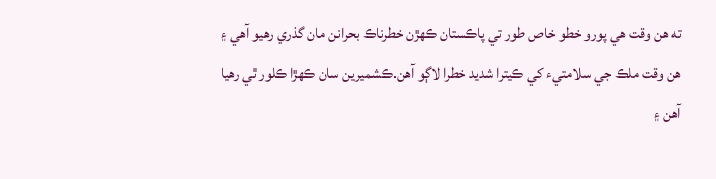ته هن وقت هي پورو خطو خاص طور تي پاڪستان ڪهڙن خطرناڪ بحرانن مان گذري رهيو آهي ۽ هن وقت ملڪ جي سلامتيء کي ڪيترا شديد خطرا لاڳو آهن.ڪشميرين سان ڪهڙا ڪلور ٿي رهيا آهن ۽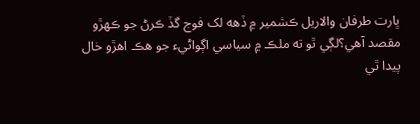ڀارت طرفان والاريل ڪشمير ۾ ڏهه لک فوج گڏ ڪرڻ جو ڪهڙو مقصد آهي؟لڳي ٿو ته ملڪ ۾ سياسي اڳواڻيء جو هڪ اهڙو خال پيدا ٿي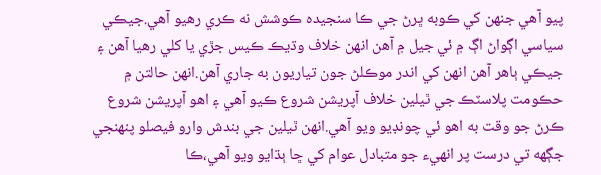پيو آهي جنهن کي ڪوبه ڀرڻ جي ڪا سنجيده ڪوشش نه ڪري رهيو آهي.جيڪي سياسي اڳواڻ اڳ ۾ ئي جيل ۾ آهن انهن خلاف وڌيڪ ڪيس جڙي يا کلي رهيا آهن ۽ جيڪي ٻاهر آهن انهن کي اندر موڪلڻ جون تياريون به جاري آهن.انهن حالتن ۾ حڪومت پلاسٽڪ جي ٿيلين خلاف آپريشن شروع ڪيو آهي ۽ اهو آپريشن شروع ڪرڻ جو وقت به اهو ئي چونڊيو ويو آهي.انهن ٿيلين جي بندش وارو فيصلو پنهنجي جڳهه تي درست پر انهيء جو متبادل عوام کي ڇا ٻڌايو ويو آهي،ڪا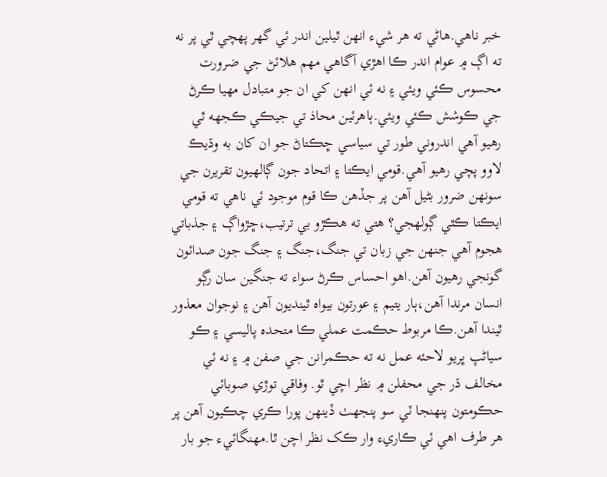خبر ناهي.هاڻي ته هر شيء انهن ٿيلين اندر ئي گھر پهچي ٿي پر نه ته اڳ ۾ عوام اندر ڪا اهڙي آگاهي مهم هلائڻ جي ضرورت محسوس ڪئي ويئي ۽ نه ئي انهن کي ان جو متبادل مهيا ڪرڻ جي ڪوشش ڪئي ويئي.ٻاهرئين محاذ تي جيڪي ڪجهه ٿي رهيو آهي اندروني طور تي سياسي ڇڪتاڻ جو ان کان به وڌيڪ لاوو پچي رهيو آهي.قومي ايڪتا ۽ اتحاد جون ڳالهيون تقريرن جي سونهن ضرور بڻيل آهن پر جڏهن ڪا قوم موجود ئي ناهي ته قومي ايڪتا ڪٿي ڳولهجي؟ هتي ته هڪڙو بي ترتيب،ڇڙواڳ ۽ جذباتي هجوم آهي جنهن جي زبان تي جنگ،جنگ ۽ جنگ جون صدائون گونجي رهيون آهن.اهو احساس ڪرڻ سواء ته جنگين سان رڳو انسان مرندا آهن،ٻار يتيم ۽ عورتون بيواه ٿينديون آهن ۽ نوجوان معذور ٿيندا آهن.ڪا مربوط حڪمت عملي ڪا متحده پاليسي ۽ ڪو سياڻپ ڀريو لاحئه عمل نه ته حڪمرانن جي صفن ۾ ۽ نه ئي مخالف ڌر جي محفلن ۾ نظر اچي ٿو. وفاقي توڙي صوبائي حڪومتون پنهنجا ٽي سو پنجهٺ ڏينهن پورا ڪري چڪيون آهن پر هر طرف اهي ئي ڪاريء وار ڪک نظر اچن ٿا.مهنگائيء جو بار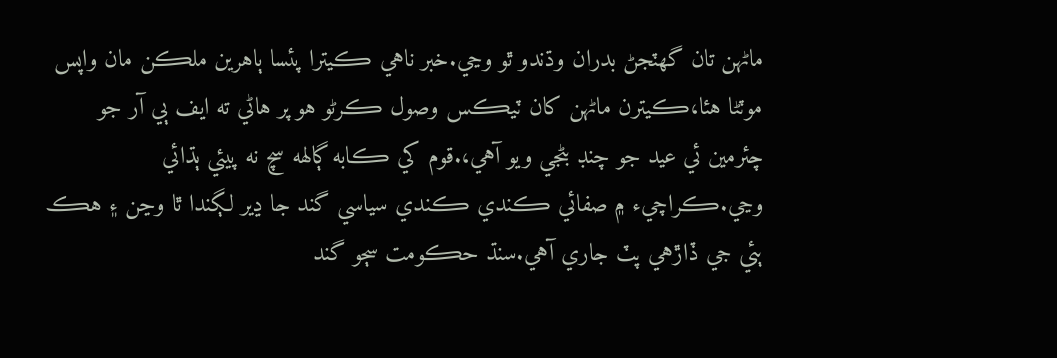ماڻهن تان گھٽجڻ بدران وڌندو ٿو وڃي.خبر ناهي ڪيترا پئسا ٻاهرين ملڪن مان واپس موٽڻا هئا،ڪيترن ماڻهن کان ٽيڪس وصول ڪرڻو هو پر هاڻي ته ايف ٻي آر جو چئرمين ئي عيد جو چنڊ بڻجي ويو آهي،.قوم کي ڪابه ڳالهه سچ نه پيئي ٻڌائي وڃي.ڪراچيء ۾ صفائي ڪندي ڪندي سياسي گند جا ڍير لڳندا ٿا وڃن ۽ هڪ ٻئي جي ڏاڙهي پٽ جاري آهي.سنڌ حڪومت سڄو گند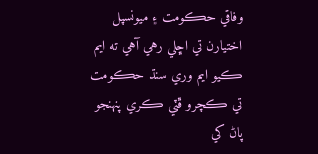وفاقي حڪومت ۽ ميونسپل اختيارن تي اڇلي رهي آهي ته ايم ڪيو ايم وري سنڌ حڪومت تي ڪچرو ڦٽي ڪري پنهنجو پاڻ کي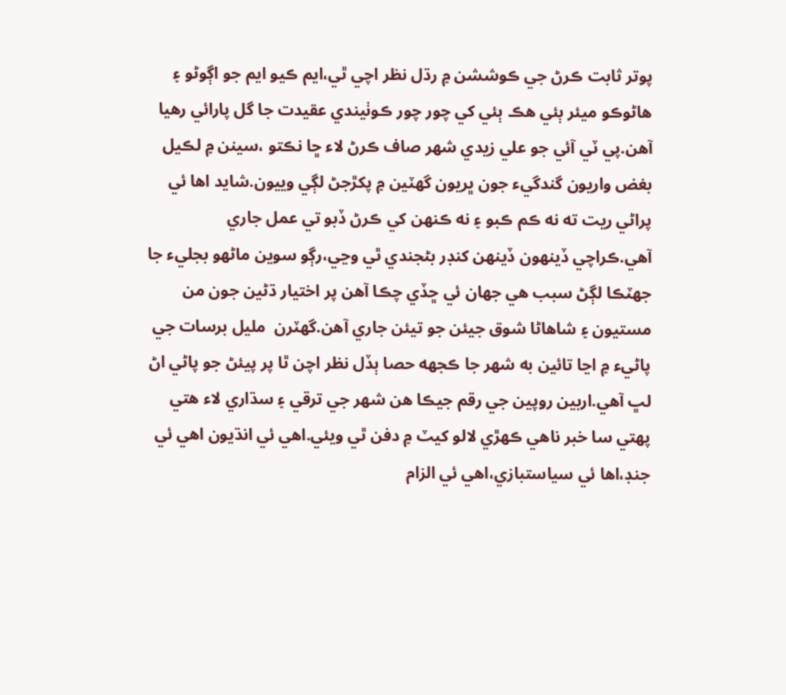پوتر ثابت ڪرڻ جي ڪوششن ۾ رڌل نظر اچي ٿي،ايم ڪيو ايم جو اڳوڻو ۽ هاڻوڪو ميئر ٻئي هڪ ٻئي کي چور چور ڪوٺيندي عقيدت جا گل پارائي رهيا آهن.پي ٽي آئي جو علي زيدي شهر صاف ڪرڻ لاء ڇا نڪتو ،سينن ۾ لڪيل بغض واريون گندگيء جون ڀريون گھٽين ۾ پکڙجڻ لڳي وييون.شايد اها ئي پراڻي ريت ته نه ڪم ڪبو ۽ نه ڪنهن کي ڪرڻ ڏبو تي عمل جاري آهي.ڪراچي ڏينهون ڏينهن کنڊر بڻجندي ٿي وڃي،رڳو سوين ماڻهو بجليء جا جھٽڪا لڳڻ سبب هي جهان ئي ڇڏي چڪا آهن پر اختيار ڌڻين جون من مستيون ۽ شاهاڻا شوق جيئن جو تيئن جاري آهن.گھٽرن  مليل برسات جي پاڻيء ۾ اڃا تائين به شهر جا ڪجهه حصا ٻڏل نظر اچن ٿا پر پيئڻ جو پاڻي اڻ لڀ آهي.اربين روپين جي رقم جيڪا هن شهر جي ترقي ۽ سڌاري لاء هتي پهتي سا خبر ناهي ڪهڙي لالو کيٽ ۾ دفن ٿي ويئي.اهي ئي انڌيون اهي ئي جنڊ،اها ئي سياستبازي،اهي ئي الزام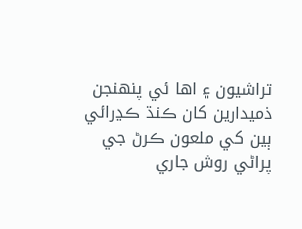تراشيون ۽ اها ئي پنهنجن ذميدارين کان ڪنڌ ڪڍرائي ٻين کي ملعون ڪرڻ جي پراڻي روش جاري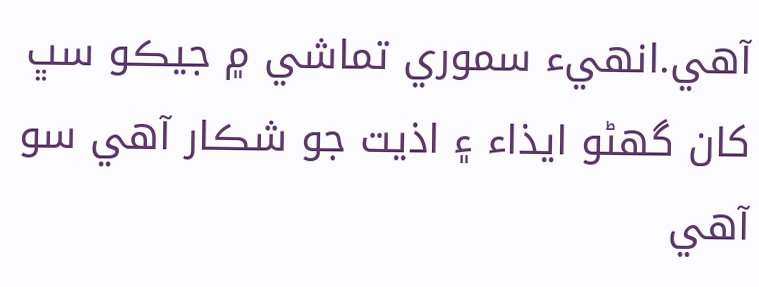آهي.انهيء سموري تماشي ۾ جيڪو سڀ کان گھڻو ايذاء ۽ اذيت جو شڪار آهي سو آهي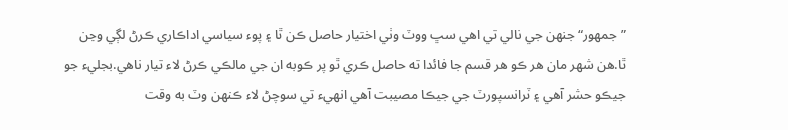”جمهور“ جنهن جي نالي تي اهي سڀ ووٽ وٺي اختيار حاصل ڪن ٿا ۽ پوء سياسي اداڪاري ڪرڻ لڳي وڃن ٿا.هن شهر مان هر ڪو هر قسم جا فائدا ته حاصل ڪري ٿو پر ڪوبه ان جي مالڪي ڪرڻ لاء تيار ناهي.بجليء جو جيڪو حشر آهي ۽ ٽرانسپورٽ جي جيڪا مصيبت آهي انهيء تي سوچڻ لاء ڪنهن وٽ به وقت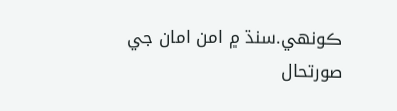ڪونهي.سنڌ ۾ امن امان جي صورتحال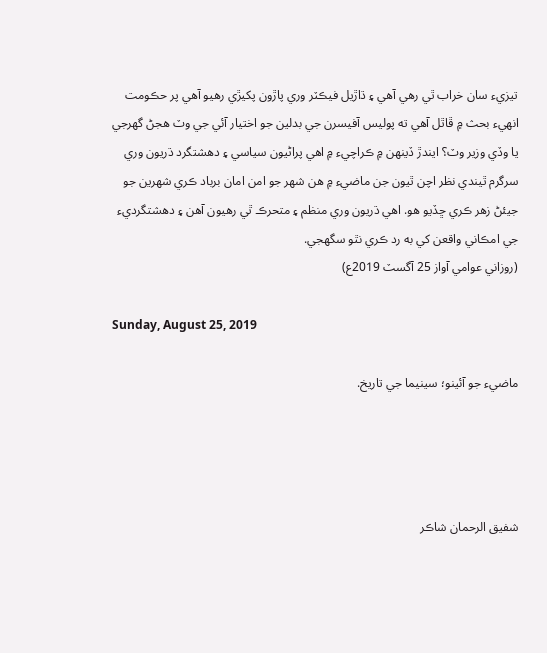تيزيء سان خراب ٿي رهي آهي ۽ ڌاڙيل فيڪٽر وري پاڙون پکيڙي رهيو آهي پر حڪومت انهيء بحث ۾ ڦاٿل آهي ته پوليس آفيسرن جي بدلين جو اختيار آئي جي وٽ هجڻ گھرجي يا وڏي وزير وٽ؟ ايندڙ ڏينهن ۾ ڪراچيء ۾ اهي پراڻيون سياسي ۽ دهشتگرد ڌريون وري سرگرم ٿيندي نظر اچن ٿيون جن ماضيء ۾ هن شهر جو امن امان برباد ڪري شهرين جو جيئڻ زهر ڪري ڇڏيو هو. اهي ڌريون وري منظم ۽ متحرڪ ٿي رهيون آهن ۽ دهشتگرديء جي امڪاني واقعن کي به رد ڪري نٿو سگھجي.
(روزاني عوامي آواز 25 آگسٽ 2019ع)

Sunday, August 25, 2019

ماضيء جو آئينو؛ سينيما جي تاريخ.




شفيق الرحمان شاڪر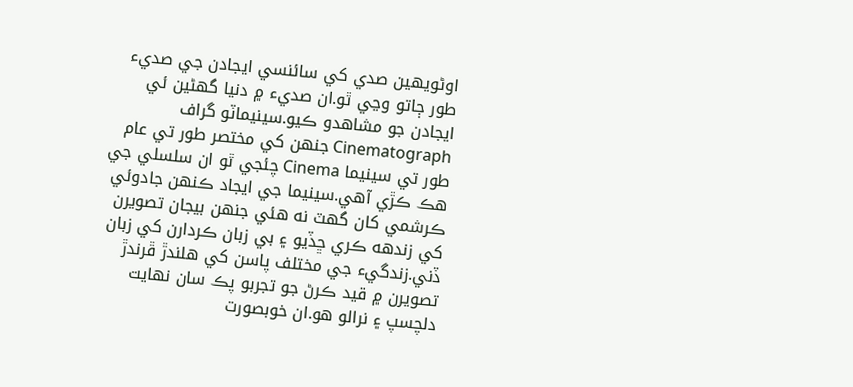اوڻويهين صدي کي سائنسي ايجادن جي صديء طور ڄاتو وڃي ٿو.ان صديء ۾ دنيا گھڻين ئي ايجادن جو مشاهدو ڪيو.سينيماٽو گراف Cinematograph جنهن کي مختصر طور تي عام طور تي سينيما Cinema چئجي ٿو ان سلسلي جي هڪ ڪڙي آهي.سينيما جي ايجاد ڪنهن جادوئي ڪرشمي کان گھٽ نه هئي جنهن بيجان تصويرن کي زندهه ڪري ڇڏيو ۽ بي زبان ڪردارن کي زبان ڏني.زندگيء جي مختلف پاسن کي هلندڙ ڦرندڙ تصويرن ۾ قيد ڪرڻ جو تجربو پڪ سان نهايت دلچسپ ۽ نرالو هو.ان خوبصورت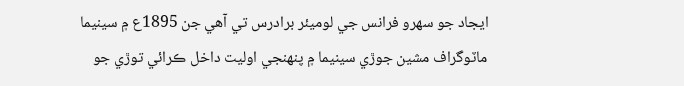ايجاد جو سهرو فرانس جي لوميئر برادرس تي آهي جن 1895ع ۾ سينيما ماٽوگراف مشين جوڙي سينيما ۾ پنهنجي اوليت داخل ڪرائي توڙي جو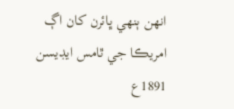انهن ٻنهي ڀائرن کان اڳ امريڪا جي ٿامس ايڊيسن 1891ع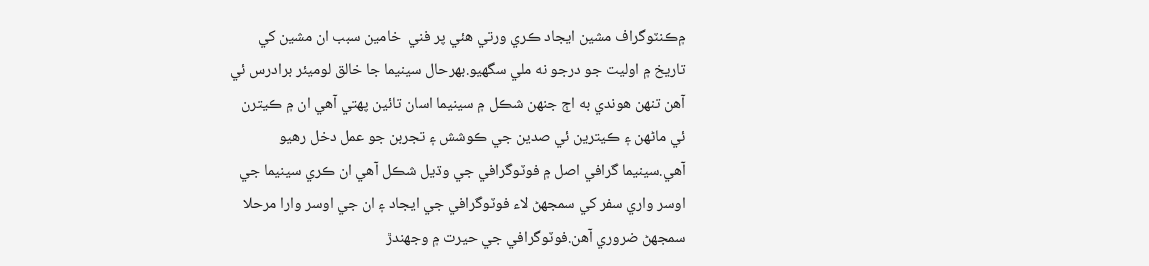۾ڪنٽوگراف مشين ايجاد ڪري ورتي هئي پر فني  خامين سبب ان مشين کي تاريخ ۾ اوليت جو درجو نه ملي سگھيو.بهرحال سينيما جا خالق لوميئر برادرس ئي آهن تنهن هوندي به اڄ جنهن شڪل ۾ سينيما اسان تائين پهتي آهي ان ۾ ڪيترن ئي ماڻهن ۽ ڪيترين ئي صدين جي ڪوشش ۽ تجربن جو عمل دخل رهيو آهي.سينيما گرافي اصل ۾ فوٽوگرافي جي وڌيل شڪل آهي ان ڪري سينيما جي اوسر واري سفر کي سمجھڻ لاء فوٽوگرافي جي ايجاد ۽ ان جي اوسر وارا مرحلا سمجھڻ ضروري آهن.فوٽوگرافي جي حيرت ۾ وجھندڙ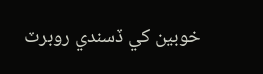خوبين کي ڏسندي روبرٽ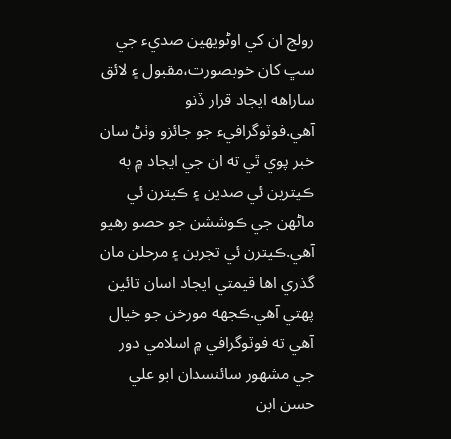رولج ان کي اوڻويهين صديء جي سڀ کان خوبصورت،مقبول ۽ لائق ساراهه ايجاد قرار ڏنو آهي.فوٽوگرافيء جو جائزو وٺڻ سان خبر پوي ٿي ته ان جي ايجاد ۾ به ڪيترين ئي صدين ۽ ڪيترن ئي ماڻهن جي ڪوششن جو حصو رهيو آهي.ڪيترن ئي تجربن ۽ مرحلن مان گذري اها قيمتي ايجاد اسان تائين پهتي آهي.ڪجهه مورخن جو خيال آهي ته فوٽوگرافي ۾ اسلامي دور جي مشهور سائنسدان ابو علي حسن ابن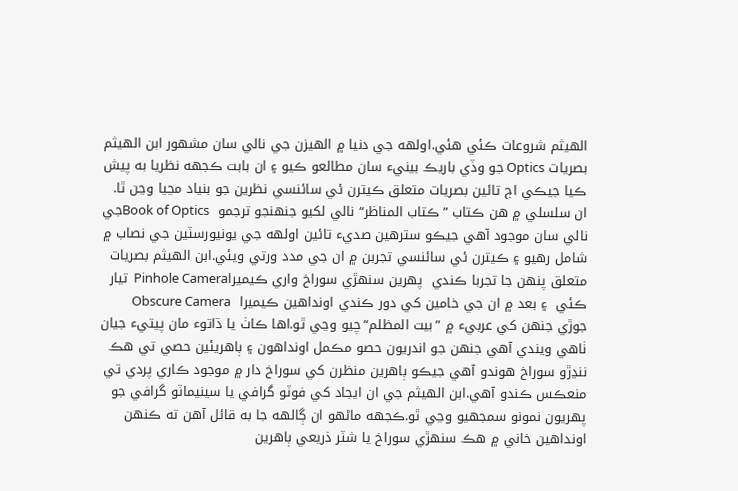الهيثم شروعات ڪئي هئي.اولهه جي دنيا ۾ الهيزن جي نالي سان مشهور ابن الهيثم بصريات Optics جو وڏي باريڪ بينيء سان مطالعو ڪيو ۽ ان بابت ڪجهه نظريا به پيش ڪيا جيڪي اڄ تائين بصريات متعلق ڪيترن ئي سائنسي نظرين جو بنياد مڃيا وڃن ٿا. ان سلسلي ۾ هن ڪتاب ”ڪتاب المناظر“ نالي لکيو جنهنجو ترجمو  Book of Opticsجي نالي سان موجود آهي جيڪو سترهين صديء تائين اولهه جي يونيورسٽين جي نصاب ۾ شامل رهيو ۽ ڪيترن ئي سائنسي تجربن ۾ ان جي مدد ورتي ويئي.ابن الهيثم بصريات متعلق پنهن جا تجربا ڪندي  پهرين سنهڙي سوراخ واري ڪيميراPinhole Camera  تيار ڪئي  ۽ بعد ۾ ان جي خامين کي دور ڪندي اونداهين ڪيميرا  Obscure Camera جوڙي جنهن کي عربيء ۾ ”بيت المظلم“چيو وڃي ٿو.اها ڪاٺ يا ڌاتوء مان پيتيء جيان ٺاهي ويندي آهي جنهن جو اندريون حصو مڪمل اونداهون ۽ ٻاهريئين حصي تي هڪ ننڍڙو سوراخ هوندو آهي جيڪو ٻاهرين منظرن کي سوراخ دار ۾ موجود ڪاري پردي تي منعڪس ڪندو آهي.ابن الهيثم جي ان ايجاد کي فوٽو گرافي يا سينيماٽو گرافي جو پهريون نمونو سمجھيو وڃي ٿو.ڪجهه ماڻهو ان ڳالهه جا به قائل آهن ته ڪنهن اونداهين خاني ۾ هڪ سنهڙي سوراخ يا شٽر ذريعي ٻاهرين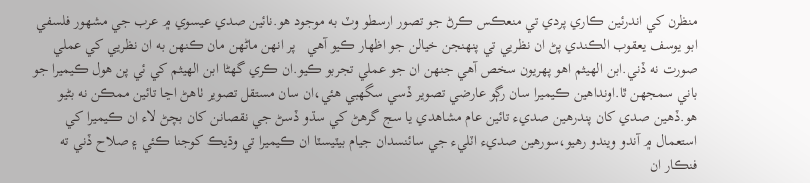منظرن کي اندرئين ڪاري پردي تي منعڪس ڪرڻ جو تصور ارسطو وٽ به موجود هو.نائين صدي عيسوي ۾ عرب جي مشهور فلسفي ابو يوسف يعقوب الڪندي پڻ ان نظريي تي پنهنجن خيالن جو اظهار ڪيو آهي   پر انهن ماڻهن مان ڪنهن به ان نظريي کي عملي صورت نه ڏني.ابن الهيثم اهو پهريون سخص آهي جنهن ان جو عملي تجربو ڪيو.ان ڪري گھڻا ابن الهيثم کي ئي پن هول ڪيميرا جو باني سمجھن ٿا.اونداهين ڪيميرا سان رڳو عارضي تصوير ڏسي سگھبي هئي،ان سان مستقل تصوير ٺاهڻ اڃا تائين ممڪن نه بڻيو هو.ڏهين صدي کان پندرهين صديء تائين عام مشاهدي يا سج گرهڻ کي سڌو ڏسڻ جي نقصانن کان بچڻ لاء ان ڪيميرا کي استعمال ۾ آندو ويندو رهيو،سورهين صديء اٽليء جي سائنسدان جيام بيٽيسٽا ان ڪيميرا تي وڌيڪ کوجنا ڪئي ۽ صلاح ڏني ته فنڪار ان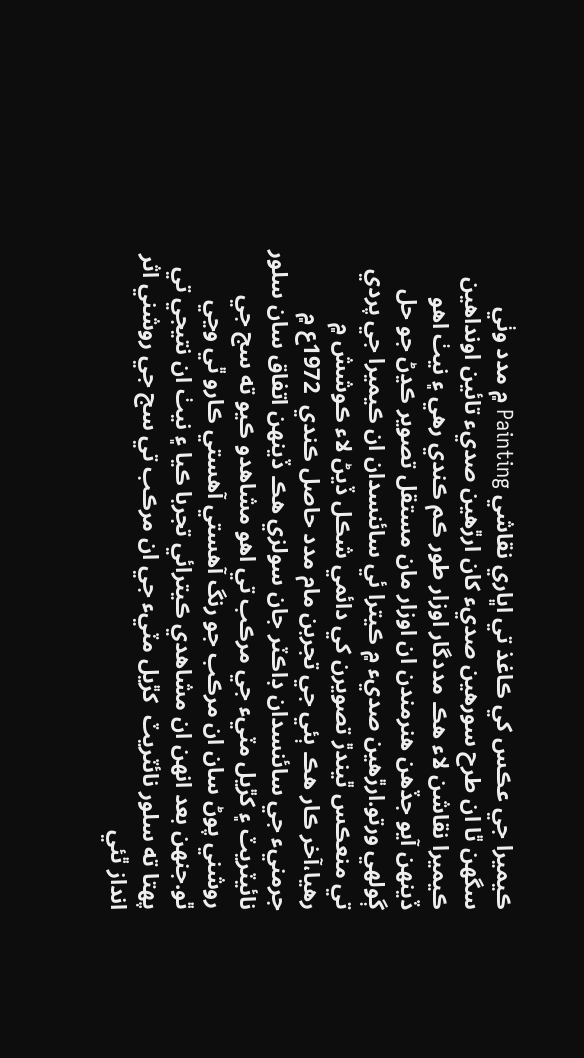ڪيميرا جي عڪس کي ڪاغذ تي اڀاري نقاشي Painting ۾ مدد وٺي سگھن ٿا ان طرح سورهين صديء کان ارڙهين صديء تائين اونداهين ڪيميرا نقاشن لاء هڪ مددگار اوزار طور ڪم ڪندي رهي ۽ نيٺ اهو ڏينهن آيو جڏهن هنرمندن ان اوزار مان مستقل تصوير ڪڍڻ جو حل ڳولهي ورتو.ارڙهين صديء ۾ ڪيترا ئي سائنسدان ان ڪيميرا جي پردي تي منعڪس ٿيندڙ تصويرن کي دائمي شڪل ڏيڻ لاء ڪوشش ۾ رهيا،آخر ڪار هڪ ٻئي جي تجربن مام مدد حاصل ڪندي  1972ع ۾ جرمنيء جي سائنسدان ڊاڪٽر جان سولزي هڪ ڏينهن اتفاق سان سلور نائيٽريٽ ۽ کڙيل مٽيء جي مرڪب تي اهو مشاهدو ڪيو ته سج جي روشني پوڻ سان ان مرڪب جو رنگ آهستي آهستي ڪارو ٿي وڃي ٿو.جنهن بعد انهن ان مشاهدي ڪيترائي تجربا ڪيا ۽ نيٺ ان نتيجي تي پهتا ته سلور نائٽريٽ  کڙيل مٽيء جي ان مرڪب تي سج جي روشني اثر انداز ٿئي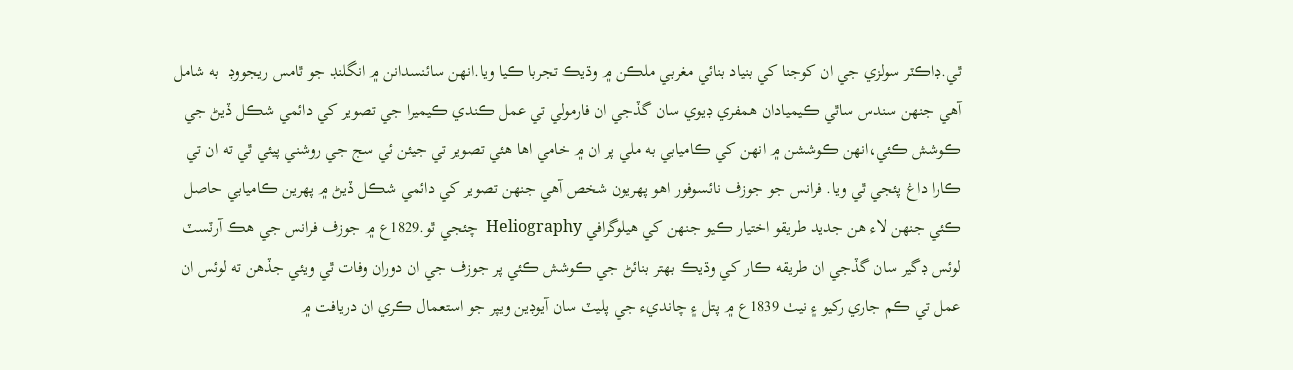ٿي.ڊاڪٽر سولزي جي ان کوجنا کي بنياد بنائي مغربي ملڪن ۾ وڌيڪ تجربا ڪيا ويا.انهن سائنسدانن ۾ انگلنڊ جو ٿامس ريجووڊ  به شامل آهي جنهن سندس ساٿي ڪيميادان همفري ڊيوي سان گڏجي ان فارمولي تي عمل ڪندي ڪيميرا جي تصوير کي دائمي شڪل ڏيڻ جي ڪوشش ڪئي،انهن ڪوششن ۾ انهن کي ڪاميابي به ملي پر ان ۾ خامي اها هئي تصوير تي جيئن ئي سج جي روشني پيئي ٿي ته ان تي ڪارا داغ پئجي ٿي ويا. فرانس جو جوزف نائسوفور اهو پهريون شخص آهي جنهن تصوير کي دائمي شڪل ڏيڻ ۾ پهرين ڪاميابي حاصل ڪئي جنهن لاء هن جديد طريقو اختيار ڪيو جنهن کي هيلوگرافي Heliography  چئجي ٿو.1829ع ۾ جوزف فرانس جي هڪ آرٽسٽ لوئس ڊگير سان گڏجي ان طريقه ڪار کي وڌيڪ بهتر بنائڻ جي ڪوشش ڪئي پر جوزف جي ان دوران وفات ٿي ويئي جڏهن ته لوئس ان عمل تي ڪم جاري رکيو ۽ نيٺ 1839ع ۾ پتل ۽ چانديء جي پليٽ سان آيوڊين ويپر جو استعمال ڪري ان دريافت ۾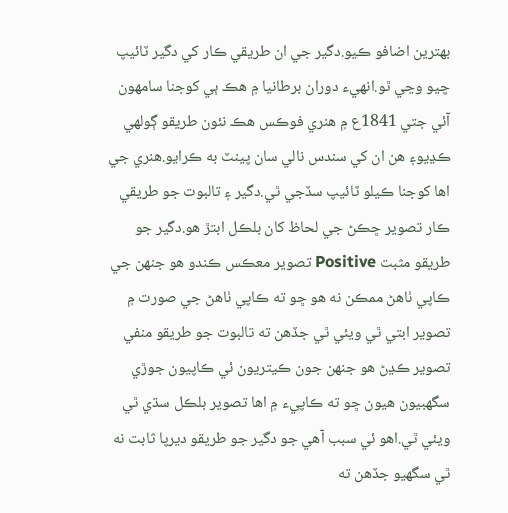بهترين اضافو ڪيو.دگير جي ان طريقي ڪار کي دگير ٽائيپ چيو وڃي ٿو.انهيء دوران برطانيا ۾ هڪ ٻي کوجنا سامهون آئي جتي 1841ع ۾ هنري فوڪس هڪ نئون طريقو ڳولهي ڪڍيو۽ هن ان کي سندس نالي سان پينٽ به ڪرايو.هنري جي اها کوجنا ڪيلو ٽائيپ سڏجي ٿي.دگير ۽ تالبوت جو طريقي ڪار تصوير ڇڪڻ جي لحاظ کان بلڪل ابتڙ هو.دگير جو طريقو مثبت Positive تصوير معڪس ڪندو هو جنهن جي ڪاپي ٺاهڻ ممڪن نه هو ڇو ته ڪاپي ٺاهڻ جي صورت ۾ تصوير ابتي ٿي ويئي ٿي جڏهن ته تالبوت جو طريقو منفي تصوير ڪڍڻ هو جنهن جون ڪيتريون ئي ڪاپيون جوڙي سگھبيون هيون ڇو ته ڪاپيء ۾ اها تصوير بلڪل سڌي ٿي ويئي ٿي.اهو ئي سبب آهي جو دگير جو طريقو ديرپا ثابت نه ٿي سگھيو جڏهن ته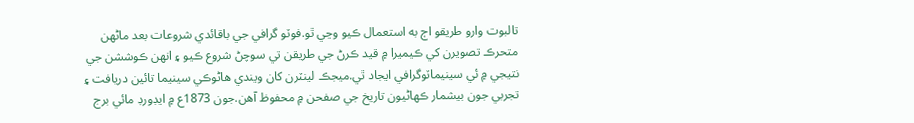تالبوت وارو طريقو اڄ به استعمال ڪيو وڃي ٿو.فوٽو گرافي جي باقائدي شروعات بعد ماڻهن متحرڪ تصويرن کي ڪيميرا ۾ قيد ڪرڻ جي طريقن تي سوچڻ شروع ڪيو ۽ انهن ڪوششن جي نتيجي ۾ ئي سينيماٽوگرافي ايجاد ٿي.ميجڪ لينٽرن کان ويندي هاڻوڪي سينيما تائين دريافت ۽ تجربي جون بيشمار ڪهاڻيون تاريخ جي صفحن ۾ محفوظ آهن.جون 1873ع ۾ ايڊورڊ مائي برج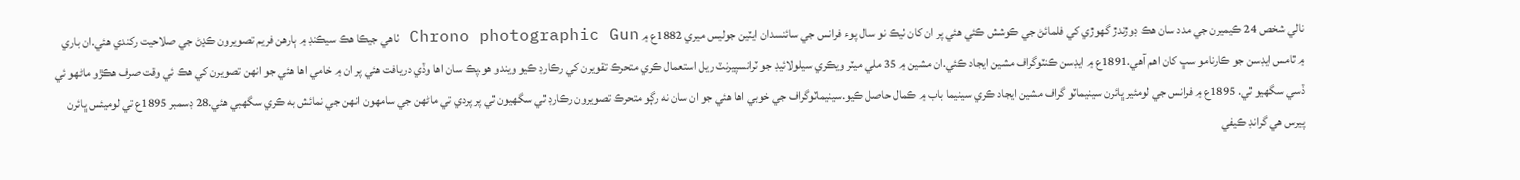نالي شخص 24 ڪيميرن جي مدد سان هڪ ڊوڙندڙ گھوڙي کي فلمائڻ جي ڪوشش ڪئي هئي پر ان کان ٺيڪ نو سال پوء فرانس جي سائنسدان ايٽين جوليس ميري 1882ع ۾ Chrono photographic Gun ٺاهي جيڪا هڪ سيڪنڊ ۾ ٻارهن فريم تصويرون ڪڍڻ جي صلاحيت رکندي هئي.ان باري ۾ ٿامس ايڊسن جو ڪارنامو سڀ کان اهم آهي.1891ع ۾ ايڊسن ڪنٽوگراف مشين ايجاد ڪئي.ان مشين ۾ 35 ملي ميٽر ويڪري سيلولائيڊ جو ٽرانسپيرنٽ ريل استعمال ڪري متحرڪ تقويرن کي رڪارڊ ڪيو ويندو هو.پڪ سان اها وڏي دريافت هئي پر ان ۾ خامي اها هئي جو انهن تصويرن کي هڪ ئي وقت صرف هڪڙو ماڻهو ئي ڏسي سگھيو ٿي. 1895ع ۾ فرانس جي لومئير ڀائرن سينيماٽو گراف مشين ايجاد ڪري سينيما باب ۾ ڪمال حاصل ڪيو.سينيماٽوگراف جي خوبي اها هئي جو ان سان نه رڳو متحرڪ تصويرون رڪارڊ ٿي سگھيون ٿي پر پردي تي ماڻهن جي سامهون انهن جي نمائش به ڪري سگھبي هئي.28 ڊسمبر 1895ع تي لوميئس ڀائرن پيرس هي گرانڊ ڪيفي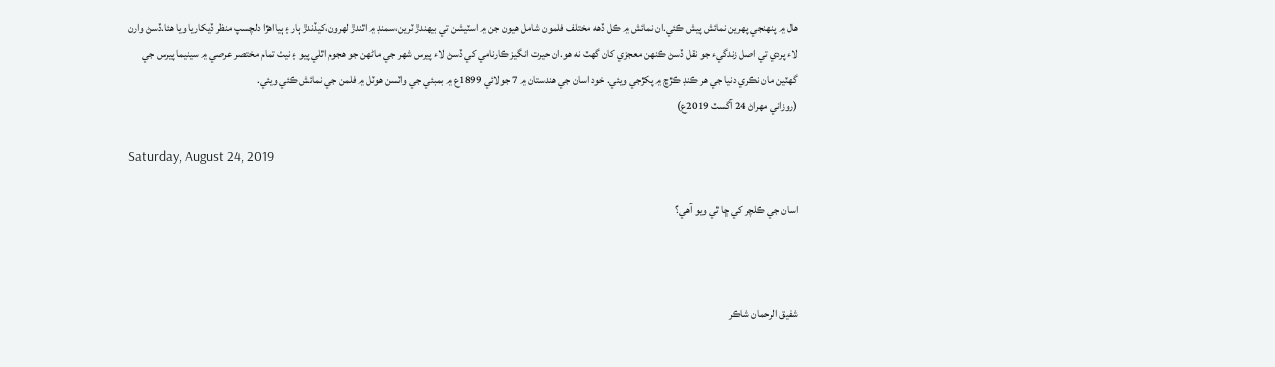هال ۾ پنهنجي پهرين نمائش پيش ڪئي.ان نمائش ۾ ڪل ڏهه مختلف فلمون شامل هيون جن ۾ اسٽيشن تي بيهندڙ ٽرين،سمنڊ ۾ اٿندڙ لهرون،کيڏندڙ ٻار ۽ ٻيااهڙا دلچسپ منظر ڏيکاريا ويا هئا.ڏسڻ وارن لاء پردي تي اصل زندگيء جو نقل ڏسڻ ڪنهن معجزي کان گھٽ نه هو.ان حيرت انگيز ڪارنامي کي ڏسڻ لاء پيرس شهر جي ماڻهن جو هجوم اٿلي پيو ۽ نيٺ تمام مختصر عرصي ۾ سينيما پيرس جي گھٽين مان نڪري دنيا جي هر ڪنڊ ڪڙڇ ۾ پکڙجي ويئي. خود اسان جي هندستان ۾ 7 جولائي 1899ع ۾ بمبئي جي واٽسن هوٽل ۾ فلمن جي نمائش ڪئي ويئي.
(روزاني مهراڻ 24 آگسٽ 2019ع)

Saturday, August 24, 2019

اسان جي ڪلچر کي ڇا ٿي ويو آهي؟



شفيق الرحمان شاڪر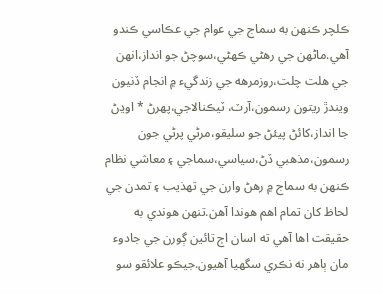ڪلچر ڪنهن به سماج جي عوام جي عڪاسي ڪندو آهي.ماڻهن جي رهڻي ڪهڻي،سوچڻ جو انداز،انهن جي هلت چلت،روزمرهه جي زندگيء ۾ انجام ڏنيون ويندڙ ريتون رسمون،آرٽ، ٽيڪنالاجي،پهرڻ * اوڍڻ جا انداز،کائڻ پيئڻ جو سليقو،مرڻي پرڻي جون رسمون،مذهبي ڏڻ،سياسي،سماجي ۽ معاشي نظام ڪنهن به سماج ۾ رهڻ وارن جي تهذيب ۽ تمدن جي لحاظ کان تمام اهم هوندا آهن.تنهن هوندي به حقيقت اها آهي ته اسان اڄ تائين ڳورن جي جادوء مان ٻاهر نه نڪري سگھيا آهيون.جيڪو علائقو سو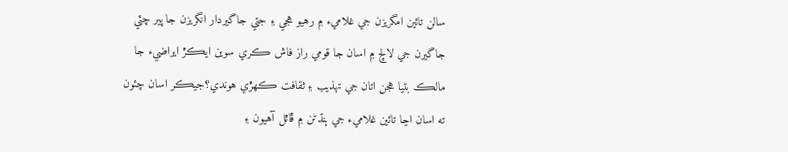سالن تائين امگريزن جي غلاميء ۾ رهيو هجي ۽ جتي جاگيردار انگريزن جا پير چٽي جاگيرن جي لالچ ۾ اسان جا قومي راز فاش ڪري سوين ايڪڙ ايراضيء جا مالڪ بڻيا هجن اتان جي تهذيب ۽ ثقافت ڪهڙي هوندي؟جيڪر اسان چئون ته اسان اڃا تائين غلاميء جي ٻنڌڻن ۾ ڦاٿل آهيون ۽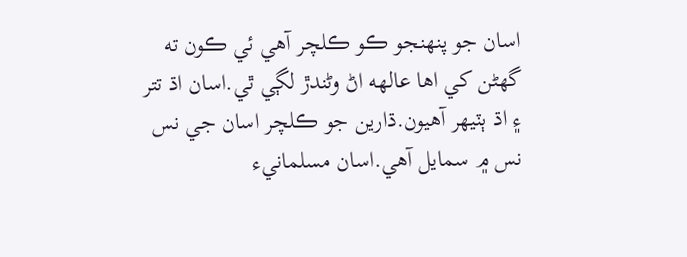اسان جو پنهنجو ڪو ڪلچر آهي ئي ڪون ته گھڻن کي اها عالهه اڻ وڻندڙ لڳي ٿي.اسان اڌ تتر ۽ اڌ ٻٽيهر آهيون.ڌارين جو ڪلچر اسان جي نس نس ۾ سمايل آهي.اسان مسلمانيء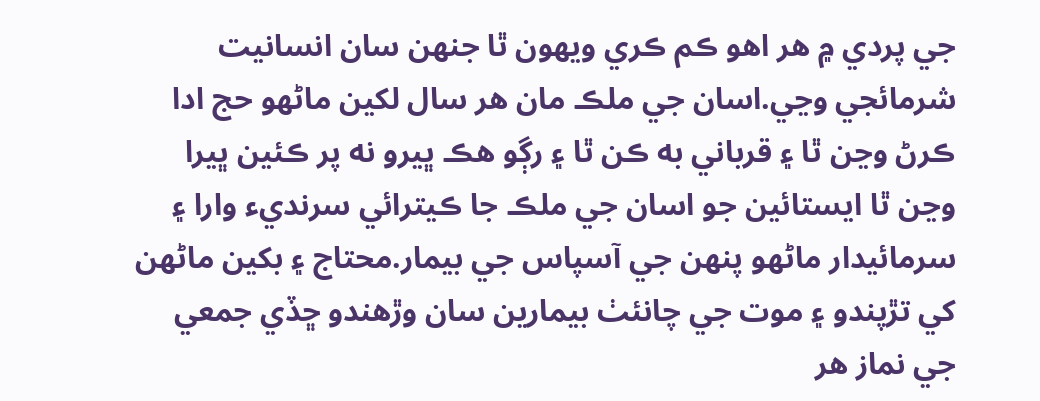جي پردي ۾ هر اهو ڪم ڪري ويهون ٿا جنهن سان انسانيت شرمائجي وڃي.اسان جي ملڪ مان هر سال لکين ماڻهو حج ادا ڪرڻ وڃن ٿا ۽ قرباني به ڪن ٿا ۽ رڳو هڪ ڀيرو نه پر ڪئين ڀيرا وڃن ٿا ايستائين جو اسان جي ملڪ جا ڪيترائي سرنديء وارا ۽ سرمائيدار ماڻهو پنهن جي آسپاس جي بيمار.محتاج ۽ بکين ماڻهن کي تڙپندو ۽ موت جي چانئٺ بيمارين سان وڙهندو ڇڏي جمعي جي نماز هر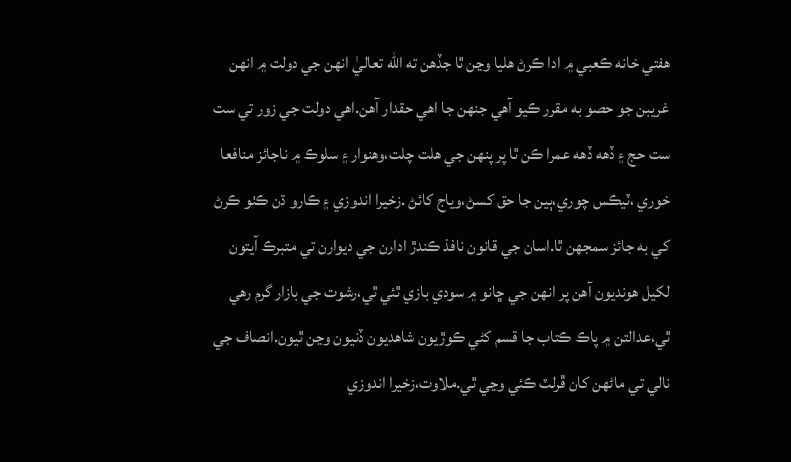هفتي خانه ڪعبي ۾ ادا ڪرڻ هليا وڃن ٿا جڏهن ته الله تعاليٰ انهن جي دولت ۾ انهن غريبن جو حصو به مقرر ڪيو آهي جنهن جا اهي حقدار آهن.اهي دولت جي زور تي ست ست حج ۽ ڏهه ڏهه عمرا ڪن ٿا پر پنهن جي هلت چلت،وهنوار ۽ سلوڪ ۾ ناجائز منافعا خوري ،ٽيڪس چوري،ٻين جا حق کسڻ،وياج کائڻ .زخيرا اندوزي ۽ ڪارو ڌن ڪٺو ڪرڻ کي به جائز سمجھن ٿا.اسان جي قانون نافذ ڪندڙ ادارن جي ديوارن تي متبرڪ آيتون لکيل هونديون آهن پر انهن جي ڇانو ۾ سودي بازي ٿئي ٿي،رشوت جي بازار گرم رهي ٿي،عدالتن ۾ پاڪ ڪتاب جا قسم کڻي ڪوڙيون شاهديون ڏنيون وڃن ٿيون.انصاف جي نالي تي ماڻهن کان ڦرلٽ ڪئي وڃي ٿي.ملاوت،زخيرا اندوزي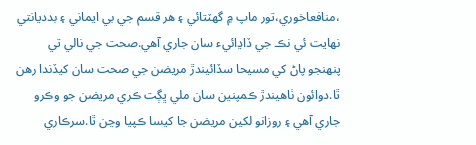،منافعاخوري،تور ماپ ۾ گھٽتائي ۽ هر قسم جي بي ايماني ۽ بدديانتي نهايت ئي نڪ جي ڏاڍائيء سان جاري آهي.صحت جي نالي تي پنهنجو پاڻ کي مسيحا سڏائيندڙ مريضن جي صحت سان کيڏندا رهن ٿا.دوائون ٺاهيندڙ ڪمپنين سان ملي ڀڳت ڪري مريضن جو وڪرو جاري آهي ۽ روزانو لکين مريضن جا کيسا ڪپيا وڃن ٿا.سرڪاري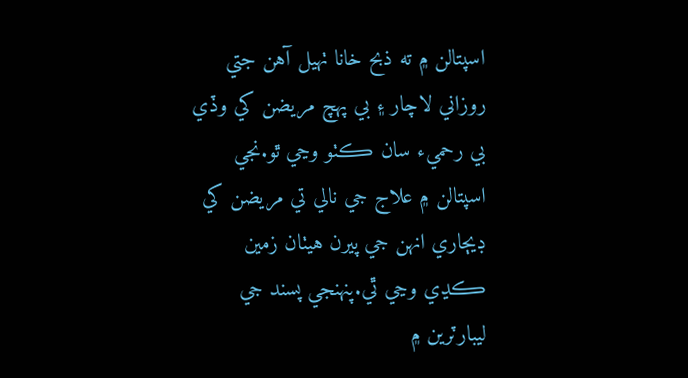اسپتالن ۾ ته ذبح خانا ٺهيل آهن جتي روزاني لاچار ۽ بي پهچ مريضن کي وڏي بي رحميء سان ڪٺو وڃي ٿو.نجي اسپتالن ۾ علاج جي نالي تي مريضن کي ڊيڄاري انهن جي پيرن هيٺان زمين ڪڍي وڃي ٿي.پنهنجي پسند جي ليبارٽرين ۾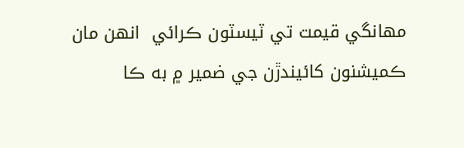مهانگي قيمت تي ٽيسٽون ڪرائي  انهن مان ڪميشنون کائيندڙن جي ضمير ۾ به ڪا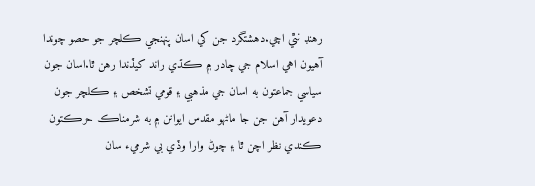رهنڊ نٿي اچي.دهشتگرد جن کي اسان پنهنجي ڪلچر جو حصو چوندا آهيون اهي اسلام جي چادر ۾ ڪڌي راند کيڏندا رهن ٿا.اسان جون سياسي جماعتون به اسان جي مذهبي ۽ قومي تشخص ۽ ڪلچر جون دعويدار آهن جن جا ماڻهو مقدس ايوانن ۾ به شرمناڪ حرڪتون ڪندي نظر اچن ٿا ۽ چوڻ وارا وڏي بي شرميء سان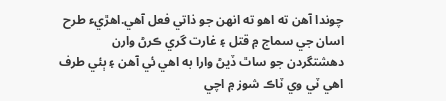چوندا آهن ته اهو ته انهن جو ذاتي فعل آهي.اهڙيء طرح اسان جي سماج ۾ قتل ۽ غارت گري ڪرڻ وارن دهشتگردن جو ساٿ ڏيڻ وارا به اهي ئي آهن ۽ ٻئي طرف اهي ٽي وي ٽاڪ شوز ۾ اچي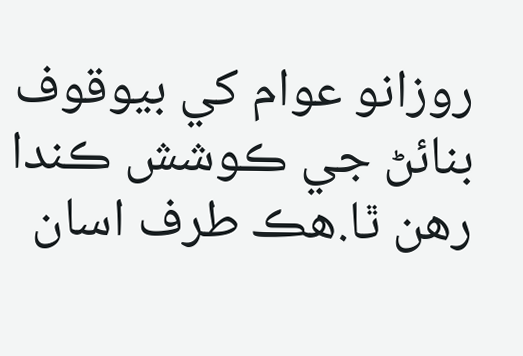روزانو عوام کي بيوقوف بنائڻ جي ڪوشش ڪندا رهن ٿا.هڪ طرف اسان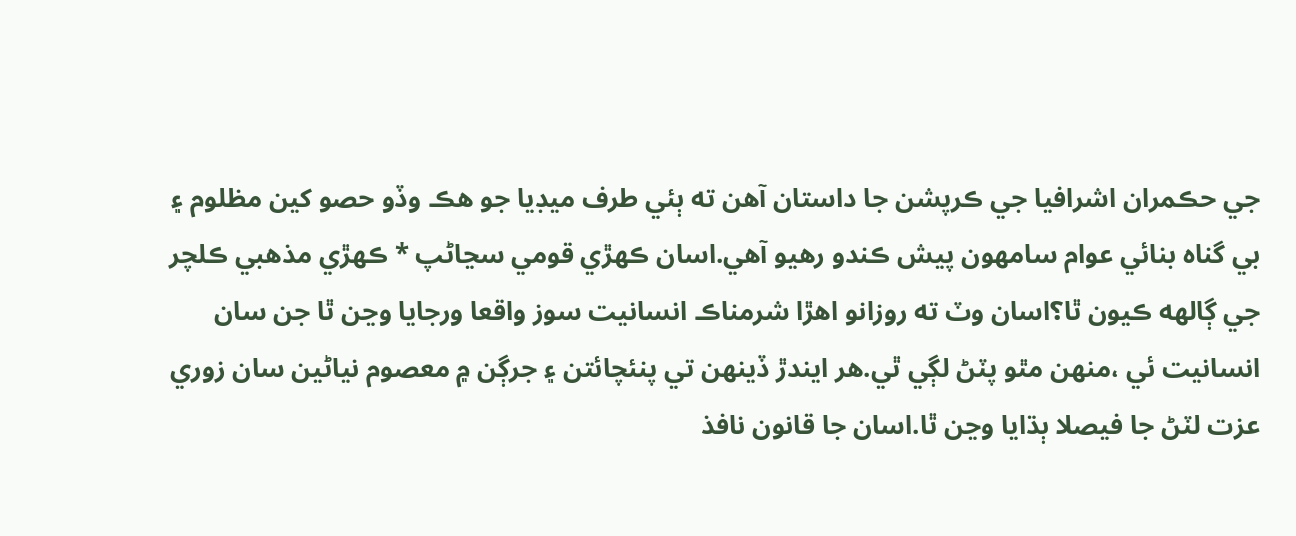جي حڪمران اشرافيا جي ڪرپشن جا داستان آهن ته ٻئي طرف ميڊيا جو هڪ وڏو حصو کين مظلوم ۽ بي گناه بنائي عوام سامهون پيش ڪندو رهيو آهي.اسان ڪهڙي قومي سڃاڻپ * ڪهڙي مذهبي ڪلچر جي ڳالهه ڪيون ٿا؟اسان وٽ ته روزانو اهڙا شرمناڪ انسانيت سوز واقعا ورجايا وڃن ٿا جن سان انسانيت ئي ،منهن مٿو پٽڻ لڳي ٿي.هر ايندڙ ڏينهن تي پنئچائتن ۽ جرڳن ۾ معصوم نياڻين سان زوري عزت لٽڻ جا فيصلا ٻڌايا وڃن ٿا.اسان جا قانون نافذ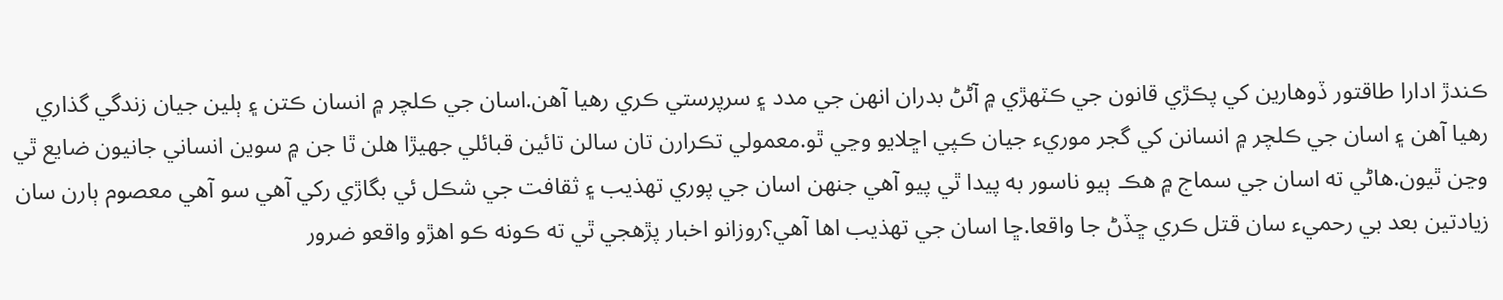ڪندڙ ادارا طاقتور ڏوهارين کي پڪڙي قانون جي ڪٽهڙي ۾ آڻڻ بدران انهن جي مدد ۽ سرپرستي ڪري رهيا آهن.اسان جي ڪلچر ۾ انسان ڪتن ۽ ٻلين جيان زندگي گذاري رهيا آهن ۽ اسان جي ڪلچر ۾ انسانن کي گجر موريء جيان ڪپي اڇلايو وڃي ٿو.معمولي تڪرارن تان سالن تائين قبائلي جھيڙا هلن ٿا جن ۾ سوين انساني جانيون ضايع ٿي وڃن ٿيون.هاڻي ته اسان جي سماج ۾ هڪ ٻيو ناسور به پيدا ٿي پيو آهي جنهن اسان جي پوري تهذيب ۽ ثقافت جي شڪل ئي بگاڙي رکي آهي سو آهي معصوم ٻارن سان زيادتين بعد بي رحميء سان قتل ڪري ڇڏڻ جا واقعا.ڇا اسان جي تهذيب اها آهي؟روزانو اخبار پڙهجي ٿي ته ڪونه ڪو اهڙو واقعو ضرور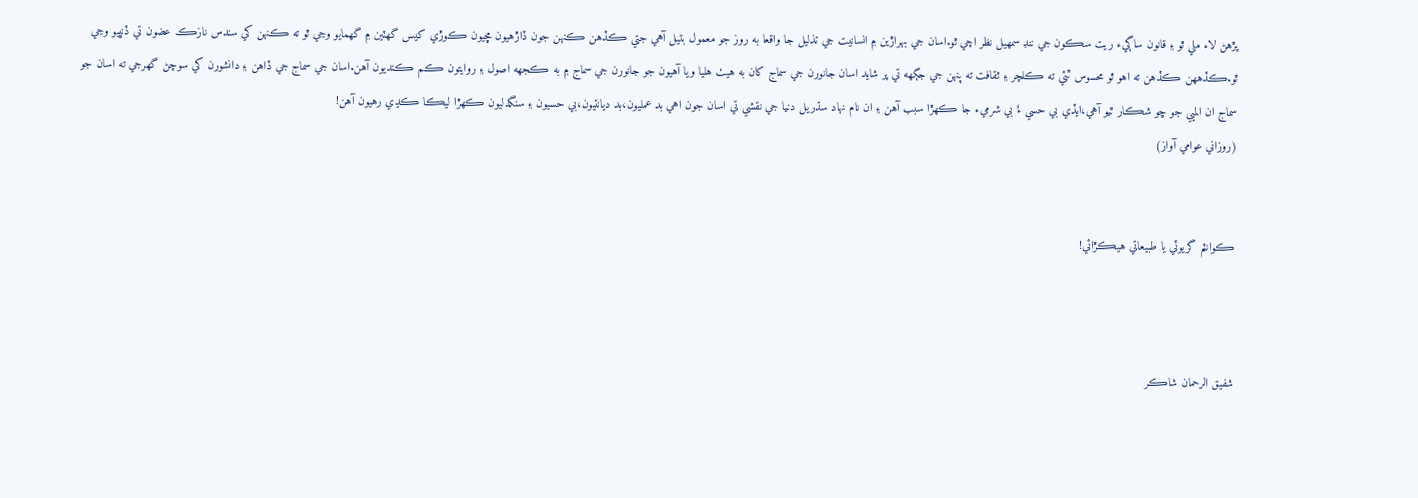پڙهڻ لاء ملي ٿو ۽ قانون ساڳيء ريت سڪون جي ننڊ سمهيل نظر اچي ٿو.اسان جي بهراڙين ۾ انسانيت جي تذليل جا واقعا به روز جو معمول بڻيل آهي جتي ڪڏهن ڪنهن جون ڏاڙهيون مڇيون ڪوڙي کيس گھٽين ۾ گھمايو وڃي ٿو ته ڪنهن کي سندس نازڪ عضون تي ڏنڀيو وڃي ٿو.ڪڏههن ڪڏهن ته اهو ٿو محسوس ٿئي ته ڪلچر ۽ ثقافت ته پنهن جي جڳهه تي پر شايد اسان جانورن جي سماج کان به هيٺ هليا ويا آهيون جو جانورن جي سماج ۾ به ڪجهه اصول ۽ روايتون ڪم ڪنديون آهن.اسان جي سماج جي ڏاهن ۽ دانشورن کي سوچڻ گھرجي ته اسان جو سماج ان الميي جو ڇو شڪار ٿيو آهي،ايڏي بي حسي ءٌ بي شرميء جا ڪهڙا سبب آهن ۽ ان نام نهاد سڌريل دنيا جي نقشي تي اسان جون اهي بد عمليون،بد ديانتيون،بي حسيون ۽ سنگدليون ڪهڙا ليڪا ڪڍي رهيون آهن!
(روزاني عوامي آواز)


ڪوانٽم گريوٽي يا طبيعاتي هيڪڙائي!



شفيق الرحمان شاڪر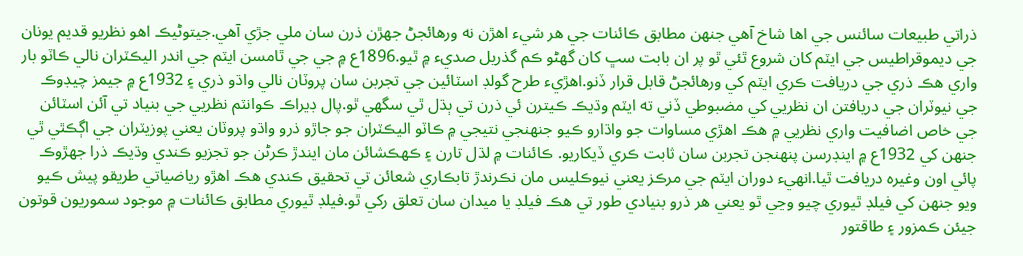ذراتي طبيعات سائنس جي اها شاخ آهي جنهن مطابق ڪائنات جي هر شيء اهڙن نه ورهائجڻ جهڙن ذرن سان ملي جڙي آهي.جيتوڻيڪ اهو نظريو قديم يونان جي ديموقراطيس جي ايٽم کان شروع ٿئي ٿو پر ان بابت سڀ کان گھڻو ڪم گذريل صديء ۾ ٿيو.1896ع ۾ جي جي ٿامسن ايٽم جي اندر اليڪٽران نالي ڪاٽو بار واري هڪ ذري جي دريافت ڪري ايٽم کي ورهائجڻ قابل قرار ڏنو.اهڙيء طرح گولڊ اسٽائين جي تجربن سان پروٽان نالي واڌو ذري ۽ 1932ع ۾ جيمز چيڊوڪ جي نيوٽران جي دريافتن ان نظريي کي مضبوطي ڏني ته ايٽم وڌيڪ ڪيترن ئي ذرن تي ٻڌل ٿي سگھي ٿو.پال ڊيراڪ ڪوانٽم نظريي جي بنياد تي آئن اسٽائن جي خاص اضافيت واري نظريي ۾ هڪ اهڙي مساوات جو واڌارو ڪيو جنهنجي نتيجي ۾ ڪاٽو اليڪٽران جو جاڙو ذرو واڌو پروٽان يعني پوزيٽران جي اڳڪٿي ٿي جنهن کي 1932ع ۾ اينڊرسن پنهنجن تجربن سان ثابت ڪري ڏيکاريو. ڪائنات ۾ لڌل تارن ۽ ڪهڪشائن مان ايندڙ ڪرڻن جو تجزيو ڪندي وڌيڪ ذرا جهڙوڪ پائي اون وغيره دريافت ٿيا.انهيء دوران ايٽم جي مرڪز يعني نيوڪليس مان نڪرندڙ تابڪاري شعائن تي تحقيق ڪندي هڪ اهڙو رياضياتي طريقو پيش ڪيو ويو جنهن کي فيلڊ ٿيوري چيو وڃي ٿو يعني هر ذرو بنيادي طور تي هڪ فيلڊ يا ميدان سان تعلق رکي ٿو.فيلڊ ٿيوري مطابق ڪائنات ۾ موجود سموريون قوتون جيئن ڪمزور ۽ طاقتور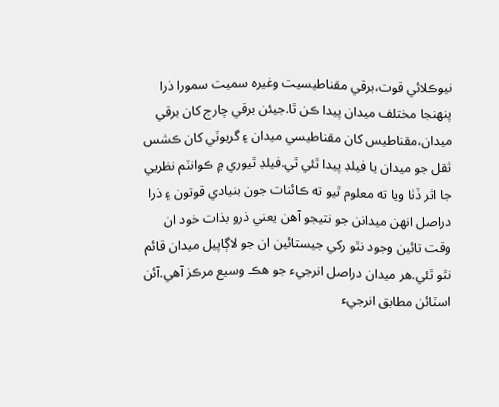نيوڪلائي قوت،برقي مقناطيسيت وغيره سميت سمورا ذرا پنهنجا مختلف ميدان پيدا ڪن ٿا.جيئن برقي چارج کان برقي ميدان،مقناطيس کان مقناطيسي ميدان ۽ گريوٽي کان ڪشس ثقل جو ميدان يا فيلڊ پيدا ٿئي ٿي.فيلڊ ٿيوري ۾ ڪوانٽم نظريي جا اثر ڏٺا ويا ته معلوم ٿيو ته ڪائنات جون بنيادي قوتون ۽ ذرا دراصل انهن ميدانن جو نتيجو آهن يعني ذرو بذات خود ان وقت تائين وجود نٿو رکي جيستائين ان جو لاڳاپيل ميدان قائم نٿو ٿئي.هر ميدان دراصل انرجيء جو هڪ وسيع مرڪز آهي.آئن اسٽائن مطابق انرجيء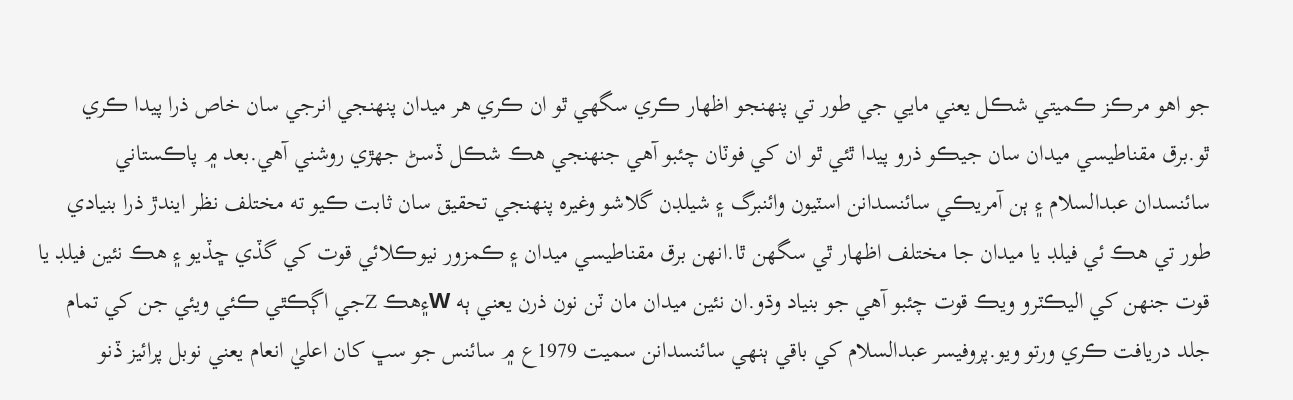جو اهو مرڪز ڪميتي شڪل يعني مايي جي طور تي پنهنجو اظهار ڪري سگھي ٿو ان ڪري هر ميدان پنهنجي انرجي سان خاص ذرا پيدا ڪري ٿو.برق مقناطيسي ميدان سان جيڪو ذرو پيدا ٿئي ٿو ان کي فوٽان چئبو آهي جنهنجي هڪ شڪل ڏسڻ جهڙي روشني آهي.بعد ۾ پاڪستاني سائنسدان عبدالسلام ۽ ٻن آمريڪي سائنسدانن اسٽيون وائنبرگ ۽ شيلڊن گلاشو وغيره پنهنجي تحقيق سان ثابت ڪيو ته مختلف نظر ايندڙ ذرا بنيادي طور تي هڪ ئي فيلڊ يا ميدان جا مختلف اظهار ٿي سگھن ٿا.انهن برق مقناطيسي ميدان ۽ ڪمزور نيوڪلائي قوت کي گڏي ڇڏيو ۽ هڪ نئين فيلڊ يا قوت جنهن کي اليڪٽرو ويڪ قوت چئبو آهي جو بنياد وڌو.ان نئين ميدان مان ٽن نون ذرن يعني ٻه W۽هڪ Zجي اڳڪٿي ڪئي ويئي جن کي تمام جلد دريافت ڪري ورتو ويو.پروفيسر عبدالسلام کي باقي ٻنهي سائنسدانن سميت 1979ع ۾ سائنس جو سڀ کان اعليٰ انعام يعني نوبل پرائيز ڏنو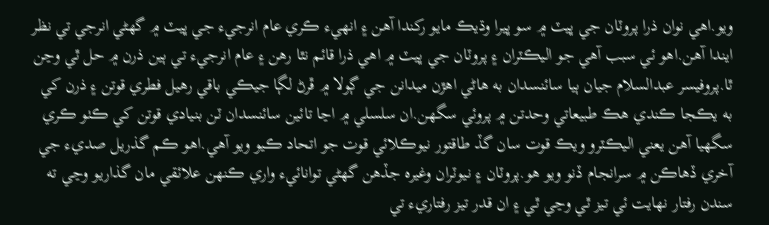ويو.اهي نوان ذرا پروٽان جي ڀيٽ ۾ سو ڀيرا وڌيڪ مايو رکندا آهن ۽ انهيء ڪري عام انرجيء جي ڀيٽ ۾ گھڻي انرجي تي نظر ايندا آهن.اهو ئي سبب آهي جو اليڪٽران ۽ پروٽان جي ڀيٽ ۾ اهي ذرا قائم نٿا رهن ۽ عام انرجيء تي ٻين ذرن ۾ حل ٿي وڃن ٿا.پروفيسر عبدالسلام جيان ٻيا سائنسدان به هاڻي اهڙن ميدانن جي ڳولا ۾ ڦرڻ لڳا جيڪي باقي رهيل فطري قوتن ۽ ذرن کي به يڪجا ڪندي هڪ طبيعاتي وحدتن ۾ پروئي سگھن.ان سلسلي ۾ اڃا تائين سائنسدان ٽن بنيادي قوتن کي ڪٺو ڪري سگھيا آهن يعني اليڪٽرو ويڪ قوت سان گڏ طاقتور نيوڪلائي قوت جو اتحاد ڪيو ويو آهي.اهو ڪم گذريل صديء جي آخري ڏهاڪن ۾ سرانجام ڏنو ويو هو.پروٽان ۽ نيوٽران وغيره جڏهن گھڻي توانائيء واري ڪنهن علائقي مان گذاريو وڃي ته سندن رفتار نهايت ئي تيز ٿي وڃي ٿي ۽ ان قدر تيز رفتاريء تي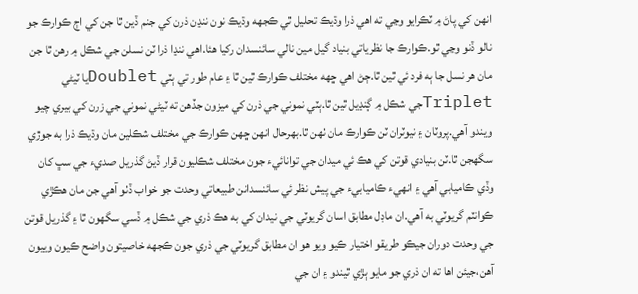انهن کي پاڻ ۾ ٽڪرايو وڃي ته اهي ذرا وڌيڪ تحليل ٿي ڪجهه وڌيڪ نون ننڍن ذرن کي جنم ڏين ٿا جن کي اڄ ڪوارڪ جو نالو ڏنو وڃي ٿو.ڪوارڪ جا نظرياتي بنياد گيل مين نالي سائنسدان رکيا هئا.اهي ننڍا ذرا ٽن نسلن جي شڪل ۾ رهن ٿا جن مان هر نسل جا ٻه فرد ئي ٿين ٿا.ڄڻ اهي ڇهه مختلف ڪوارڪ ٿين ٿا ۽ عام طور تي ٻٽي Doubletيا ٽيڻي Tripletجي شڪل ۾ ڳنڍيل ٿين ٿا.ٻٽي نموني جي ذرن کي ميزون جڏهن ته ٽيڻي نموني جي زرن کي بيري چيو ويندو آهي.پروٽان ۽ نيوٽران ٽن ڪوارڪ مان ٺهن ٿا.بهرحال انهن ڇهن ڪوارڪ جي مختلف شڪلين مان وڌيڪ ذرا به جوڙي سگھجن ٿا.ٽن بنيادي قوتن کي هڪ ئي ميدان جي توانائيء جون مختلف شڪليون قرار ڏيڻ گذريل صديء جي سڀ کان وڏي ڪاميابي آهي ۽ انهيء ڪاميابيء جي پيش نظر ئي سائنسدانن طبيعاتي وحدت جو خواب ڏٺو آهي جن مان هڪڙي ڪوانٽم گريوٽي به آهي.ان ماڊل مطابق اسان گريوٽي جي نيدان کي به هڪ ذري جي شڪل ۾ ڏسي سگھون ٿا ۽ گذريل قوتن جي وحدت دوران جيڪو طريقو اختيار ڪيو ويو هو ان مطابق گريوٽي جي ذري جون ڪجهه خاصيتون واضح ڪيون وييون آهن،جيئن اها ته ان ذري جو مايو ٻڙي ٿيندو ۽ ان جي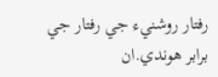رفتار روشنيء جي رفتار جي برابر هوندي.ان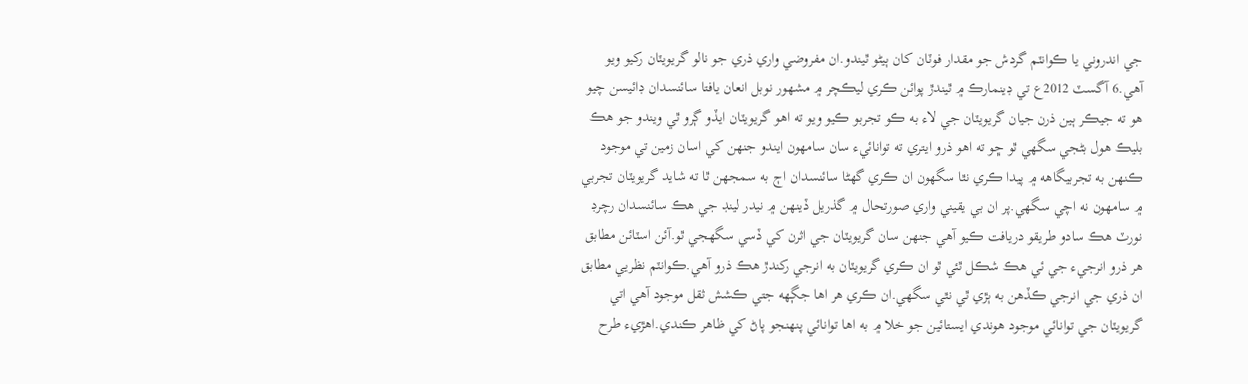جي اندروني يا ڪوانٽم گردش جو مقدار فوٽان کان ٻيڻو ٿيندو.ان مفروضي واري ذري جو نالو گريويٽان رکيو ويو آهي.6 آگسٽ 2012ع تي ڊينمارڪ ۾ ٿيندڙ پوائن ڪري ليڪچر ۾ مشهور نوبل انعان يافتا سائنسدان ڊائيسن چيو هو ته جيڪر ٻين ذرن جيان گريويٽان جي لاء به ڪو تجربو ڪيو ويو ته اهو گريويٽان ايڏو ڳرو ٿي ويندو جو هڪ بليڪ هول بڻجي سگھي ٿو ڇو ته اهو ذرو ايتري ته توانائيء سان سامهون ايندو جنهن کي اسان زمين تي موجود ڪنهن به تجربيگاهه ۾ پيدا ڪري نٿا سگھون ان ڪري گھڻا سائنسدان اڄ به سمجھن ٿا ته شايد گريويٽان تجربي ۾ سامهون نه اچي سگھي.پر ان بي يقيني واري صورتحال ۾ گذريل ڏينهن ۾ نيدر لينڊ جي هڪ سائنسدان رچرڊ نورٽ هڪ سادو طريقو دريافت ڪيو آهي جنهن سان گريويٽان جي اثرن کي ڏسي سگھجي ٿو.آئن اسٽائن مطابق هر ذرو انرجيء جي ئي هڪ شڪل ٿئي ٿو ان ڪري گريويٽان به انرجي رکندڙ هڪ ذرو آهي.ڪوانٽم نظريي مطابق ان ذري جي انرجي ڪڏهن به ٻڙي ٿي نٿي سگھي.ان ڪري هر اها جڳهه جتي ڪشش ثقل موجود آهي اتي گريويٽان جي توانائي موجود هوندي ايستائين جو خلا ۾ به اها توانائي پنهنجو پاڻ کي ظاهر ڪندي.اهڙيء طرح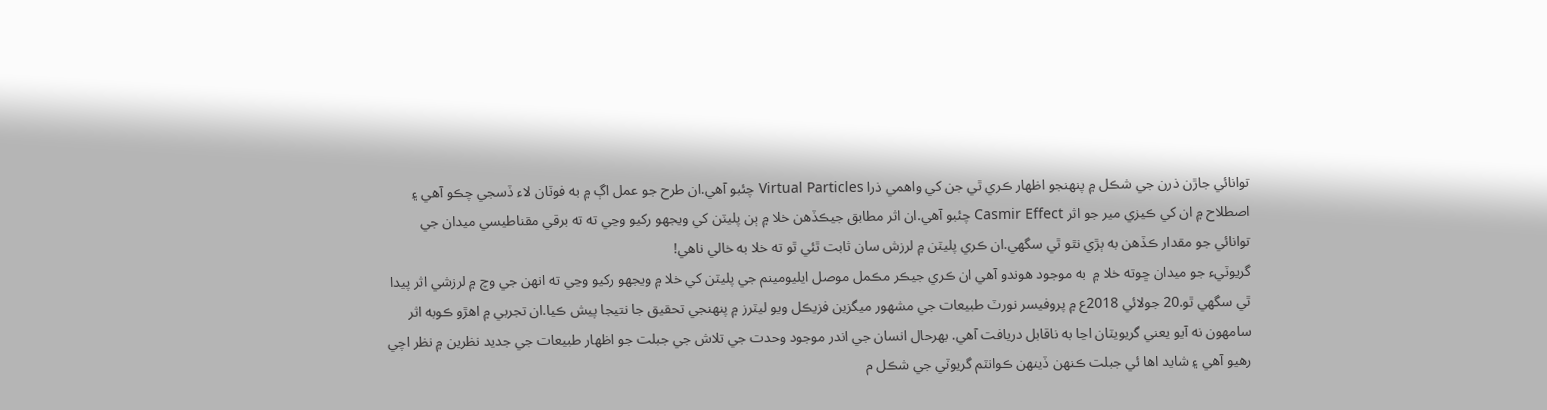توانائي جاڙن ذرن جي شڪل ۾ پنهنجو اظهار ڪري ٿي جن کي واهمي ذرا Virtual Particles چئبو آهي.ان طرح جو عمل اڳ ۾ به فوٽان لاء ڏسجي چڪو آهي ۽ اصطلاح ۾ ان کي ڪيزي مير جو اثر Casmir Effect چئبو آهي.ان اثر مطابق جيڪڏهن خلا ۾ ٻن پليٽن کي ويجھو رکيو وڃي ته ته برقي مقناطيسي ميدان جي توانائي جو مقدار ڪڏهن به ٻڙي نٿو ٿي سگھي.ان ڪري پليٽن ۾ لرزش سان ثابت ٿئي ٿو ته خلا به خالي ناهي!
گريوٽيء جو ميدان ڇوته خلا ۾  به موجود هوندو آهي ان ڪري جيڪر مڪمل موصل ايليومينم جي پليٽن کي خلا ۾ ويجھو رکيو وڃي ته انهن جي وچ ۾ لرزشي اثر پيدا ٿي سگھي ٿو.20 جولائي 2018ع ۾ پروفيسر نورٽ طبيعات جي مشهور ميگزين فزيڪل ويو ليٽرز ۾ پنهنجي تحقيق جا نتيجا پيش ڪيا.ان تجربي ۾ اهڙو ڪوبه اثر سامهون نه آيو يعني گريويٽان اڃا به ناقابل دريافت آهي. بهرحال انسان جي اندر موجود وحدت جي تلاش جي جبلت جو اظهار طبيعات جي جديد نظرين ۾ نظر اچي رهيو آهي ۽ شايد اها ئي جبلت ڪنهن ڏينهن ڪوانٽم گريوٽي جي شڪل م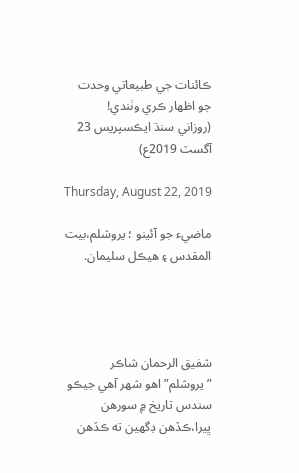ڪائنات جي طبيعاتي وحدت جو اظهار ڪري وٺندي!
(روزاني سنڌ ايڪسپريس 23 آگسٽ 2019ع)

Thursday, August 22, 2019

ماضيء جو آئينو ؛ يروشلم،بيت المقدس ۽ هيڪل سليمان.




شفيق الرحمان شاڪر
”يروشلم” اهو شهر آهي جيڪو سندس تاريخ ۾ سورهن ڀيرا،ڪڏهن ڊگھين ته ڪڏهن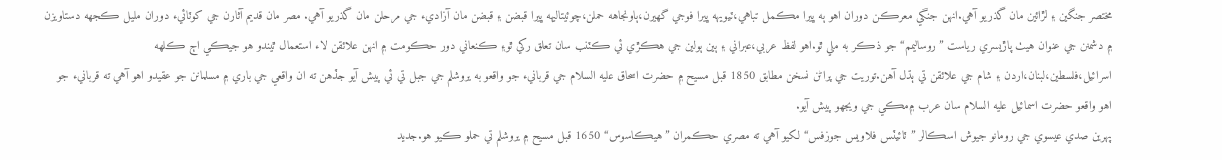مختصر جنگين ۽ لڙائين مان گذريو آهي.انهن جنگي معرڪن دوران اهو ٻه ڀيرا مڪمل تباهي،ٽيويهه ڀيرا فوجي گھيرن،ٻاونجاهه حملن،چوئيتاليهه ڀيرا قبضن ۽ قبضن مان آزاديء جي مرحلن مان گذريو آهي. مصر مان قديم آثارن جي کوٽائيء دوران مليل ڪجهه دستاويزن ۾ دشمنن جي عنوان هيٺ پاڙيسري رياست ”روساليمم“ جو ذڪر به ملي ٿو.اهو لفظ عربي،عبراني ۽ ٻين ٻولين جي هڪڙي ئي ڪٽنب سان تعلق رکي ٿو۽ ڪنعاني دور حڪومت ۾ انهن علائقن لاء استعمال ٿيندو هو جيڪي اڄ ڪلهه اسرائيل،فلسطين،لبنان،اردن ۽ شام جي علائقن تي ٻڌل آهن.توريت جي پراڻن نسخن مطابق 1850 قبل مسيح ۾ حضرت اسحاق عليه السلام جي قربانيء جو واقعو به يروشلم جي جبل تي ئي پيش آيو جڏهن ته ان واقعي جي باري ۾ مسلمانن جو عقيدو اهو آهي ته قربانيء جو اهو واقعو حضرت اسمائيل عليه السلام سان عرب ۾مڪي جي ويجھو پيش آيو.
پهرين صدي عيسوي جي رومانو جيوش اسڪالر ”ٽائيٽس فلاويس جوزفس“ لکيو آهي ته مصري حڪمران ”هيڪاسوس“ 1650 قبل مسيح ۾ يروشلم تي حملو ڪيو هو.جديد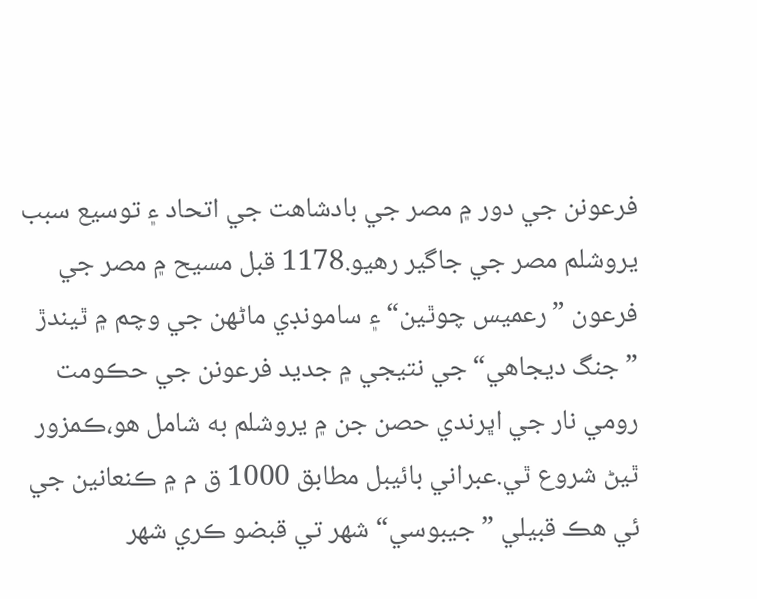فرعونن جي دور ۾ مصر جي بادشاهت جي اتحاد ۽ توسيع سبب يروشلم مصر جي جاگير رهيو.1178 قبل مسيح ۾ مصر جي فرعون ”رعميس چوٿين“ ۽ سامونڊي ماڻهن جي وچم ۾ ٿيندڙ ”جنگ ديجاهي“جي نتيجي ۾ جديد فرعونن جي حڪومت رومي نار جي اڀرندي حصن جن ۾ يروشلم به شامل هو،ڪمزور ٿيڻ شروع ٿي.عبراني بائيبل مطابق 1000 ق م ۾ ڪنعانين جي ئي هڪ قبيلي ”جيبوسي“ شهر تي قبضو ڪري شهر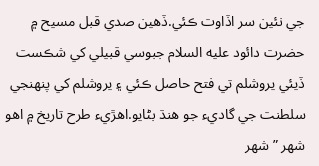جي نئين سر اڏاوت ڪئي.ڏهين صدي قبل مسيح ۾ حضرت دائود عليه السلام جبوسي قبيلي کي شڪست ڏيئي يروشلم تي فتح حاصل ڪئي ۽ يروشلم کي پنهنجي سلطنت جي گاديء جو هنڌ بڻايو.اهڙيء طرح تاريخ ۾ اهو شهر ”شهر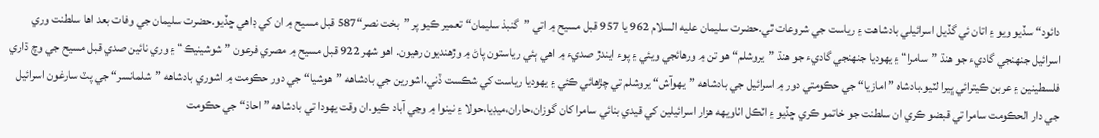دائود“ سڏيو ويو ۽ اتان ئي گڏيل اسرائيلي بادشاهت ۽ رياست جي شروعات ٿي.حضرت سليمان عليه السلام 962 يا 957 قبل مسيح ۾ اتي ”گنبذ سليمان“ تعمير ڪيو پر ”بخت نصر“587 قبل مسيح ۾ ان کي ڊاهي ڇڏيو.حضرت سليمان جي وفات بعد اها سلطنت وري اسرائيل جنهنجي گاديء جو هنڌ ”سامرا“ ۽ يهوديا جنهنجي گاديء جو هنڌ ”يروشلم“ هو تن ۾ ورهائجي ويئي ۽ پوء ايندڙ صديء ۾ اهي ٻئي رياستون پاڻ ۾ وڙهنديون رهيون. اهو شهر 922 قبل مسيح ۾ مصري فرعون ” شوشينيڪ“ ۽ وري نائين صدي قبل مسيح جي وچ ڌاري فلسطينين ۽ عربن ڪيترائي ڀيرا لٽيو.بادشاه ”امازيا“ جي حڪومتي دور ۾ اسرائيل جي بادشاهه ”يهوآش“ يروشلم تي چڙهائي ڪئي ۽ يهوديا رياست کي شڪست ڏني.اشورين جي بادشاهه ”هوشيا“ جي دور حڪومت ۾ اشوري بادشاهه ”شلمانسر“ جي پٽ سارغون اسرائيل جي دار الحڪومت سامرا تي قبضو ڪري ان سلطنت جو خاتمو ڪري ڇڏيو ۽ اٽڪل اٺاويهه هزار اسرائيلين کي قيدي بنائي سامرا کان گوزان،حاران،ميڊيا،حولا ۽ نينوا ۾ وڃي آباد ڪيو.ان وقت يهودا تي بادشاهه ”احاذ“ جي حڪومت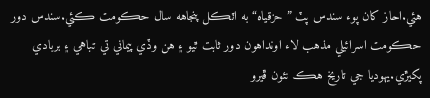هئي.احاز کان پوء سندس پٽ ”حزقياه“ به اٽڪل پنجاهه سال حڪومت ڪئي.سندس دور حڪومت اسرائيلي مذهب لاء اونداهون دور ثابت ٿيو ۽ هن وڏي پيماني تي تباهي ۽ بربادي پکيڙي.يهوديا جي تاريخ هڪ نئون ڦيرو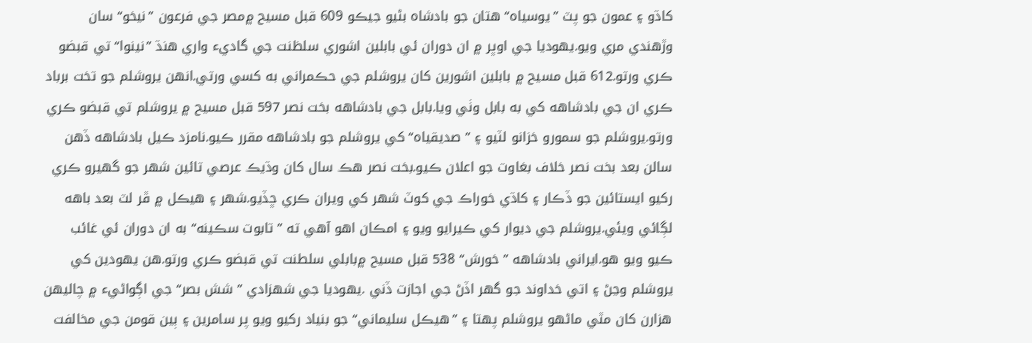کاڌو ۽ عمون جو پٽ ”يوسياه“ هتان جو بادشاه بڻيو جيڪو 609 قبل مسيح ۾مصر جي فرعون ”نيخو“ سان وڙهندي مري ويو.يهوديا جي اوڀر ۾ ان دوران ئي بابلين اشوري سلظنت جي گاديء واري هنڌ ”نينوا“ تي قبضو ڪري ورتو.612 قبل مسيح ۾ بابلين اشورين کان يروشلم جي حڪمراني به کسي ورتي.انهن يروشلم جو تخت برباد ڪري ان جي بادشاهه کي به بابل وٺي ويا.بابل جي بادشاهه بخت نصر 597 قبل مسيح ۾ يروشلم تي قبضو ڪري ورتو.يروشلم جو سمورو خزانو لٽيو ۽ ”صديقياه“ کي يروشلم جو بادشاهه مقرر ڪيو.نامزد ڪيل بادشاهه ڏهن سالن بعد بخت نصر خلاف بغاوت جو اعلان ڪيو.بخت نصر هڪ سال کان وڌيڪ عرصي تائين شهر جو گھيرو ڪري رکيو ايستائين جو ڏڪار ۽ کاڌي خوراڪ جي کوٽ شهر کي ويران ڪري ڇڏيو.شهر ۽ هيڪل ۾ ڦر لٽ بعد باهه لڳائي ويئي.يروشلم جي ديوار کي ڪيرايو ويو ۽ امڪان اهو آهي ته ”تابوت سڪينه“ به ان دوران ئي غائب ڪيو ويو هو.ايراني بادشاهه ”خورش“ 538 قبل مسيح ۾بابلي سلطنت تي قبضو ڪري ورتو.هن يهودين کي يروشلم وڃڻ ۽ اتي خداوند جو گھر اڏڻ جي اجازت ڏني .يهوديا جي شهزادي ”شش بصر“ جي اڳواڻيء ۾ چاليهن هزارن کان مٿي ماڻهو يروشلم پهتا ۽ ”هيڪل سليماني“ جو بنياد رکيو ويو پر سامرين ۽ ٻين قومن جي مخالفت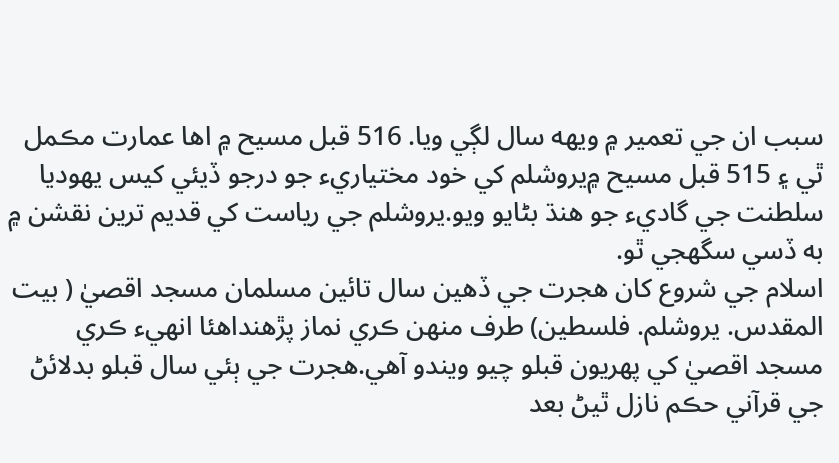سبب ان جي تعمير ۾ ويهه سال لڳي ويا. 516 قبل مسيح ۾ اها عمارت مڪمل ٿي ۽ 515 قبل مسيح ۾يروشلم کي خود مختياريء جو درجو ڏيئي کيس يهوديا سلطنت جي گاديء جو هنڌ بڻايو ويو.يروشلم جي رياست کي قديم ترين نقشن ۾ به ڏسي سگھجي ٿو.
اسلام جي شروع کان هجرت جي ڏهين سال تائين مسلمان مسجد اقصيٰ ( بيت المقدس. يروشلم. فلسطين) طرف منهن ڪري نماز پڙهنداهئا انهيء ڪري مسجد اقصيٰ کي پهريون قبلو چيو ويندو آهي.هجرت جي ٻئي سال قبلو بدلائڻ جي قرآني حڪم نازل ٿيڻ بعد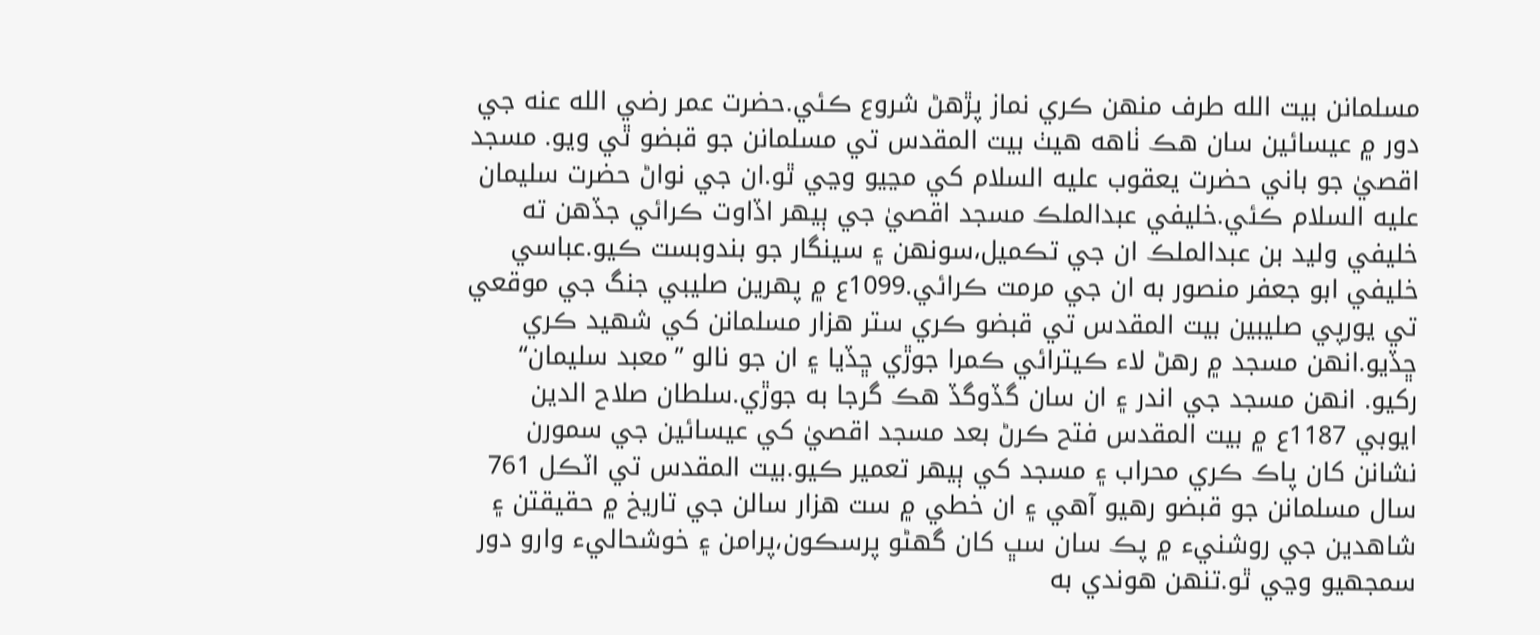مسلمانن بيت الله طرف منهن ڪري نماز پڙهڻ شروع ڪئي.حضرت عمر رضي الله عنه جي دور ۾ عيسائين سان هڪ ٺاهه هيٺ بيت المقدس تي مسلمانن جو قبضو ٿي ويو. مسجد اقصيٰ جو باني حضرت يعقوب عليه السلام کي مڃيو وڃي ٿو.ان جي نواڻ حضرت سليمان عليه السلام ڪئي.خليفي عبدالملڪ مسجد اقصيٰ جي ٻيهر اڏاوت ڪرائي جڏهن ته خليفي وليد بن عبدالملڪ ان جي تڪميل،سونهن ۽ سينگار جو بندوبست ڪيو.عباسي خليفي ابو جعفر منصور به ان جي مرمت ڪرائي.1099ع ۾ پهرين صليبي جنگ جي موقعي تي يورپي صليبين بيت المقدس تي قبضو ڪري ستر هزار مسلمانن کي شهيد ڪري ڇڏيو.انهن مسجد ۾ رهڻ لاء ڪيترائي ڪمرا جوڙي ڇڏيا ۽ ان جو نالو ”معبد سليمان“ رکيو. انهن مسجد جي اندر ۽ ان سان گڏوگڏ هڪ گرجا به جوڙي.سلطان صلاح الدين ايوبي 1187ع ۾ بيت المقدس فتح ڪرڻ بعد مسجد اقصيٰ کي عيسائين جي سمورن نشانن کان پاڪ ڪري محراب ۽ مسجد کي ٻيهر تعمير ڪيو.بيت المقدس تي اٽڪل 761 سال مسلمانن جو قبضو رهيو آهي ۽ ان خطي ۾ ست هزار سالن جي تاريخ ۾ حقيقتن ۽ شاهدين جي روشنيء ۾ پڪ سان سڀ کان گھڻو پرسڪون،پرامن ۽ خوشحاليء وارو دور سمجھيو وڃي ٿو.تنهن هوندي به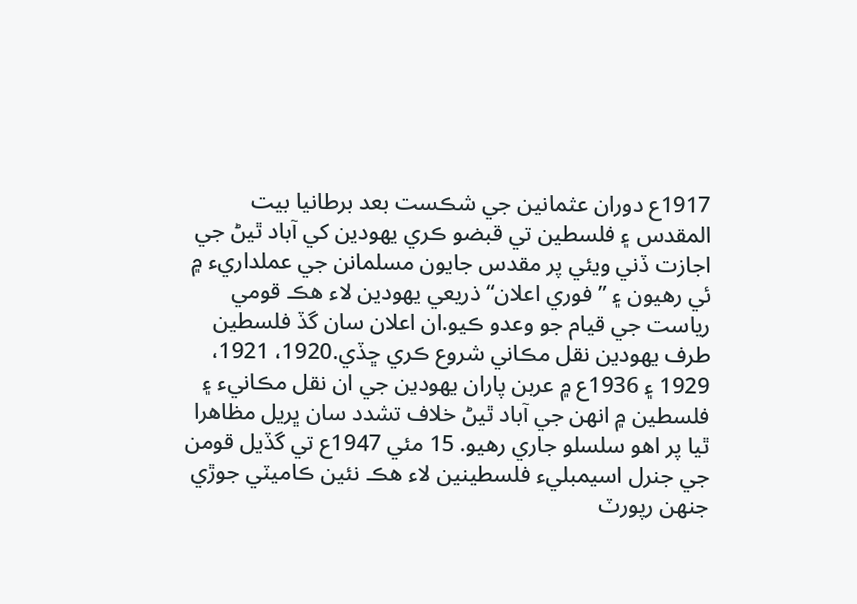1917ع دوران عثمانين جي شڪست بعد برطانيا بيت المقدس ۽ فلسطين تي قبضو ڪري يهودين کي آباد ٿيڻ جي اجازت ڏني ويئي پر مقدس جايون مسلمانن جي عملداريء ۾ ئي رهيون ۽ ”فوري اعلان“ ذريعي يهودين لاء هڪ قومي رياست جي قيام جو وعدو ڪيو.ان اعلان سان گڏ فلسطين طرف يهودين نقل مڪاني شروع ڪري ڇڏي.1920، 1921، 1929 ۽ 1936ع ۾ عربن پاران يهودين جي ان نقل مڪانيء ۽ فلسطين ۾ انهن جي آباد ٿيڻ خلاف تشدد سان ڀريل مظاهرا ٿيا پر اهو سلسلو جاري رهيو. 15 مئي 1947ع تي گڏيل قومن جي جنرل اسيمبليء فلسطينين لاء هڪ نئين ڪاميٽي جوڙي جنهن رپورٽ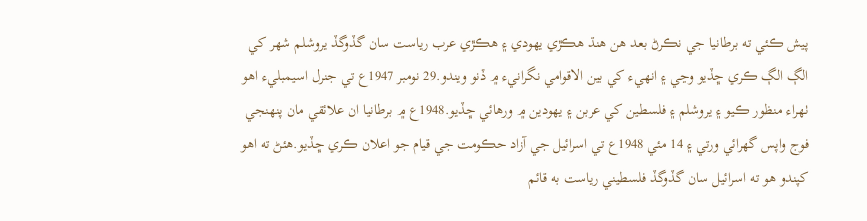پيش ڪئي ته برطانيا جي نڪرڻ بعد هن هنڌ هڪڙي يهودي ۽ هڪڙي عرب رياست سان گڏوگڏ يروشلم شهر کي الڳ الڳ ڪري ڇڏيو وڃي ۽ انهيء کي بين الاقوامي نگرانيء ۾ ڏنو ويندو.29 نومبر 1947ع تي جنرل اسيمبليء اهو ٺهراء منظور ڪيو ۽ يروشلم ۽ فلسطين کي عربن ۽ يهودين ۾ ورهائي ڇڏيو.1948ع ۾ برطانيا ان علائقي مان پنهنجي فوج واپس گھرائي ورتي ۽ 14 مئي 1948ع تي اسرائيل جي آزاد حڪومت جي قيام جو اعلان ڪري ڇڏيو.هئڻ ته اهو کپندو هو ته اسرائيل سان گڏوگڏ فلسطيني رياست به قائم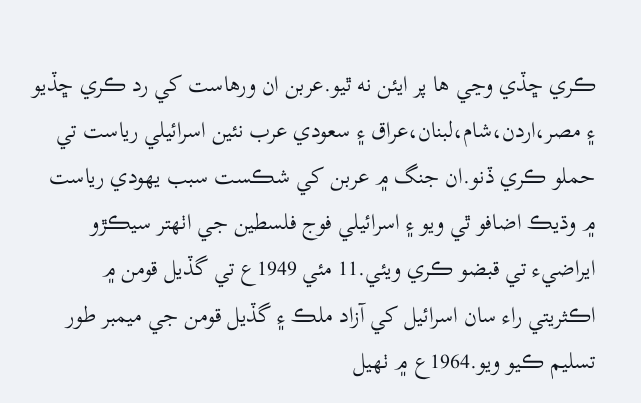ڪري ڇڏي وڃي ها پر ايئن نه ٿيو.عربن ان ورهاست کي رد ڪري ڇڏيو ۽ مصر،اردن،شام،لبنان،عراق ۽ سعودي عرب نئين اسرائيلي رياست تي حملو ڪري ڏنو.ان جنگ ۾ عربن کي شڪست سبب يهودي رياست ۾ وڌيڪ اضافو ٿي ويو ۽ اسرائيلي فوج فلسطين جي اٺهتر سيڪڙو ايراضيء تي قبضو ڪري ويئي.11 مئي 1949ع تي گڏيل قومن ۾ اڪثريتي راء سان اسرائيل کي آزاد ملڪ ۽ گڏيل قومن جي ميمبر طور تسليم ڪيو ويو.1964ع ۾ ٺهيل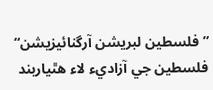”فلسطين لبريشن آرگنائيزيشن“ فلسطين جي آزاديء لاء هٿياربند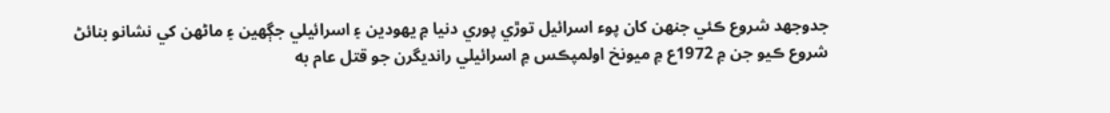جدوجهد شروع ڪئي جنهن کان پوء اسرائيل توڙي پوري دنيا ۾ يهودين ۽ اسرائيلي جڳهين ۽ ماڻهن کي نشانو بنائڻ شروع ڪيو جن ۾ 1972ع ۾ ميونخ اولمپڪس ۾ اسرائيلي رانديگرن جو قتل عام به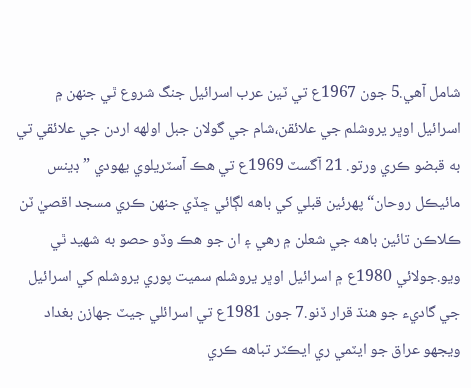شامل آهي.5 جون 1967ع تي ٽين عرب اسرائيل جنگ شروع ٿي جنهن ۾ اسرائيل اوڀر يروشلم جي علائقن،شام جي گولان جبل اولهه اردن جي علائقي تي به قبضو ڪري ورتو. 21 آگسٽ 1969ع تي هڪ آسٽريلوي يهودي ”ڊينس مائيڪل روحان“ پهرئين قبلي کي باهه لڳائي ڇڏي جنهن ڪري مسجد اقصيٰ ٽن ڪلاڪن تائين باهه جي شعلن ۾ رهي ۽ ان جو هڪ وڏو حصو به شهيد ٿي ويو.جولائي 1980ع ۾ اسرائيل اوڀر يروشلم سميت پوري يروشلم کي اسرائيل جي گاديء جو هنڌ قرار ڏنو.7 جون 1981ع تي اسرائلي جيٽ جهازن بغداد ويجھو عراق جو ايٽمي ري ايڪٽر تباهه ڪري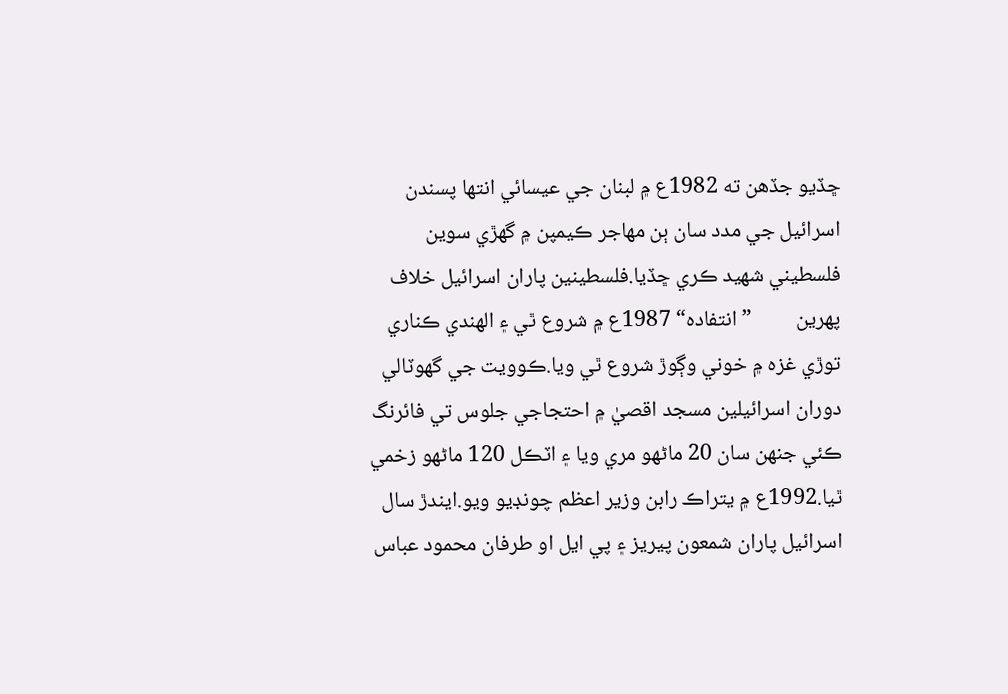ڇڏيو جڏهن ته 1982ع ۾ لبنان جي عيسائي انتها پسندن اسرائيل جي مدد سان ٻن مهاجر ڪيمپن ۾ گھڙي سوين فلسطيني شهيد ڪري ڇڏيا.فلسطينين پاران اسرائيل خلاف پهرين         ” انتفاده“ 1987ع ۾ شروع ٿي ۽ الهندي ڪناري توڙي غزه ۾ خوني وڳوڙ شروع ٿي ويا.ڪوويت جي گھوٽالي دوران اسرائيلين مسجد اقصيٰ ۾ احتجاجي جلوس تي فائرنگ ڪئي جنهن سان 20 ماڻهو مري ويا ۽ اٽڪل 120 ماڻهو زخمي ٿيا.1992ع ۾ يتراڪ رابن وزير اعظم چونڊيو ويو.ايندڙ سال اسرائيل پاران شمعون پيريز ۽ پي ايل او طرفان محمود عباس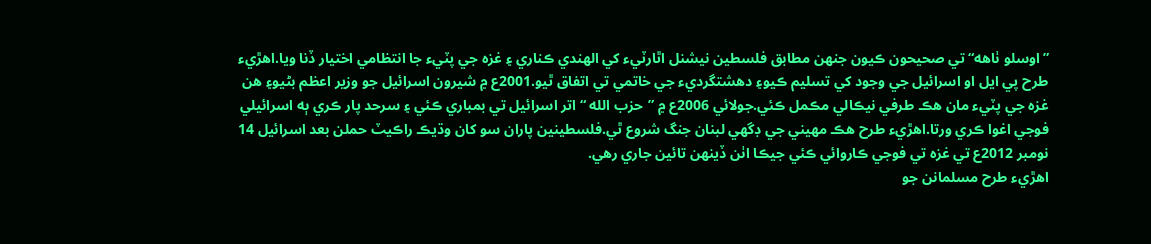”اوسلو ٺاهه“ تي صحيحون ڪيون جنهن مطابق فلسطين نيشنل اٿارٽيء کي الهندي ڪناري ۽ غزه جي پٽيء جا انتظامي اختيار ڏنا ويا.اهڙيء طرح پي ايل او اسرائيل جي وجود کي تسليم ڪيو۽ دهشتگرديء جي خاتمي تي اتفاق ٿيو.2001ع ۾ شيرون اسرائيل جو وزير اعظم بڻيو۽ هن غزه جي پٽيء مان هڪ طرفي نيڪالي مڪمل ڪئي.جولائي 2006ع ۾ ”حزب الله “ اتر اسرائيل تي بمباري ڪئي ۽ سرحد پار ڪري ٻه اسرائيلي فوجي اغوا ڪري ورتا.اهڙيء طرح هڪ مهيني جي ڊگھي لبنان جنگ شروع ٿي.فلسطينين پاران سو کان وڌيڪ راڪيٽ حملن بعد اسرائيل 14 نومبر 2012ع تي غزه تي فوجي ڪاروائي ڪئي جيڪا اٺن ڏينهن تائين جاري رهي.
اهڙيء طرح مسلمانن جو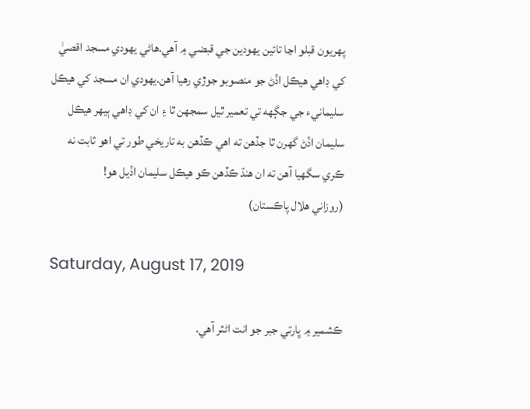پهريون قبلو اڃا تائين يهودين جي قبضي ۾ آهي.هاڻي يهودي مسجد اقصيٰ کي ڊاهي هيڪل اڏڻ جو منصوبو جوڙي رهيا آهن.يهودي ان مسجد کي هيڪل سليمانيء جي جڳهه تي تعمير ٿيل سمجھن ٿا ۽ ان کي ڊاهي ٻيهر هيڪل سليمان اڏڻ گھرن ٿا جڏهن ته اهي ڪڏهن به تاريخي طور تي اهو ثابت نه ڪري سگھيا آهن ته ان هنڌ ڪڏهن ڪو هيڪل سليمان اڏيل هو!
(روزاني هلال پاڪستان)

Saturday, August 17, 2019

ڪشمير ۾ ڀارتي جبر جو انت اڻٽر آهي.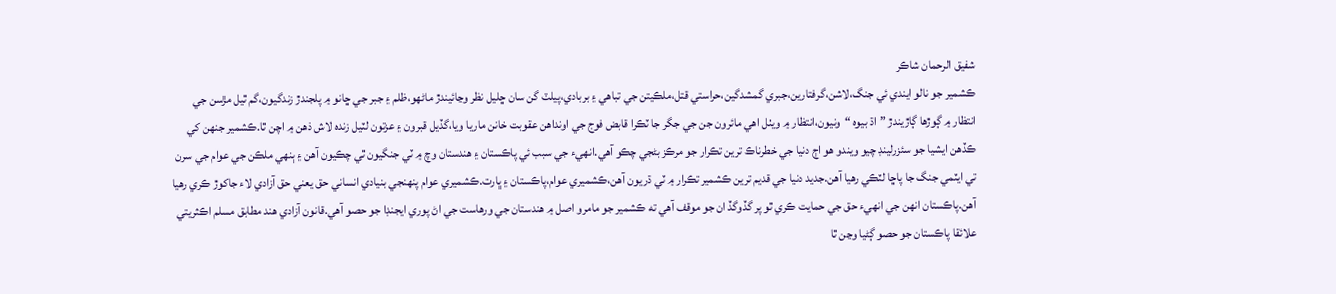شفيق الرحمان شاڪر
ڪشمير جو نالو ايندي ئي جنگ،لاشن،گرفتارين،جبري گمشدگين،حراستي قتل،ملڪيتن جي تباهي ۽ بربادي،پيلٽ گن سان ڇليل نظر وڃائيندڙ ماڻهو،ظلم ۽ جبر جي ڇانو ۾ پلجندڙ زندگيون،گم ٿيل مڙسن جي انتظار ۾ ڳوڙها ڳاڙيندڙ ”اڌ بيوه “ونيون،انتظار ۾ ويٺل اهي مائرون جن جي جگر جا ٽڪرا قابض فوج جي اونداهن عقوبت خانن ماريا ويا،گڏيل قبرون ۽ عزتون لٽيل زنده لاش ذهن ۾ اچن ٿا.ڪشمير جنهن کي ڪڏهن ايشيا جو سئزرلينڊ چيو ويندو هو اڄ دنيا جي خطرناڪ ترين تڪرار جو مرڪز بڻجي چڪو آهي.انهيء جي سبب ئي پاڪستان ۽ هندستان وچ ۾ ٽي جنگيون ٿي چڪيون آهن ۽ ٻنهي ملڪن جي عوام جي سرن تي ايٽمي جنگ جا پاڇا لٽڪي رهيا آهن.جديد دنيا جي قديم ترين ڪشمير تڪرار ۾ ٽي ڌريون آهن،ڪشميري عوام،پاڪستان ۽ ڀارت.ڪشميري عوام پنهنجي بنيادي انساني حق يعني حق آزادي لاء جاکوڙ ڪري رهيا آهن.پاڪستان انهن جي انهيء حق جي حمايت ڪري ٿو پر گڏوگڏ ان جو موقف آهي ته ڪشمير جو مامرو اصل ۾ هندستان جي ورهاست جي اڻ پوري ايجنڊا جو حصو آهي.قانون آزادي هند مطابق مسلم اڪثريتي علائقا پاڪستان جو حصو ڳڻيا وڃن ٿا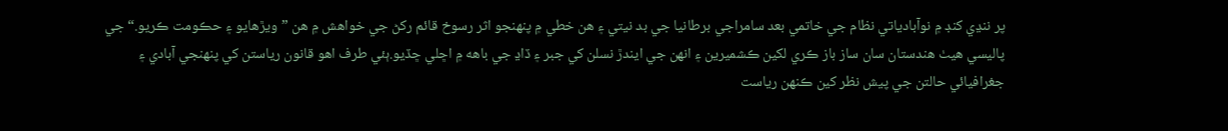پر ننڍي کنڊ ۾ نوآبادياتي نظام جي خاتمي بعد سامراجي برطانيا جي بد نيتي ۽ هن خطي ۾ پنهنجو اثر رسوخ قائم رکڻ جي خواهش ۾ هن ”ويڙهايو ۽ حڪومت ڪريو.“ جي پاليسي هيٺ هندستان سان ساز باز ڪري لکين ڪشميرين ۽ انهن جي ايندڙ نسلن کي جبر ۽ ڏاڍ جي باهه ۾ اڇلي ڇڏيو.ٻئي طرف اهو قانون رياستن کي پنهنجي آبادي ۽ جغرافيائي حالتن جي پيش نظر کين ڪنهن رياست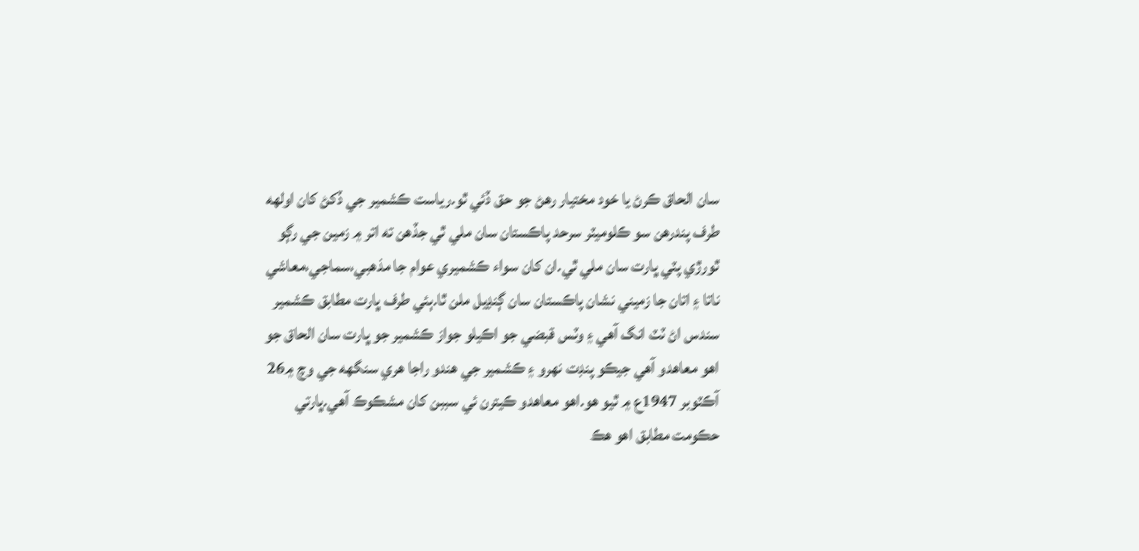سان الحاق ڪرڻ يا خود مختيار رهڻ جو حق ڏئي ٿو.رياست ڪشمير جي ڏکڻ کان اولهه طرف پندرهن سو ڪلوميٽر سرحد پاڪستان سان ملي ٿي جڏهن ته اتر ۾ زمين جي رڳو ٿورڙي پٽي ڀارت سان ملي ٿي.ان کان سواء ڪشميري عوام جا مذهبي،سماجي،معاشي ناتا ۽ اتان جا زميني نشان پاڪستان سان ڳنڍيل ملن ٿا.ٻئي طرف ڀارت مطابق ڪشمير سندس اڻ ٽٽ انگ آهي ۽ وٽس قبضي جو اڪيلو جواز ڪشمير جو ڀارت سان الحاق جو اهو معاهدو آهي جيڪو پنڊت نهرو ۽ ڪشمير جي هندو راجا هري سنگهه جي وچ ۾26 آڪٽوبر 1947ع ۾ ٿيو هو.اهو معاهدو ڪيترن ئي سببن کان مشڪوڪ آهي.ڀارتي حڪومت مطابق اهو هڪ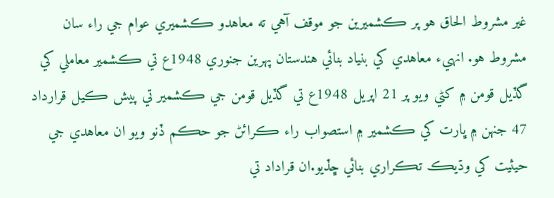غير مشروط الحاق هو پر ڪشميرين جو موقف آهي ته معاهدو ڪشميري عوام جي راء سان مشروط هو. انهيء معاهدي کي بنياد بنائي هندستان پهرين جنوري 1948ع تي ڪشمير معاملي کي گڏيل قومن ۾ کڻي ويو پر 21 اپريل 1948ع تي گڏيل قومن جي ڪشمير تي پيش ڪيل قرارداد 47 جنهن ۾ ڀارت کي ڪشمير ۾ استصواب راء ڪرائڻ جو حڪم ڏنو ويو ان معاهدي جي حيثيت کي وڌيڪ تڪراري بنائي ڇڏيو.ان قراداد تي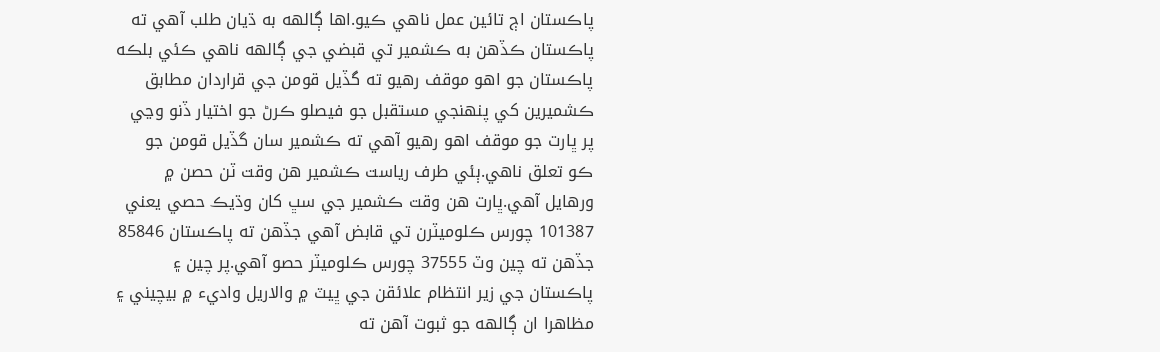پاڪستان اڄ تائين عمل ناهي ڪيو.اها ڳالهه به ڌيان طلب آهي ته پاڪستان ڪڏهن به ڪشمير تي قبضي جي ڳالهه ناهي ڪئي بلڪه پاڪستان جو اهو موقف رهيو ته گڏيل قومن جي قراردان مطابق ڪشميرين کي پنهنجي مستقبل جو فيصلو ڪرڻ جو اختيار ڏنو وڃي پر ڀارت جو موقف اهو رهيو آهي ته ڪشمير سان گڏيل قومن جو ڪو تعلق ناهي.ٻئي طرف رياست ڪشمير هن وقت ٽن حصن ۾ ورهايل آهي.ڀارت هن وقت ڪشمير جي سڀ کان وڌيڪ حصي يعني 101387 چورس ڪلوميٽرن تي قابض آهي جڏهن ته پاڪستان 85846 جڏهن ته چين وٽ 37555 چورس ڪلوميٽر حصو آهي.پر چين ۽ پاڪستان جي زير انتظام علائقن جي ڀيٽ ۾ والاريل واديء ۾ بيچيني ۽ مظاهرا ان ڳالهه جو ثبوت آهن ته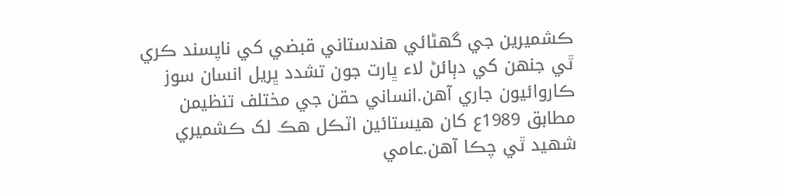ڪشميرين جي گھڻائي هندستاني قبضي کي ناپسند ڪري ٿي جنهن کي دٻائڻ لاء ڀارت جون تشدد ڀريل انسان سوز ڪاروائيون جاري آهن.انساني حقن جي مختلف تنظيمن مطابق 1989ع کان هيستائين اٽڪل هڪ لک ڪشميري شهيد ٿي چڪا آهن.عامي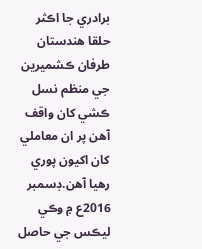برادري جا اڪثر حلقا هندستان طرفان ڪشميرين جي منظم نسل ڪشي کان واقف آهن پر ان معاملي کان اکيون پوري رهيا آهن.ڊسمبر 2016ع ۾ وڪي ليڪس جي حاصل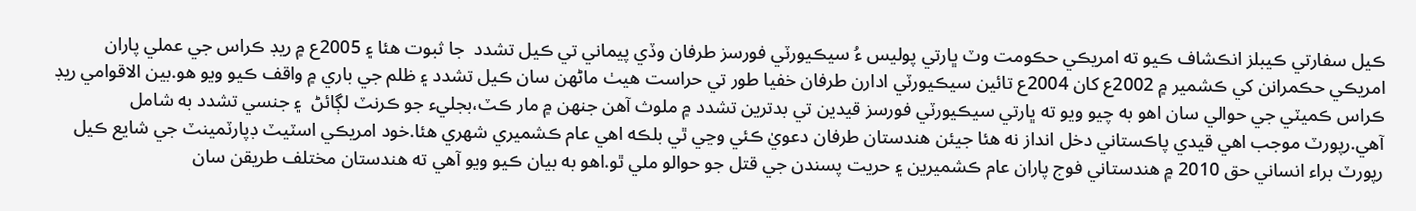ڪيل سفارتي ڪيبلز انڪشاف ڪيو ته امريڪي حڪومت وٽ ڀارتي پوليس ءُ سيڪيورٽي فورسز طرفان وڏي پيماني تي ڪيل تشدد  جا ثبوت هئا ۽ 2005ع ۾ ريڊ ڪراس جي عملي پاران امريڪي حڪمرانن کي ڪشمير ۾ 2002ع کان 2004ع تائين سيڪيورٽي ادارن طرفان خفيا طور تي حراست هيٺ ماڻهن سان ڪيل تشدد ۽ ظلم جي باري ۾ واقف ڪيو ويو هو.بين الاقوامي ريڊ ڪراس ڪميٽي جي حوالي سان اهو به چيو ويو ته ڀارتي سيڪيورٽي فورسز قيدين تي بدترين تشدد ۾ ملوث آهن جنهن ۾ مار ڪٽ،بجليء جو ڪرنٽ لڳائڻ  ۽ جنسي تشدد به شامل آهي.رپورٽ موجب اهي قيدي پاڪستاني دخل انداز نه هئا جيئن هندستان طرفان دعويٰ ڪئي وڃي ٿي بلڪه اهي عام ڪشميري شهري هئا.خود امريڪي اسٽيٽ ڊپارٽمينٽ جي شايع ڪيل رپورٽ براء انساني حق 2010 ۾ هندستاني فوج پاران عام ڪشميرين ۽ حريت پسندن جي قتل جو حوالو ملي ٿو.اهو به بيان ڪيو ويو آهي ته هندستان مختلف طريقن سان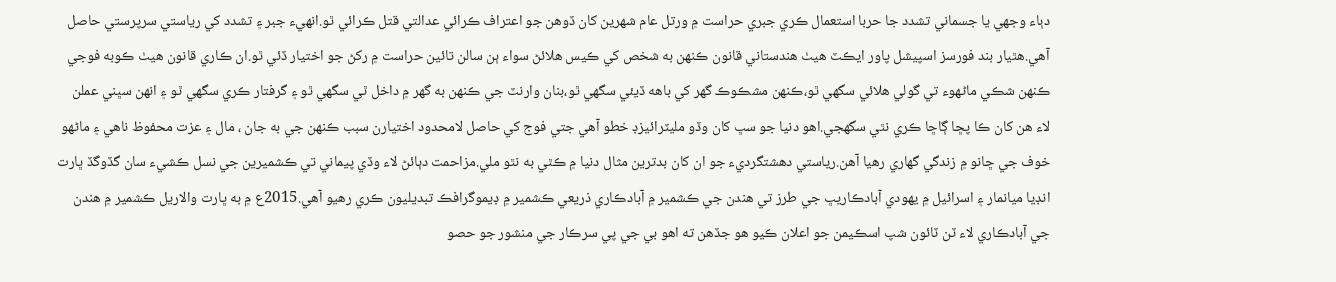دٻاء وجھي يا جسماني تشدد جا حربا استعمال ڪري جبري حراست ۾ ورتل عام شهرين کان ڏوهن جو اعتراف ڪرائي عدالتي قتل ڪرائي ٿو.انهيء جبر ۽ تشدد کي رياستي سرپرستي حاصل آهي.هٿيار بند فورسز اسپيشل پاور ايڪٽ هيٺ هندستاني قانون ڪنهن به شخص کي ڪيس هلائڻ سواء ٻن سالن تائين حراست ۾ رکڻ جو اختيار ڏئي ٿو.ان ڪاري قانون هيٺ ڪوبه فوجي ڪنهن شڪي ماڻهوء تي گولي هلائي سگھي ٿو،ڪنهن مشڪوڪ گھر کي باهه ڏيئي سگھي ٿو،بنان وارنٽ جي ڪنهن به گھر ۾ داخل ٿي سگھي ٿو ۽ گرفتار ڪري سگھي ٿو ۽ انهن سڀني عملن لاء هن کان ڪا پڇا ڳاڇا ڪري نٿي سگھجي.اهو دنيا جو سڀ کان وڏو مليٽرائيزڊ خطو آهي جتي فوج کي حاصل لامحدود اختيارن سبب ڪنهن جي به جان ، مال ۽ عزت محفوظ ناهي ۽ ماڻهو خوف جي ڇانو ۾ زندگي گھاري رهيا آهن.رياستي دهشتگرديء جو ان کان بدترين مثال دنيا ۾ ڪٿي به نٿو ملي.مزاحمت دٻائڻ لاء وڏي پيماني تي ڪشميرين جي نسل ڪشيء سان گڏوگڏ ڀارت انڊيا ميانمار ۽ اسرائيل ۾ يهودي آبادڪاريڀ جي طرز تي هندن جي ڪشمير ۾ آبادڪاري ذريعي ڪشمير ۾ ڊيموگرافڪ تبديليون ڪري رهيو آهي.2015ع ۾ به ڀارت والاريل ڪشمير ۾ هندن جي آبادڪاري لاء ٽن ٽائون شپ اسڪيمن جو اعلان ڪيو هو جڏهن ته اهو بي جي پي سرڪار جي منشور جو حصو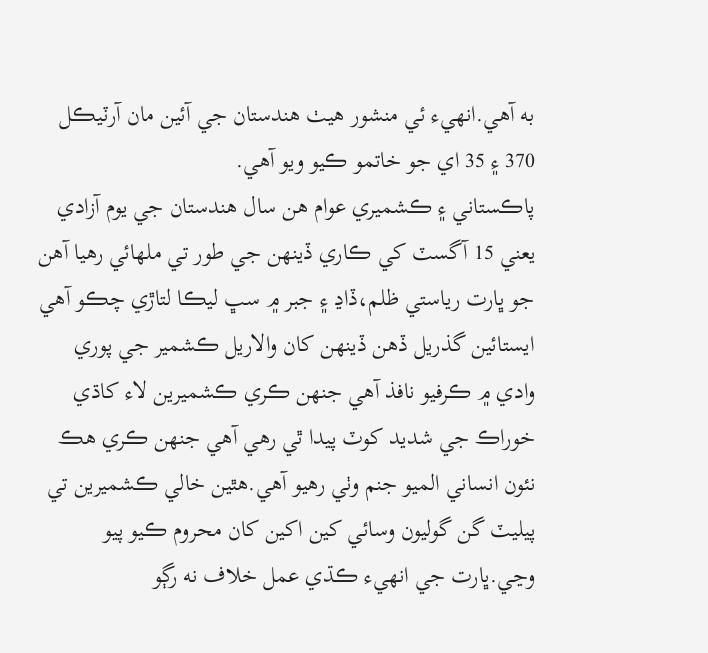به آهي.انهيء ئي منشور هيٺ هندستان جي آئين مان آرٽيڪل 370 ۽ 35 اي جو خاتمو ڪيو ويو آهي.
پاڪستاني ۽ ڪشميري عوام هن سال هندستان جي يوم آزادي يعني 15 آگسٽ کي ڪاري ڏينهن جي طور تي ملهائي رهيا آهن جو ڀارت رياستي ظلم،ڏاڍ ۽ جبر ۾ سڀ ليڪا لتاڙي چڪو آهي ايستائين گذريل ڏهن ڏينهن کان والاريل ڪشمير جي پوري وادي ۾ ڪرفيو نافذ آهي جنهن ڪري ڪشميرين لاء کاڌي خوراڪ جي شديد کوٽ پيدا ٿي رهي آهي جنهن ڪري هڪ نئون انساني الميو جنم وٺي رهيو آهي.هٿين خالي ڪشميرين تي پيليٽ گن گوليون وسائي کين اکين کان محروم ڪيو پيو وڃي.ڀارت جي انهيء ڪڌي عمل خلاف نه رڳو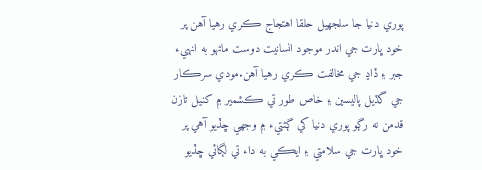پوري دنيا جا سلجھيل حلقا اهتجاج ڪري رهيا آهن پر خود ڀارت جي اندر موجود انسانيت دوست ماڻهو به انهيء جبر ۽ ڏاڍ جي مخالفت ڪري رهيا آهن.مودي سرڪار جي گڏيل پاليسين ۽ خاص طور تي ڪشمير ۾ کنيل تازن قدمن نه رڳو پوري دنيا کي ڳڻتيء ۾ وجھي ڇڏيو آهي پر خود ڀارت جي سلامتي ۽ ايڪي به داء تي لڳائي ڇڏيو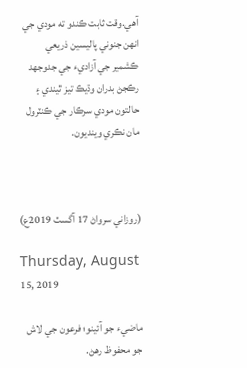آهي.وقت ثابت ڪندو ته مودي جي انهن جنوني پاليسين ذريعي ڪشمير جي آزاديء جي جدوجهد رڪجڻ بدران وڌيڪ تيز ٿيندي ۽ حالتون مودي سرڪار جي ڪنٽرول مان نڪري وينديون.



(روزاني سرواڻ 17 آگسٽ 2019ع)

Thursday, August 15, 2019

ماضيء جو آئينو؛ فرعون جي لاش جو محفوظ رهڻ.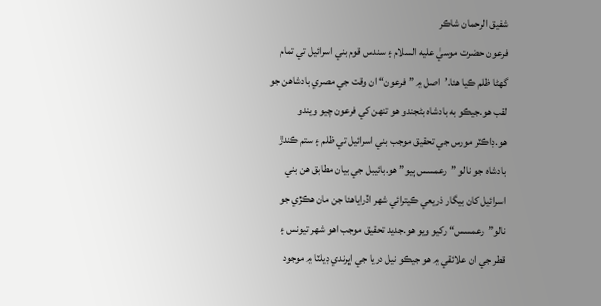شفيق الرحمان شاڪر
فرعون حضرت موسيٰ عليه السلام ۽ سندس قوم بني اسرائيل تي تمام گھڻا ظلم ڪيا هئا.’اصل ۾ ”فرعون“ ان وقت جي مصري بادشاهن جو لقب هو.جيڪو به بادشاه بڻجندو هو تنهن کي فرعون چيو ويندو هو.ڊاڪٽر مورس جي تحقيق موجب بني اسرائيل تي ظلم ۽ ستم ڪندڙ بادشاه جو نالو ”رعمسس ٻيو” هو.بائيبل جي بيان مطابق هن بني اسرائيل کان بيگار ذريعي ڪيترائي شهر اڏراياهئا جن مان هڪڙي جو نالو”رعمسس“ رکيو ويو هو.جديد تحقيق موجب اهو شهر تيونس ۽ قطر جي ان علائقي ۾ هو جيڪو نيل دريا جي اڀرندي ڊيلٽا ۾ موجود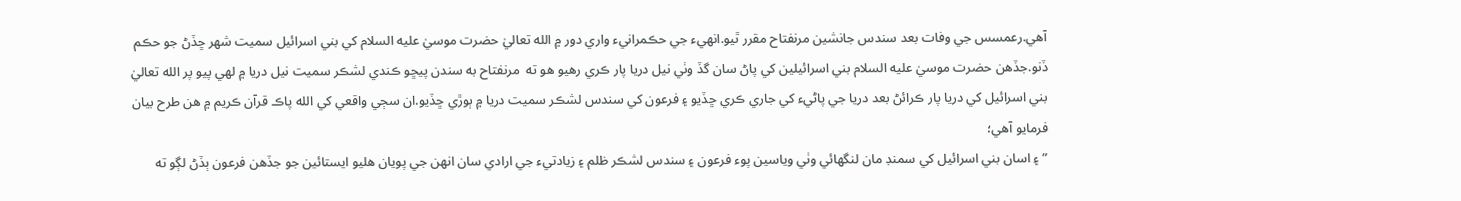آهي.رعمسس جي وفات بعد سندس جانشين مرنفتاح مقرر ٿيو.انهيء جي حڪمرانيء واري دور ۾ الله تعاليٰ حضرت موسيٰ عليه السلام کي بني اسرائيل سميت شهر ڇڏڻ جو حڪم ڏنو.جڏهن حضرت موسيٰ عليه السلام بني اسرائيلين کي پاڻ سان گڏ وٺي نيل دريا پار ڪري رهيو هو ته  مرنفتاح به سندن پيڇو ڪندي لشڪر سميت نيل دريا ۾ لهي پيو پر الله تعاليٰ بني اسرائيل کي دريا پار ڪرائڻ بعد دريا جي پاڻيء کي جاري ڪري ڇڏيو ۽ فرعون کي سندس لشڪر سميت دريا ۾ ٻوڙي ڇڏيو.ان سڄي واقعي کي الله پاڪ قرآن ڪريم ۾ هن طرح بيان فرمايو آهي؛
” ۽ اسان بني اسرائيل کي سمنڊ مان لنگھائي وٺي وياسين پوء فرعون ۽ سندس لشڪر ظلم ۽ زيادتيء جي ارادي سان انهن جي پويان هليو ايستائين جو جڏهن فرعون ٻڏڻ لڳو ته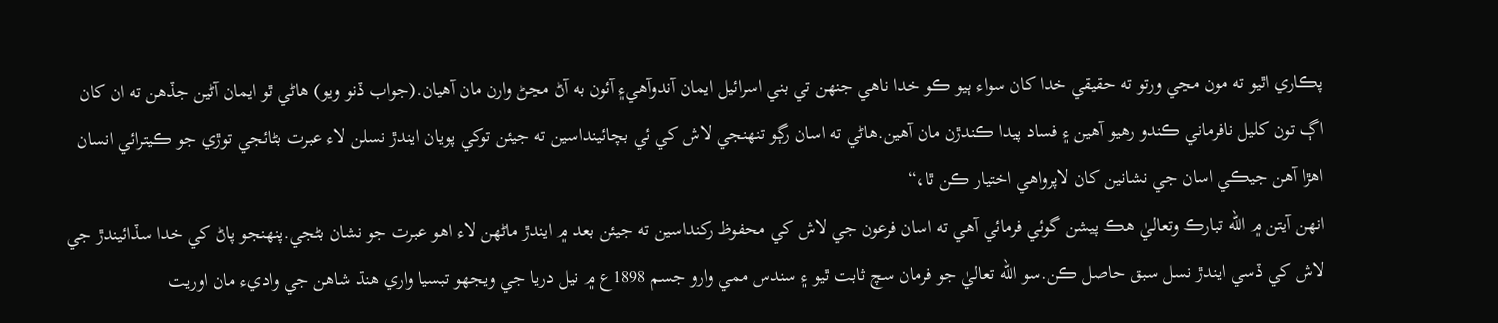پڪاري اٿيو ته مون مڃي ورتو ته حقيقي خدا کان سواء ٻيو ڪو خدا ناهي جنهن تي بني اسرائيل ايمان آندوآهي۽ آئون به آڻ مڃڻ وارن مان آهيان.(جواب ڏنو ويو) هاڻي ٿو ايمان آڻين جڏهن ته ان کان اڳ تون کليل نافرماني ڪندو رهيو آهين ۽ فساد پيدا ڪندڙن مان آهين.هاڻي ته اسان رڳو تنهنجي لاش کي ئي بچائينداسين ته جيئن توکي پويان ايندڙ نسلن لاء عبرت بڻائجي توڙي جو ڪيترائي انسان اهڙا آهن جيڪي اسان جي نشانين کان لاپرواهي اختيار ڪن ٿا،“
انهن آيتن ۾ الله تبارڪ وتعاليٰ هڪ پيشن گوئي فرمائي آهي ته اسان فرعون جي لاش کي محفوظ رکنداسين ته جيئن بعد ۾ ايندڙ ماڻهن لاء اهو عبرت جو نشان بڻجي.پنهنجو پاڻ کي خدا سڏائيندڙ جي لاش کي ڏسي ايندڙ نسل سبق حاصل ڪن.سو الله تعاليٰ جو فرمان سچ ثابت ٿيو ۽ سندس ممي وارو جسم 1898ع ۾ نيل دريا جي ويجھو تبسيا واري هنڌ شاهن جي واديء مان اوريت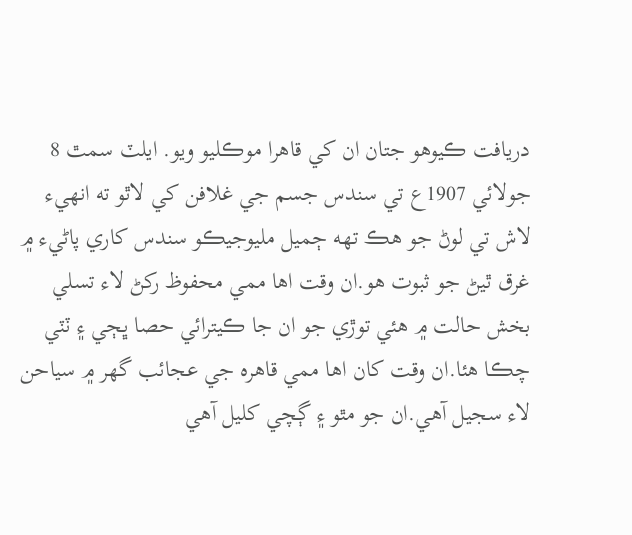دريافت ڪيوهو جتان ان کي قاهرا موڪليو ويو. ايلٽ سمٿ 8 جولائي 1907ع تي سندس جسم جي غلافن کي لاٿو ته انهيء لاش تي لوڻ جو هڪ تهه ڄميل مليوجيڪو سندس کاري پاڻيء ۾ غرق ٿيڻ جو ثبوت هو.ان وقت اها ممي محفوظ رکڻ لاء تسلي بخش حالت ۾ هئي توڙي جو ان جا ڪيترائي حصا ڀڄي ۽ ٽٽي چڪا هئا.ان وقت کان اها ممي قاهره جي عجائب گھر ۾ سياحن لاء سجيل آهي.ان جو مٿو ۽ ڳچي کليل آهي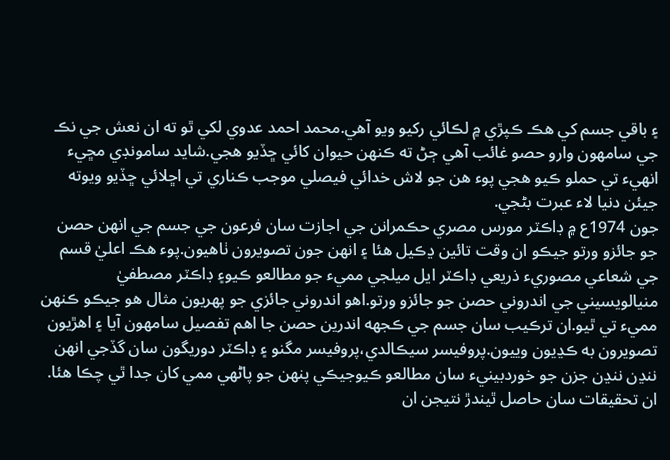۽ باقي جسم کي هڪ ڪپڙي ۾ لڪائي رکيو ويو آهي.محمد احمد عدوي لکي ٿو ته ان نعش جي نڪ جي سامهون وارو حصو غائب آهي ڄڻ ته ڪنهن حيوان کائي ڇڏيو هجي.شايد سامونڊي مڇيء انهيء تي حملو ڪيو هجي پوء هن جو لاش خدائي فيصلي موجب ڪناري تي اڇلائي ڇڏيو ويوته جيئن دنيا لاء عبرت بڻجي.
جون 1974ع ۾ ڊاڪٽر مورس مصري حڪمرانن جي اجازت سان فرعون جي جسم جي انهن حصن جو جائزو ورتو جيڪو ان وقت تائين ڍڪيل هئا ۽ انهن جون تصويرون ٺاهيون.پوء هڪ اعليٰ قسم جي شعاعي مصوريء ذريعي ڊاڪٽر ايل ميلجي مميء جو مطالعو ڪيو۽ ڊاڪٽر مصطفيٰ منيالويسيني جي اندروني حصن جو جائزو ورتو.اهو اندروني جائزي جو پهريون مثال هو جيڪو ڪنهن مميء تي ٿيو.ان ترڪيب سان جسم جي ڪجهه اندرين حصن جا اهم تفصيل سامهون آيا ۽ اهڙيون تصويرون به ڪڍيون وييون.پروفيسر سيڪالدي،پروفيسر مگنو ۽ ڊاڪٽر دوريگون سان گڏجي انهن ننڍن ننڍن جزن جو خوردبينيء سان مطالعو ڪيوجيڪي پنهن جو پاڻهي ممي کان جدا ٿي چڪا هئا. ان تحقيقات سان حاصل ٿيندڙ نتيجن ان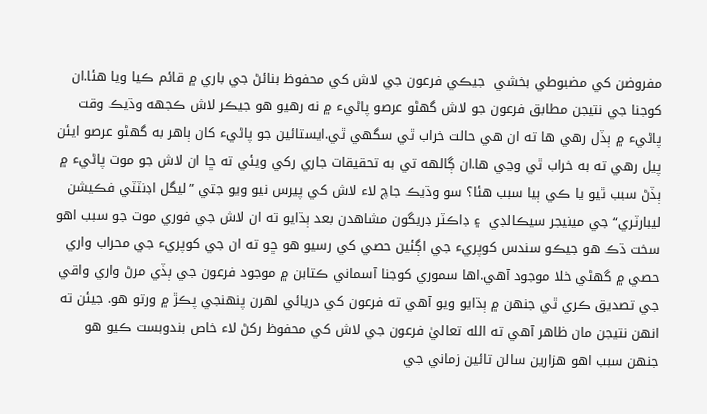مفروضن کي مضبوطي بخشي  جيڪي فرعون جي لاش کي محفوظ بنائڻ جي باري ۾ قائم ڪيا ويا هئا.ان کوجنا جي نتيجن مطابق فرعون جو لاش گھڻو عرصو پاڻيء ۾ نه رهيو هو جيڪر لاش ڪجهه وڌيڪ وقت پاڻيء ۾ ٻڏل رهي ها ته ان هي حالت خراب ٿي سگھي ٿي.ايستائين جو پاڻيء کان ٻاهر به گھڻو عرصو ايئن پيل رهي ته به خراب ٿي وڃي ها.ان ڳالهه تي به تحقيقات جاري رکي ويئي ته ڇا ان لاش جو موت پاڻيء ۾ ٻڏڻ سبب ٿيو يا ڪي ٻيا سبب هئا؟ سو وڌيڪ جاچ لاء لاش کي پيرس نيو ويو جتي ”ليگل اڊنٽٽي فڪيشن ليبارٽري“ جي مينيجر سيڪالڊي  ۽ ڊاڪٽر ڊريگون مشاهدن بعد ٻڌايو ته ان لاش جي فوري موت جو سبب اهو سخت ڌڪ هو جيڪو سندس کوپريء جي اڳئين حصي کي رسيو هو ڇو ته ان جي کوپريء جي محراب واري حصي ۾ گھڻي خلا موجود آهي.اها سموري کوجنا آسماني ڪتابن ۾ موجود فرعون جي ٻڏي مرڻ واري واقي جي تصديق ڪري ٿي جنهن ۾ ٻڌايو ويو آهي ته فرعون کي دريائي لهرن پنهنجي پڪڙ ۾ ورتو هو. جيئن ته انهن نتيجن مان ظاهر آهي ته الله تعاليٰ فرعون جي لاش کي محفوظ رکڻ لاء خاص بندوبست ڪيو هو جنهن سبب اهو هزارين سالن تائين زماني جي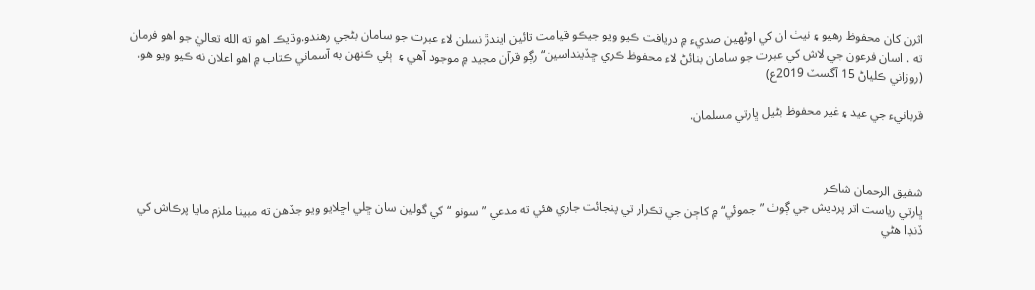اثرن کان محفوظ رهيو ۽ نيٺ ان کي اوڻهين صديء ۾ دريافت ڪيو ويو جيڪو قيامت تائين ايندڙ نسلن لاء عبرت جو سامان بڻجي رهندو.وڌيڪ اهو ته الله تعاليٰ جو اهو فرمان ته . اسان فرعون جي لاش کي عبرت جو سامان بنائڻ لاء محفوظ ڪري ڇڏينداسين“ رڳو قرآن مجيد ۾ موجود آهي ۽  ٻئي ڪنهن به آسماني ڪتاب ۾ اهو اعلان نه ڪيو ويو هو.
(روزاني ڪلياڻ 15 آگسٽ 2019ع)

قربانيء جي عيد ۽ غير محفوظ بڻيل ڀارتي مسلمان.



شفيق الرحمان شاڪر
ڀارتي رياست اتر پرديش جي ڳوٺ ”جموئي“ ۾ کاڄن جي تڪرار تي پنجائت جاري هئي ته مدعي ”سونو “کي گولين سان ڇلي اڇلايو ويو جڏهن ته مبينا ملزم مايا پرڪاش کي ڏنڊا هڻي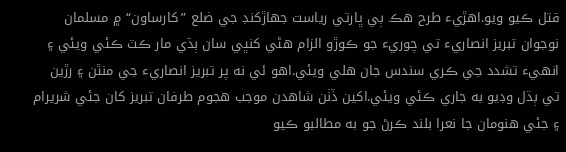قتل ڪيو ويو.اهڙيء طرح هڪ ٻي ڀارتي رياست جھاڙکنڊ جي ضلع ”کارساون“ ۾ مسلمان نوجوان تبريز انصاريء تي چوريء جو ڪوڙو الزام هڻي کنڀي سان ٻڌي مار ڪٽ ڪئي ويئي ۽ انهيء تشدد جي ڪري سندس جان هلي ويئي.اهو ئي نه پر تبريز انصاريء جي منٿن ۽ رڙين تي ٻڌل وڊيو به جاري ڪئي ويئي.اکين ڏٺن شاهدن موجب هجوم طرفان تبريز کان جئي شريرام ۽ جئي هنومان جا نعرا بلند ڪرڻ جو به مطالبو ڪيو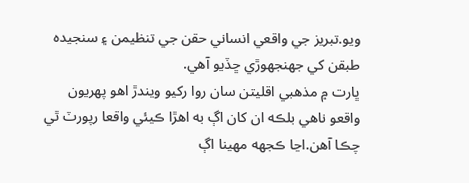ويو.تبريز جي واقعي انساني حقن جي تنظيمن ۽ سنجيده طبقن کي جھنجھوڙي ڇڏيو آهي.
ڀارت ۾ مذهبي اقليتن سان روا رکيو ويندڙ اهو پهريون واقعو ناهي بلڪه ان کان اڳ به اهڙا ڪيئي واقعا رپورٽ ٿي چڪا آهن.اڃا ڪجهه مهينا اڳ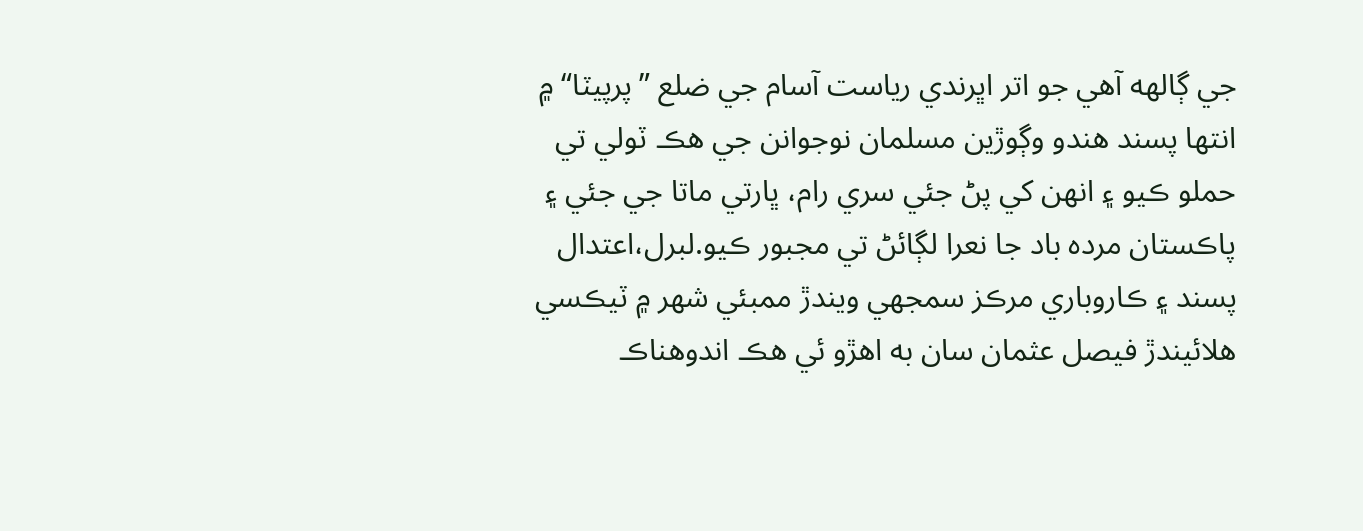جي ڳالهه آهي جو اتر اڀرندي رياست آسام جي ضلع ”پرپيٽا“ ۾ انتها پسند هندو وڳوڙين مسلمان نوجوانن جي هڪ ٽولي تي حملو ڪيو ۽ انهن کي پڻ جئي سري رام، ڀارتي ماتا جي جئي ۽ پاڪستان مرده باد جا نعرا لڳائڻ تي مجبور ڪيو.لبرل،اعتدال پسند ۽ ڪاروباري مرڪز سمجھي ويندڙ ممبئي شهر ۾ ٽيڪسي هلائيندڙ فيصل عثمان سان به اهڙو ئي هڪ اندوهناڪ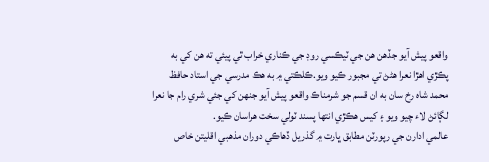واقعو پيش آيو جڏهن هن جي ٽيڪسي روڊ جي ڪناري خراب ٿي پيئي ته هن کي به پڪڙي اهڙا نعرا هڻڻ تي مجبور ڪيو ويو.ڪلڪتي ۾ به هڪ مدرسي جي استاد حافظ محمد شاه رخ سان به ان قسم جو شرمناڪ واقعو پيش آيو جنهن کي جئي شري رام جا نعرا لڳائڻ لاء چيو ويو ۽ کيس هڪڙي انتها پسند ٽولي سخت هراسان ڪيو.
عالمي ادارن جي رپورٽن مطابق ڀارت ۾ گذريل ڏهاڪي دوران مذهبي اقليتن خاص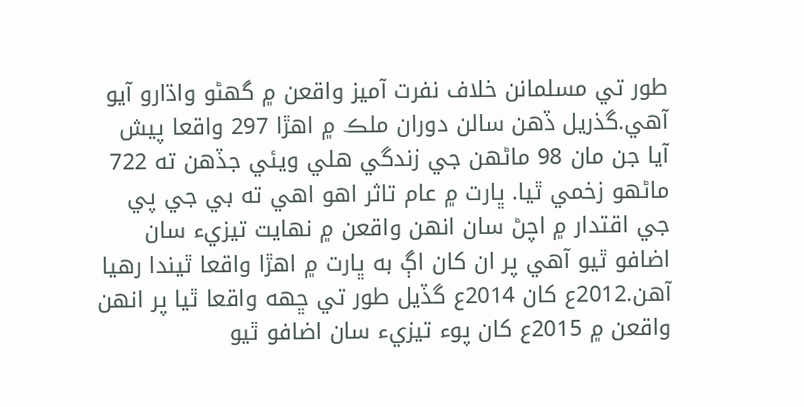طور تي مسلمانن خلاف نفرت آميز واقعن ۾ گھڻو واڌارو آيو آهي.گذريل ڏهن سالن دوران ملڪ ۾ اهڙا 297 واقعا پيش آيا جن مان 98 ماڻهن جي زندگي هلي ويئي جڏهن ته 722 ماڻهو زخمي ٿيا. ڀارت ۾ عام تاثر اهو اهي ته بي جي پي جي اقتدار ۾ اچڻ سان انهن واقعن ۾ نهايت تيزيء سان اضافو ٿيو آهي پر ان کان اڳ به ڀارت ۾ اهڙا واقعا ٿيندا رهيا آهن.2012ع کان 2014ع گڏيل طور تي ڇهه واقعا ٿيا پر انهن واقعن ۾ 2015ع کان پوء تيزيء سان اضافو ٿيو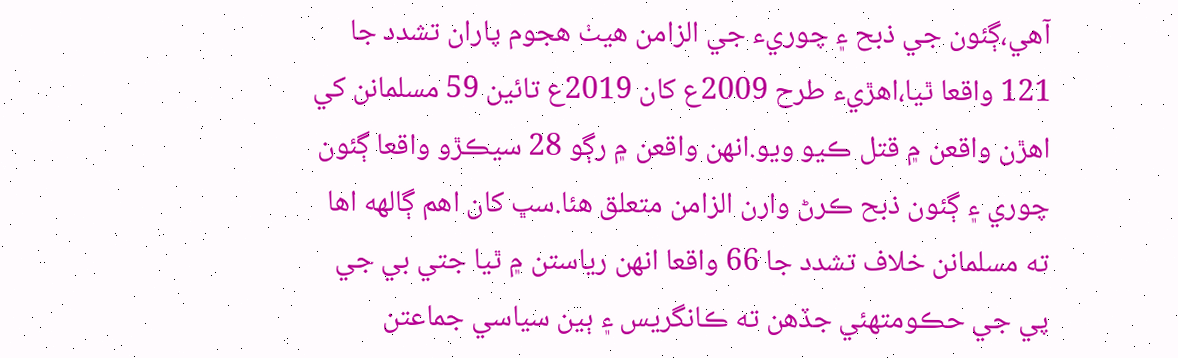آهي،ڳئون جي ذبح ۽ چوريء جي الزامن هيٺ هجوم پاران تشدد جا 121 واقعا ٿيا،اهڙيء طرح 2009ع کان 2019ع تائين 59 مسلمانن کي اهڙن واقعن ۾ قتل ڪيو ويو.انهن واقعن ۾ رڳو 28 سيڪڙو واقعا ڳئون چوري ۽ ڳئون ذبح ڪرڻ وارن الزامن متعلق هئا.سڀ کان اهم ڳالهه اها ته مسلمانن خلاف تشدد جا 66 واقعا انهن رياستن ۾ ٿيا جتي بي جي پي جي حڪومتهئي جڏهن ته ڪانگريس ۽ ٻين سياسي جماعتن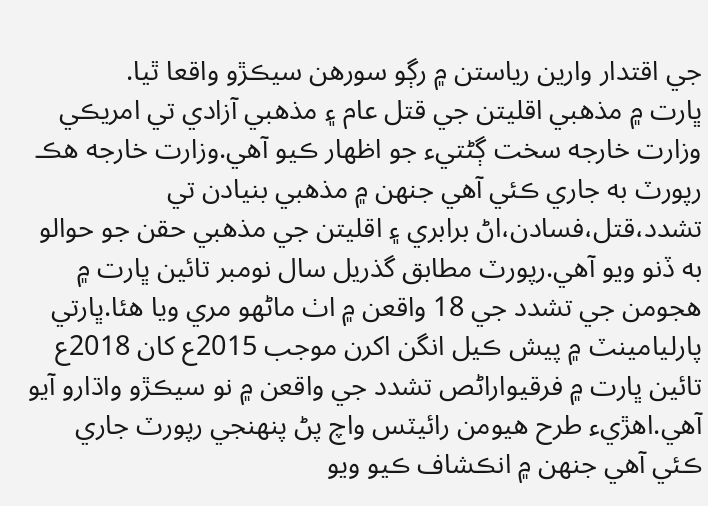جي اقتدار وارين رياستن ۾ رڳو سورهن سيڪڙو واقعا ٿيا.
ڀارت ۾ مذهبي اقليتن جي قتل عام ۽ مذهبي آزادي تي امريڪي وزارت خارجه سخت ڳڻتيء جو اظهار ڪيو آهي.وزارت خارجه هڪ رپورٽ به جاري ڪئي آهي جنهن ۾ مذهبي بنيادن تي تشدد،قتل،فسادن،اڻ برابري ۽ اقليتن جي مذهبي حقن جو حوالو به ڏنو ويو آهي.رپورٽ مطابق گذريل سال نومبر تائين ڀارت ۾ هجومن جي تشدد جي 18 واقعن ۾ اٺ ماڻهو مري ويا هئا.ڀارتي پارليامينٽ ۾ پيش ڪيل انگن اکرن موجب 2015ع کان 2018ع تائين ڀارت ۾ فرقيواراڻص تشدد جي واقعن ۾ نو سيڪڙو واڌارو آيو آهي.اهڙيء طرح هيومن رائيٽس واچ پڻ پنهنجي رپورٽ جاري ڪئي آهي جنهن ۾ انڪشاف ڪيو ويو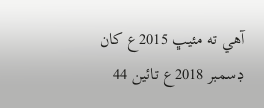آهي ته مئيڀ 2015ع کان ڊسمبر 2018ع تائين 44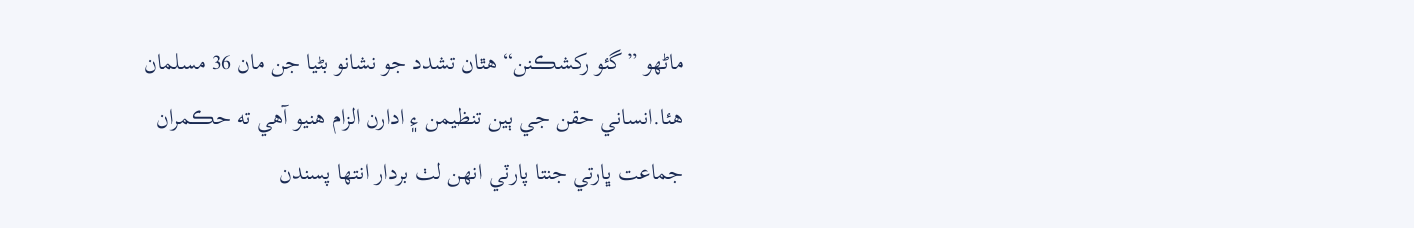ماڻهو ”گئو رکشڪنن“ هٿان تشدد جو نشانو بڻيا جن مان 36 مسلمان هئا.انساني حقن جي ٻين تنظيمن ۽ ادارن الزام هنيو آهي ته حڪمران جماعت ڀارتي جنتا پارٽي انهن لٺ بردار انتها پسندن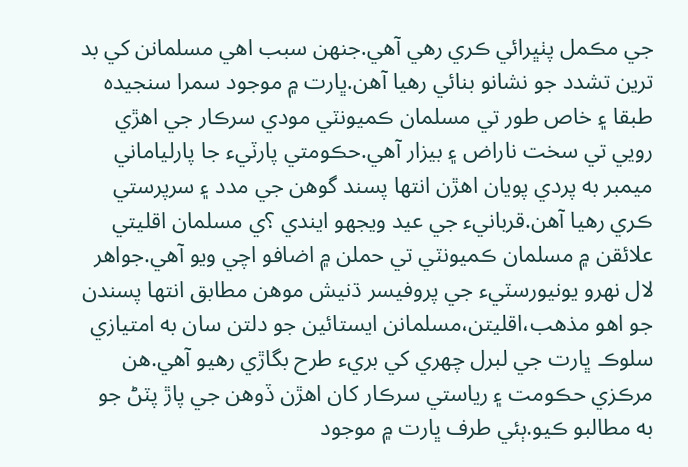جي مڪمل پٺڀرائي ڪري رهي آهي.جنهن سبب اهي مسلمانن کي بد ترين تشدد جو نشانو بنائي رهيا آهن.ڀارت ۾ موجود سمرا سنجيده طبقا ۽ خاص طور تي مسلمان ڪميونٽي مودي سرڪار جي اهڙي رويي تي سخت ناراض ۽ بيزار آهي.حڪومتي پارٽيء جا پارلياماني ميمبر به پردي پويان اهڙن انتها پسند گوهن جي مدد ۽ سرپرستي ڪري رهيا آهن.قربانيء جي عيد ويجھو ايندي ؟ي مسلمان اقليتي علائقن ۾ مسلمان ڪميونٽي تي حملن ۾ اضافو اچي ويو آهي.جواهر لال نهرو يونيورسٽيء جي پروفيسر ڌنيش موهن مطابق انتها پسندن جو اهو مذهب،اقليتن،مسلمانن ايستائين جو دلتن سان به امتيازي سلوڪ ڀارت جي لبرل چهري کي بريء طرح بگاڙي رهيو آهي.هن مرڪزي حڪومت ۽ رياستي سرڪار کان اهڙن ڏوهن جي پاڙ پٽڻ جو به مطالبو ڪيو.ٻئي طرف ڀارت ۾ موجود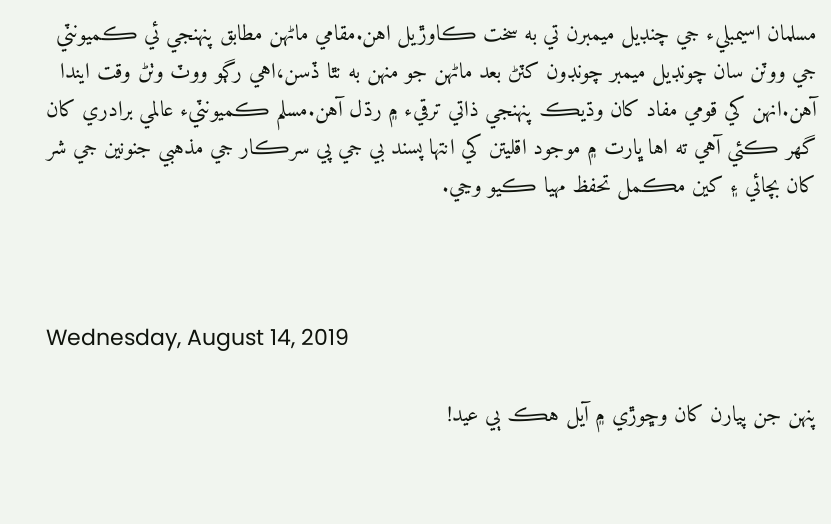مسلمان اسيمبليء جي چنڊيل ميمبرن تي به سخت ڪاوڙيل اهن.مقامي ماڻهن مطابق پنهنجي ئي ڪميونٽي جي ووٽن سان چونڊيل ميمبر چونڊون کٽڻ بعد ماڻهن جو منهن به نٿا ڏسن،اهي رڳو ووٽ وٺڻ وقت ايندا آهن.انهن کي قومي مفاد کان وڌيڪ پنهنجي ذاتي ترقيء ۾ رڌل آهن.مسلم ڪميونٽيء عالمي برادري کان گھر ڪئي آهي ته اها ڀارت ۾ موجود اقليتن کي انتها پسند بي جي پي سرڪار جي مذهبي جنونين جي شر کان بچائي ۽ کين مڪمل تحفظ مهيا ڪيو وڃي.



Wednesday, August 14, 2019

پنهن جن پيارن کان وڇوڙي ۾ آيل هڪ ٻي عيد!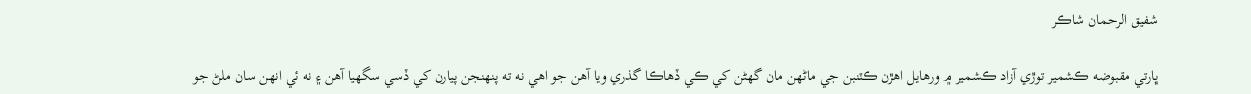شفيق الرحمان شاڪر

ڀارتي مقبوضه ڪشمير توڙي آزاد ڪشمير ۾ ورهايل اهڙن ڪٽنبن جي ماڻهن مان گھڻن کي ڪي ڏهاڪا گذري ويا آهن جو اهي نه ته پنهنجن پيارن کي ڏسي سگھيا آهن ۽ نه ئي انهن سان ملڻ جو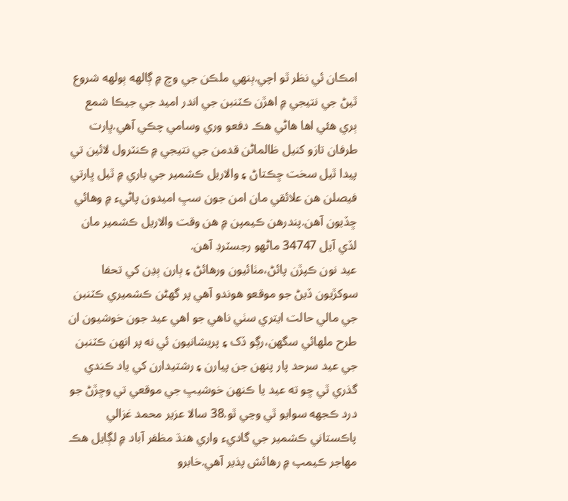امڪان ئي نظر ٿو اچي.ٻنهي ملڪن جي وچ ۾ ڳالهه ٻولهه شروع ٿيڻ جي نتيجي ۾ اهڙن ڪٽنبن جي اندر اميد جي جيڪا شمع ٻري هئي اها هاڻي هڪ دفعو وري وسامي چڪي آهي.ڀارت طرفان تازو کنيل ظالماڻن قدمن جي نتيجي ۾ ڪنٽرول لائين تي پيدا ٿيل سخت ڇڪتاڻ ۽ والاريل ڪشمير جي باري ۾ ٿيل ڀارتي فيصلن هن علائقي مان امن جون سڀ اميدون پاڻيء ۾ وهائي ڇڏيون آهن.پندرهن ڪيمپن ۾ هن وقت والاريل ڪشمير مان لڏي آيل 34747 ماڻهو رجسٽرڊ آهن.
عيد نون ڪپڙن پائڻ،مٺائيون ورهائڻ ۽ ٻارن ٻڍن کي تحفا سوکڙيون ڏيڻ جو موقعو هوندو آهي پر گھڻن ڪشميري ڪٽنبن جي مالي حالت ايتري سٺي ناهي جو اهي عيد جون خوشيون ان طرح ملهائي سگھن،رڳو ڏک ۽ پريشانيون ئي نه پر انهن ڪٽنبن جي عيد سرحد پار پنهن جن پيارن ۽ رشتيدارن کي ياد ڪندي گذري ٿي ڇو ته عيد يا ڪنهن خوشيڀ جي موقعي تي وڇڙڻ جو درد ڪجهه سوايو ٿي وڃي ٿو.38 سالا عزير محمد غزالي پاڪستاني ڪشمير جي گاديء واري هنڌ مظفر آباد ۾ لڳايل هڪ مهاجر ڪيمپ ۾ رهائش پذير آهي.خابرو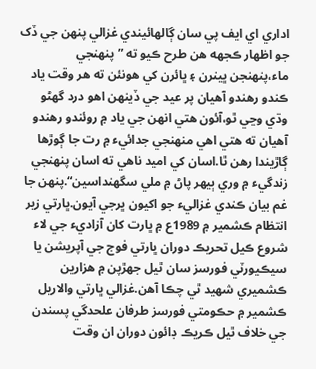اداري اي ايف پي سان ڳالهائيندي غزالي پنهن جي ڏک جو اظهار ڪجهه هن طرح ڪيو ته ”پنهنجي ماء،پنهنجن ڀينرن ۽ ڀائرن کي هونئن ته هر وقت ياد ڪندو رهندو آهيان پر عيد جي ڏينهن اهو درد گھڻو وڌي وڃي ٿو،آئون هتي انهن جي ياد ۾ روئندو رهندو آهيان ته هتي اهي منهنجي جدائيء ۾ رت جا ڳوڙها ڳاڙيندا رهن ٿا.اسان کي اميد ناهي ته اسان پنهنجي زندگيء ۾ وري ٻيهر پاڻ ۾ ملي سگھنداسين“.پنهن جا غم بيان ڪندي غزاليء جو اکيون ڀرجي آيون.ڀارتي زير انتظام ڪشمير ۾ 1989ع ۾ ڀارت کان آزاديء جي لاء شروع ڪيل تحريڪ دوران ڀارتي فوج جي آپريشن يا سيڪيورٽي فورسز سان ٿيل جھڙپن ۾ هزارين ڪشميري شهيد ٿي چڪا آهن.غزالي ڀارتي والاريل ڪشمير ۾ حڪومتي فورسز طرفان علحدگي پسندن جي خلاف ٿيل ڪريڪ ڊائون دوران ان وقت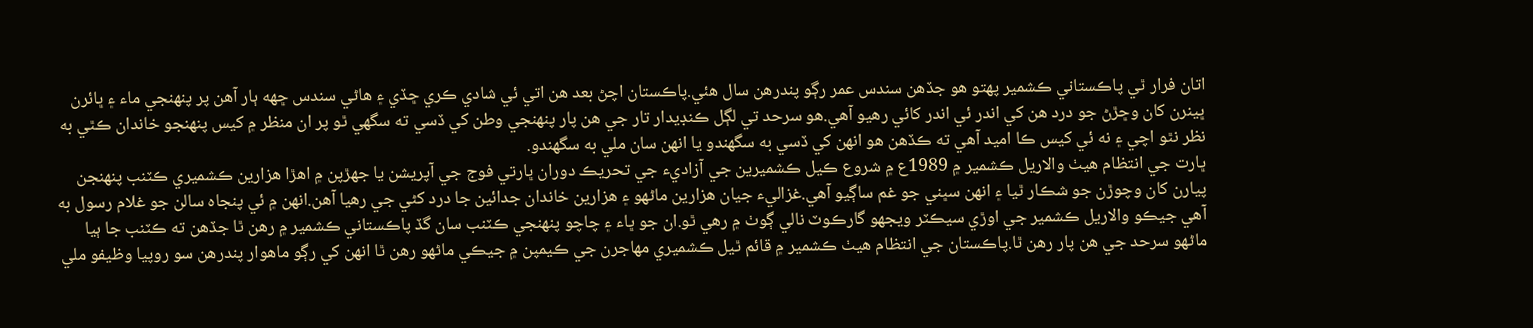اتان فرار ٿي پاڪستاني ڪشمير پهتو هو جڏهن سندس عمر رڳو پندرهن سال هئي.پاڪستان اچڻ بعد هن اتي ئي شادي ڪري ڇڏي ۽ هاڻي سندس ڇهه ٻار آهن پر پنهنجي ماء ۽ ڀائرن ڀينرن کان وڇڙڻ جو درد هن کي اندر ئي اندر کائي رهيو آهي.هو سرحد تي لڳل ڪنڊيدار تار جي هن پار پنهنجي وطن کي ڏسي ته سگھي ٿو پر ان منظر ۾ کيس پنهنجو خاندان ڪٿي به نظر نٿو اچي ۽ نه ئي کيس ڪا اميد آهي ته ڪڏهن هو انهن کي ڏسي به سگھندو يا انهن سان ملي به سگھندو.
ڀارت جي انتظام هيٺ والاريل ڪشمير ۾ 1989ع ۾ شروع ڪيل ڪشميرين جي آزاديء جي تحريڪ دوران ڀارتي فوج جي آپريشن يا جھڙپن ۾ اهڙا هزارين ڪشميري ڪٽنب پنهنجن پيارن کان وچوڙن جو شڪار ٿيا ۽ انهن سڀني جو غم ساڳيو آهي.غزاليء جيان هزارين ماڻهو ۽ هزارين خاندان جدائين جا درد کڻي جي رهيا آهن.انهن ۾ ئي پنجاه سالن جو غلام رسول به آهي جيڪو والاريل ڪشمير جي اوڙي سيڪٽر ويجھو گارڪوٽ نالي ڳوٺ ۾ رهي ٿو.ان جو ڀاء ۽ چاچو پنهنجي ڪٽنب سان گڏ پاڪستاني ڪشمير ۾ رهن ٿا جڏهن ته ڪٽنب جا ٻيا ماڻهو سرحد جي هن پار رهن ٿا.پاڪستان جي انتظام هيٺ ڪشمير ۾ قائم ٿيل ڪشميري مهاجرن جي ڪيمپن ۾ جيڪي ماڻهو رهن ٿا انهن کي رڳو ماهوار پندرهن سو روپيا وظيفو ملي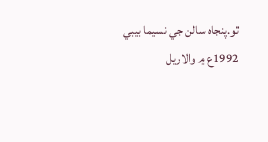ٿو.پنجاه سالن جي نسيما بيبي  1992ع ۾ والاريل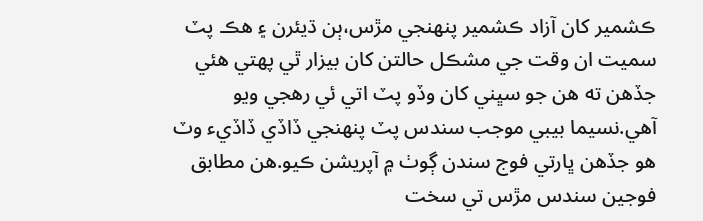ڪشمير کان آزاد ڪشمير پنهنجي مڙس،ٻن ڌيئرن ۽ هڪ پٽ سميت ان وقت جي مشڪل حالتن کان بيزار ٿي پهتي هئي جڏهن ته هن جو سڀني کان وڏو پٽ اتي ئي رهجي ويو آهي.نسيما بيبي موجب سندس پٽ پنهنجي ڏاڏي ڏاڏيء وٽ هو جڏهن ڀارتي فوج سندن ڳوٺ ۾ آپريشن ڪيو.هن مطابق فوجين سندس مڙس تي سخت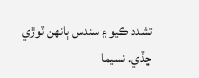تشدد ڪيو ۽ سندس ٻانهن ٽوڙي ڇڏي. نسيما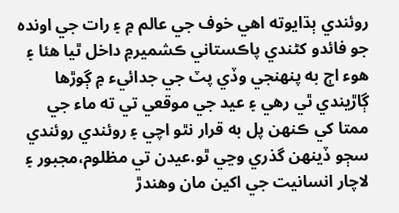روئندي ٻڌايوته اهي خوف جي عالم ۾ ۽ رات جي اونده جو فائدو کڻندي پاڪستاني ڪشمير۾ داخل ٿيا هئا ۽ هوء اڄ به پنهنجي وڏي پٽ جي جدائيء ۾ ڳوڙها ڳاڙيندي ٿي رهي ۽ عيد جي موقعي تي ته ماء جي ممتا کي ڪنهن پل به قرار نٿو اچي ۽ روئندي روئندي سڄو ڏينهن گذري وڃي ٿو.عيدن تي مظلوم،مجبور ۽ لاچار انسانيت جي اکين مان وهندڙ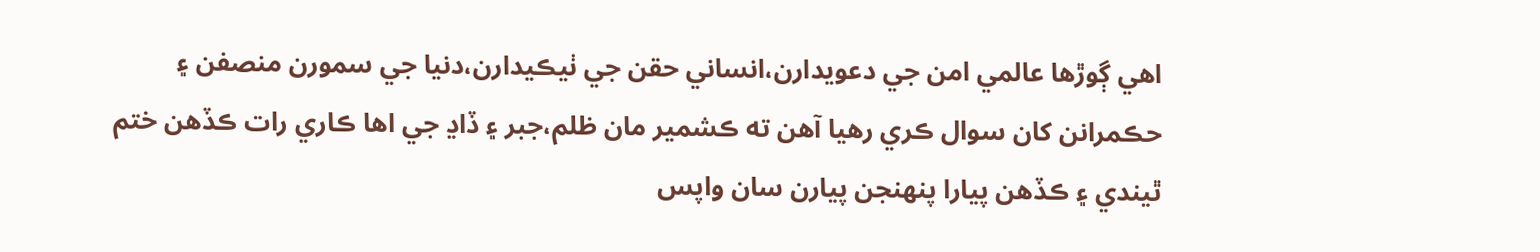اهي ڳوڙها عالمي امن جي دعويدارن،انساني حقن جي ٺيڪيدارن،دنيا جي سمورن منصفن ۽ حڪمرانن کان سوال ڪري رهيا آهن ته ڪشمير مان ظلم،جبر ۽ ڏاڍ جي اها ڪاري رات ڪڏهن ختم ٿيندي ۽ ڪڏهن پيارا پنهنجن پيارن سان واپس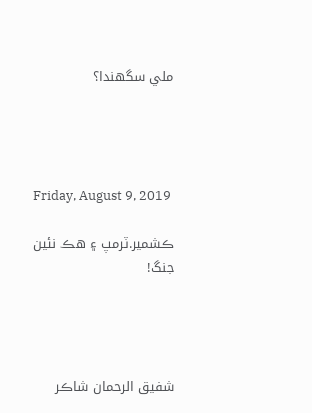ملي سگھندا؟




Friday, August 9, 2019

ڪشمير.ٽرمپ ۽ هڪ نئين جنگ!




شفيق الرحمان شاڪر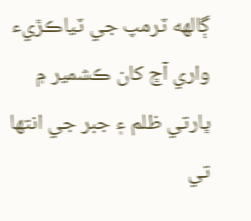ڳالهه ٽرمپ جي ٽياڪڙيء واري آڇ کان ڪشمير ۾ ڀارتي ظلم ۽ جبر جي انتها تي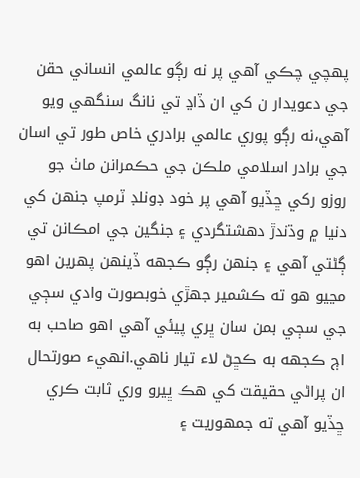پهچي چڪي آهي پر نه رڳو عالمي انساني حقن جي دعويدار ن کي ان ڏاڍ تي نانگ سنگھي ويو آهي،نه رڳو پوري عالمي برادري خاص طور تي اسان جي برادر اسلامي ملڪن جي حڪمرانن ماٺ جو روزو رکي ڇڏيو آهي پر خود ڊونلڊ ٽرمپ جنهن کي دنيا ۾ وڌندڙ دهشتگردي ۽ جنگين جي امڪانن تي ڳڻتي آهي ۽ جنهن رڳو ڪجهه ڏينهن پهرين اهو مڃيو هو ته ڪشمير جهڙي خوبصورت وادي سڄي جي سڄي بمن سان ڀري پيئي آهي اهو صاحب به اڄ ڪجهه به ڪڇڻ لاء تيار ناهي.انهيء صورتحال ان پراڻي حقيقت کي هڪ ڀيرو وري ثابت ڪري ڇڏيو آهي ته جمهوريت ۽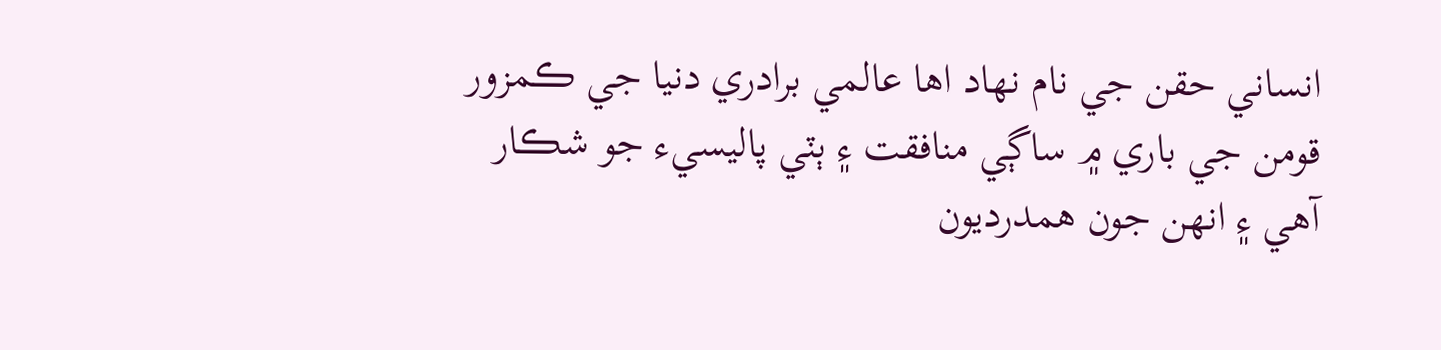انساني حقن جي نام نهاد اها عالمي برادري دنيا جي ڪمزور قومن جي باري ۾ ساڳي منافقت ۽ ٻٽي پاليسيء جو شڪار آهي ۽ انهن جون همدرديون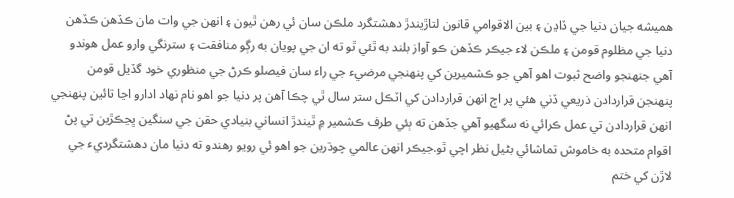هميشه جيان دنيا جي ڏاڍن ۽ بين الاقوامي قانون لتاڙيندڙ دهشتگرد ملڪن سان ئي رهن ٿيون ۽ انهن جي وات مان ڪڏهن ڪڏهن دنيا جي مظلوم قومن ۽ ملڪن لاء جيڪر ڪڏهن ڪو آواز بلند به ٿئي ٿو ته ان جي پويان به رڳو منافقت ۽ سترنگي وارو عمل هوندو آهي جنهنجو واضح ثبوت اهو آهي جو ڪشميرين کي پنهنجي مرضيء جي راء سان فيصلو ڪرڻ جي منظوري خود گڏيل قومن پنهنجن قراردادن ذريعي ڏني هئي پر اڄ انهن قراردادن کي اٽڪل ستر سال ٿي چڪا آهن پر دنيا جو اهو نام نهاد ادارو اڃا تائين پنهنجي انهن قراردادن تي عمل ڪرائي نه سگھيو آهي جڏهن ته ٻئي طرف ڪشمير ۾ ٿيندڙ انساني بنيادي حقن جي سنگين ڀڃڪڙين تي پڻ اقوام متحده به خاموش تماشائي بڻيل نظر اچي ٿو.جيڪر انهن عالمي چوڌرين جو اهو ئي رويو رهندو ته دنيا مان دهشتگرديء جي لاڙن کي ختم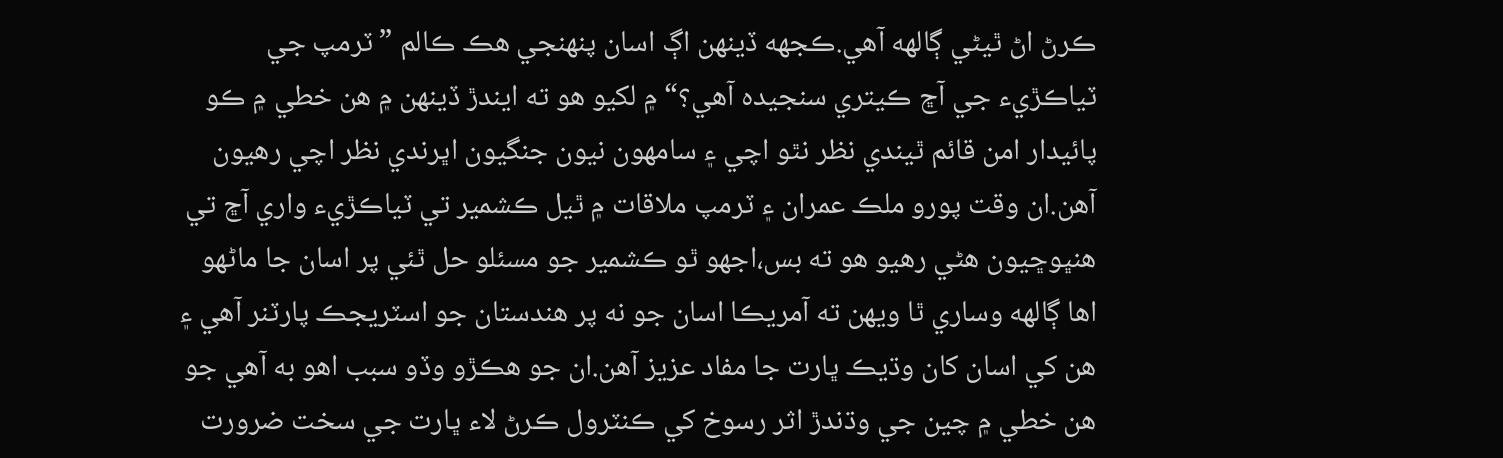ڪرڻ اڻ ٿيڻي ڳالهه آهي.ڪجهه ڏينهن اڳ اسان پنهنجي هڪ ڪالم ”ٽرمپ جي ٽياڪڙيء جي آڇ ڪيتري سنجيده آهي؟“ ۾ لکيو هو ته ايندڙ ڏينهن ۾ هن خطي ۾ ڪو پائيدار امن قائم ٿيندي نظر نٿو اچي ۽ سامهون نيون جنگيون اڀرندي نظر اچي رهيون آهن.ان وقت پورو ملڪ عمران ۽ ٽرمپ ملاقات ۾ ٿيل ڪشمير تي ٽياڪڙيء واري آڇ تي هنڀوڇيون هڻي رهيو هو ته بس،اجھو ٿو ڪشمير جو مسئلو حل ٿئي پر اسان جا ماڻهو اها ڳالهه وساري ٿا ويهن ته آمريڪا اسان جو نه پر هندستان جو اسٽريجڪ پارٽنر آهي ۽ هن کي اسان کان وڌيڪ ڀارت جا مفاد عزيز آهن.ان جو هڪڙو وڏو سبب اهو به آهي جو هن خطي ۾ چين جي وڌندڙ اثر رسوخ کي ڪنٽرول ڪرڻ لاء ڀارت جي سخت ضرورت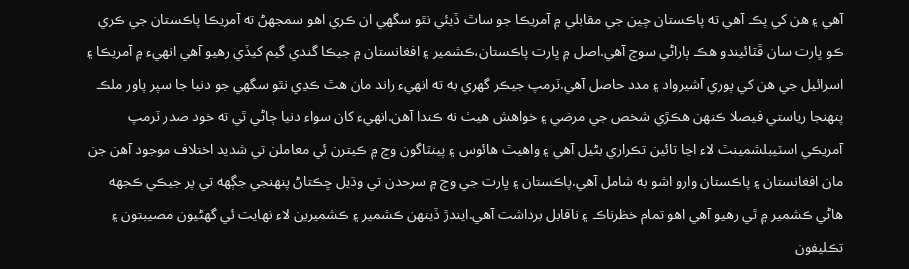آهي ۽ هن کي پڪ آهي ته پاڪستان چين جي مقابلي ۾ آمريڪا جو ساٿ ڏيئي نٿو سگھي ان ڪري اهو سمجھڻ ته آمريڪا پاڪستان جي ڪري ڪو ڀارت سان ڦٽائيندو هڪ ٻاراڻي سوچ آهي.اصل ۾ ڀارت پاڪستان،ڪشمير ۽ افغانستان ۾ جيڪا گندي گيم کيڏي رهيو آهي انهيء ۾ آمريڪا ۽ اسرائيل جي هن کي پوري آشيرواد ۽ مدد حاصل آهي.ٽرمپ جيڪر گھري به ته انهيء راند مان هٿ ڪڍي نٿو سگھي جو دنيا جا سپر پاور ملڪ پنهنجا رياستي فيصلا ڪنهن هڪڙي شخص جي مرضي ۽ خواهش هيٺ نه ڪندا آهن.انهيء کان سواء دنيا ڄاڻي ٿي ته خود صدر ٽرمپ آمريڪي اسٽيبلشمينٽ لاء اڃا تائين تڪراري بڻيل آهي ۽ واهيٽ هائوس ۽ پينٽاگون وچ ۾ ڪيترن ئي معاملن تي شديد اختلاف موجود آهن جن مان افغانستان ۽ پاڪستان وارو اشو به شامل آهي.پاڪستان ۽ ڀارت جي وچ ۾ سرحدن تي وڌيل ڇڪتاڻ پنهنجي جڳهه تي پر جيڪي ڪجهه هاڻي ڪشمير ۾ ٿي رهيو آهي اهو تمام خظرناڪ ۽ ناقابل برداشت آهي.ايندڙ ڏينهن ڪشمير ۽ ڪشميرين لاء نهايت ئي گھڻيون مصيبتون ۽ تڪليفون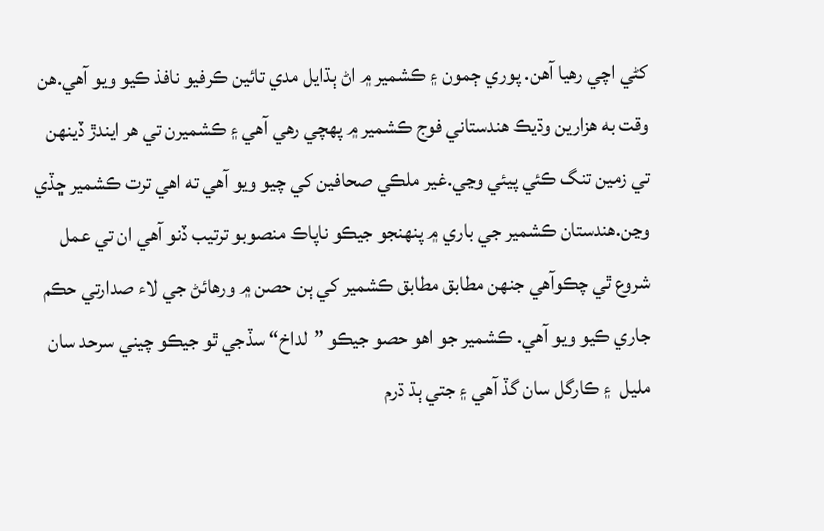کڻي اچي رهيا آهن. پوري ڄمون ۽ ڪشمير ۾ اڻ ٻڌايل مدي تائين ڪرفيو نافذ ڪيو ويو آهي.هن وقت به هزارين وڌيڪ هندستاني فوج ڪشمير ۾ پهچي رهي آهي ۽ ڪشميرن تي هر ايندڙ ڏينهن تي زمين تنگ ڪئي پيئي وڃي.غير ملڪي صحافين کي چيو ويو آهي ته اهي ترت ڪشمير ڇڏي وڃن.هندستان ڪشمير جي باري ۾ پنهنجو جيڪو ناپاڪ منصوبو ترتيب ڏنو آهي ان تي عمل شروع ٿي چڪوآهي جنهن مطابق مطابق ڪشمير کي ٻن حصن ۾ ورهائڻ جي لاء صدارتي حڪم جاري ڪيو ويو آهي. ڪشمير جو اهو حصو جيڪو ”لداخ“ سڏجي ٿو جيڪو چيني سرحد سان مليل  ۽ ڪارگل سان گڏ آهي ۽ جتي ٻڌ ڌرم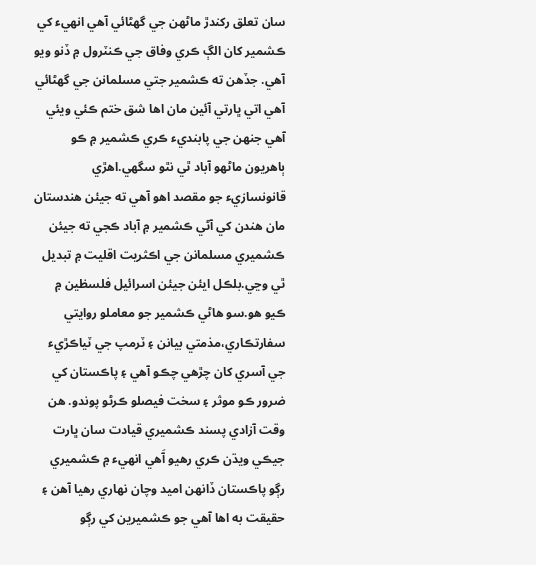سان تعلق رکندڙ ماڻهن جي گھڻائي آهي انهيء کي ڪشمير کان الڳ ڪري وفاق جي ڪنٽرول ۾ ڏنو ويو آهي. جڏهن ته ڪشمير جتي مسلمانن جي گھڻائي آهي اتي ڀارتي آئين مان اها شق ختم ڪئي ويئي آهي جنهن جي پابنديء ڪري ڪشمير ۾ ڪو ٻاهريون ماڻهو آباد ٿي نٿو سگھي.اهڙي قانونسازيء جو مقصد اهو آهي ته جيئن هندستان مان هندن کي آڻي ڪشمير ۾ آباد ڪجي ته جيئن ڪشميري مسلمانن جي اڪثريت اقليت ۾ تبديل ٿي وڃي.بلڪل ايئن جيئن اسرائيل فلسظين ۾ ڪيو هو.سو هاڻي ڪشمير جو معاملو روايتي سفارتڪاري،مذمتي بيانن ۽ ٽرمپ جي ٽياڪڙيء جي آسري کان چڙهي چڪو آهي ۽ پاڪستان کي ضرور ڪو موثر ۽ سخت فيصلو ڪرڻو پوندو. هن وقت آزادي پسند ڪشميري قيادت سان ڀارت جيڪي ويڌن ڪري رهيو آَهي انهيء ۾ ڪشميري رڳو پاڪستان ڏانهن اميد وچان نهاري رهيا آهن ۽ حقيقت به اها آهي جو ڪشميرين کي رڳو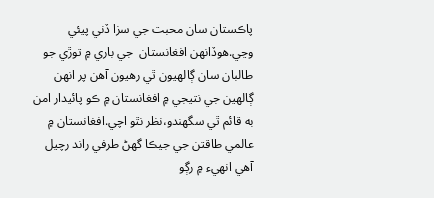پاڪستان سان محبت جي سزا ڏني پيئي وڃي.هوڏانهن افغانستان  جي باري ۾ توڙي جو طالبان سان ڳالهيون ٿي رهيون آهن پر انهن ڳالهين جي نتيجي ۾ افغانستان ۾ ڪو پائيدار امن به قائم ٿي سگھندو،نظر نٿو اچي.افغانستان ۾ عالمي طاقتن جي جيڪا گھڻ طرفي راند رچيل آهي انهيء ۾ رڳو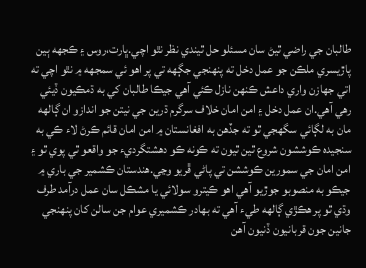طالبان جي راضي ٿيڻ سان مسئلو حل ٿيندي نظر نٿو اچي.ڀارت،روس ۽ ڪجهه ٻين پاڙيسري ملڪن جو عمل دخل ته پنهنجي جڳهه تي پر اهو ئي سمجهه ۾ نٿو اچي ته اتي جهازن واري داعش ڪنهن نازل ڪئي آهي جيڪا طالبان کي به ڌمڪيون ڏيئي رهي آهي.ان عمل دخل ۽ امن امان خلاف سرگرم ڌرين جي نيتن جو اندازو ان ڳالهه مان به لڳائي سگھجي ٿو ته جڏهن به افغانستان ۾ امن امان قائم ڪرڻ لاء ڪي به سنجيده ڪوششون شروع ٿين ٿيون ته ڪونه ڪو دهشتگرديء جو واقعو ٿي پوي ٿو ۽ امن امان جي سمورين ڪوششن تي پاڻي ڦريو وڃي.هندستان ڪشمير جي باري ۾ جيڪو به منصوبو جوڙيو آهي اهو ڪيترو سولائي يا مشڪل سان عمل درآمد طرف وڌي ٿو پر هڪڙي ڳالهه طيء آهي ته بهادر ڪشميري عوام جن سالن کان پنهنجي جانين جون قربانيون ڏنيون آهن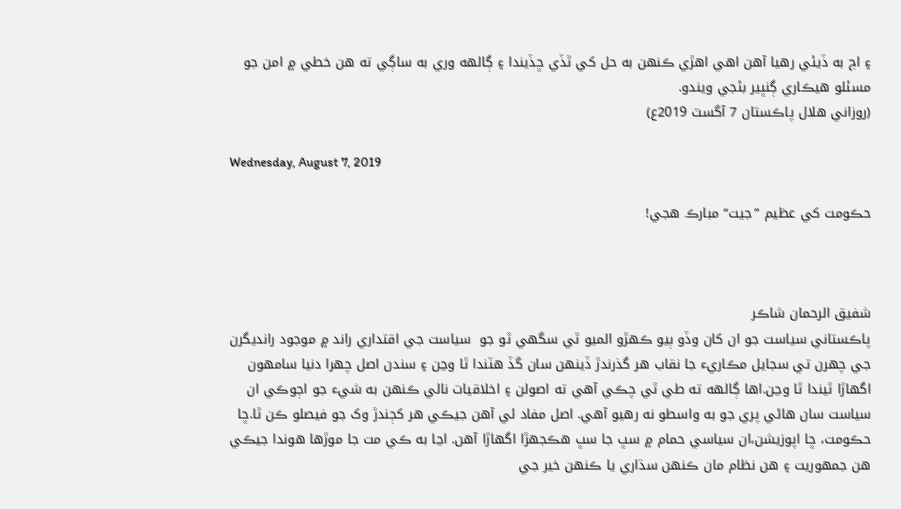۽ اڄ به ڏيئي رهيا آهن اهي اهڙي ڪنهن به حل کي ٿڏي ڇڏيندا ۽ ڳالهه وري به ساڳي ته هن خطي ۾ امن جو مسئلو هيڪاري ڳنڀير بڻجي ويندو.
(روزاني هلال پاڪستان 7 آگسٽ 2019ع)

Wednesday, August 7, 2019

حڪومت کي عظيم ”جيت“ مبارڪ هجي!



شفيق الرحمان شاڪر
پاڪستاني سياست جو ان کان وڏو ٻيو ڪهڙو الميو ٿي سگھي ٿو جو  سياست جي اقتداري راند ۾ موجود رانديگرن جي چهرن تي سجايل مڪاريء جا نقاب هر گذرندڙ ڏينهن سان گڏ هٽندا ٿا وڃن ۽ سندن اصل چهرا دنيا سامهون اگھاڙا ٿيندا ٿا وڃن.اها ڳالهه ته طي ٿي چڪي آهي ته اصولن ۽ اخلاقيات نالي ڪنهن به شيء جو اڄوڪي ان سياست سان هاڻي پري جو به واسطو نه رهيو آهي. اصل مفاد ئي آهن جيڪي هر کڄندڙ وک جو فيصلو ڪن ٿا.ڇا حڪومت، ڇا اپوزيشن،ان سياسي حمام ۾ سڀ جا سڀ هڪجهڙا اگھاڙا آهن. اڃا به ڪي مت جا موڙها هوندا جيڪي هن جمهوريت ۽ هن نظام مان ڪنهن سڌاري يا ڪنهن خير جي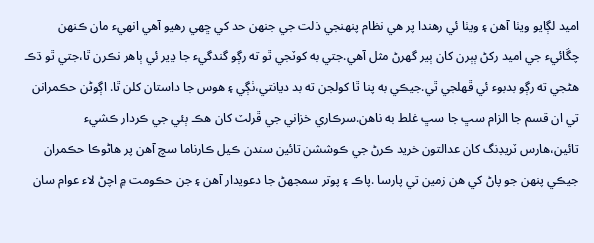اميد لڳايو ويٺا آهن ۽ ويٺا ئي رهندا پر هي نظام پنهنجي ذلت جي جنهن حد کي ڇهي رهيو آهي انهيء مان ڪنهن چڱائيء جي اميد رکڻ ٻٻرن کان ٻير گھرڻ مثل آهي.جتي به کوٽجي ٿو ته رڳو گندگيء جا ڍير ئي ٻاهر نڪرن ٿا،جتي ٿو ڌڪ هڻجي ته رڳو بدبوء ئي ڦهلجي ٿي.جيڪي به پنا ٿا کولجن ته بد ديانتي،ٺڳي ۽ هوس جا داستان کلن ٿا. اڳوڻن حڪمرانن تي ان قسم جا الزام سڀ جا سڀ غلط به ناهن.سرڪاري خزاني جي ڦرلٽ کان هڪ ٻئي جي ڪردار ڪشيء تائين،هارس ٽريڊنگ کان عدالتون خريد ڪرڻ جي ڪوششن تائين سندن ڪيل ڪارناما سچ آهن پر هاڻوڪا حڪمران جيڪي پنهن جو پاڻ کي هن زمين تي پارسا .پاڪ ۽ پوتر سمجھڻ جا دعويدار آهن ۽ جن حڪومت ۾ اچڻ لاء عوام سان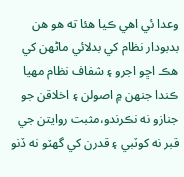وعدا ئي اهي ڪيا هئا ته هو هن بدبودار نظام کي بدلائي ماڻهن کي هڪ اڇو اجرو ۽ شفاف نظام مهيا ڪندا جنهن ۾ اصولن ۽ اخلاقن جو جنازو نه نڪرندو،مثبت روايتن جي قبر نه کوٽبي ۽ قدرن کي گھٽو نه ڏنو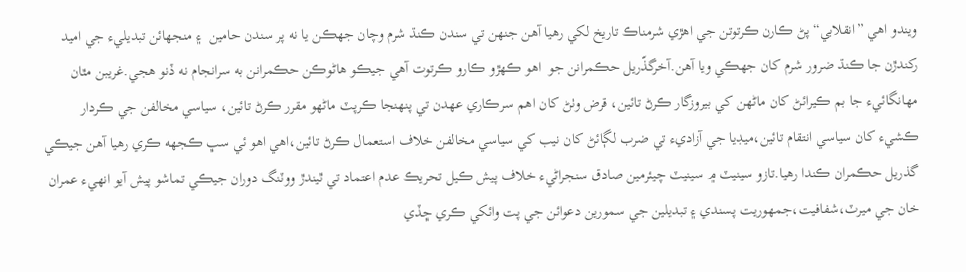ويندو اهي ”انقلابي“ پڻ ڪارن ڪرتوتن جي اهڙي شرمناڪ تاريخ لکي رهيا آهن جنهن تي سندن ڪنڌ شرم وچان جھڪن يا نه پر سندن حامين  ۽ منجھائن تبديليء جي اميد رکندڙن جا ڪنڌ ضرور شرم کان جھڪي ويا آهن.آخرگذّريل حڪمرانن جو  اهو ڪهڙو ڪارو ڪرتوت آهي جيڪو هاڻوڪن حڪمرانن به سرانجام نه ڏنو هجي.غريبن مٿان مهانگائيء جا بم ڪيرائڻ کان ماڻهن کي بيروزگار ڪرڻ تائين، قرض وٺڻ کان اهم سرڪاري عهدن تي پنهنجا ڪرپٽ ماڻهو مقرر ڪرڻ تائين، سياسي مخالفن جي ڪردار ڪشيء کان سياسي انتقام تائين،ميڊيا جي آزاديء تي ضرب لڳائڻ کان نيب کي سياسي مخالفن خلاف استعمال ڪرڻ تائين،اهي اهو ئي سڀ ڪجهه ڪري رهيا آهن جيڪي گذريل حڪمران ڪندا رهيا.تازو سينيٽ ۾ سينيٽ چيئرمين صادق سنجراڻيء خلاف پيش ڪيل تحريڪ عدم اعتماد تي ٿيندڙ ووٽنگ دوران جيڪي تماشو پيش آيو انهيء عمران خان جي ميرٽ،شفافيت،جمهوريت پسندي ۽ تبديلين جي سمورين دعوائن جي پت وائکي ڪري ڇڏي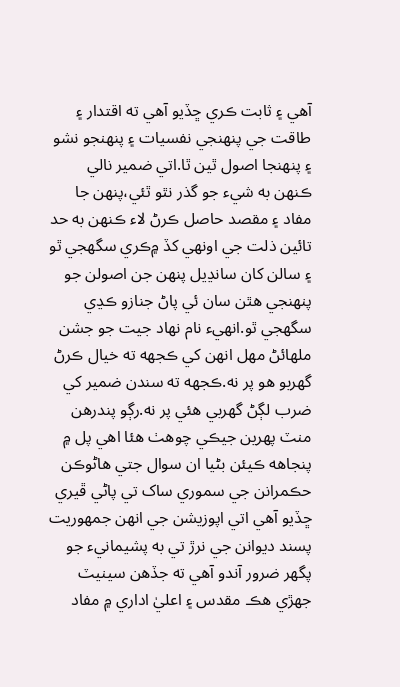آهي ۽ ثابت ڪري ڇڏيو آهي ته اقتدار ۽ طاقت جي پنهنجي نفسيات ۽ پنهنجو نشو ۽ پنهنجا اصول ٿين ٿا.اتي ضمير نالي ڪنهن به شيء جو گذر نٿو ٿئي،پنهن جا مفاد ۽ مقصد حاصل ڪرڻ لاء ڪنهن به حد تائين ذلت جي اونهي کڏ ۾ڪري سگھجي ٿو ۽ سالن کان سانڍيل پنهن جن اصولن جو پنهنجي هٿن سان ئي پاڻ جنازو ڪڍي سگھجي ٿو.انهيء نام نهاد جيت جو جشن ملهائڻ مهل انهن کي ڪجهه ته خيال ڪرڻ گھربو هو پر نه.ڪجهه ته سندن ضمير کي ضرب لڳڻ گھربي هئي پر نه.رڳو پندرهن منٽ پهرين جيڪي چوهٺ هئا اهي پل ۾ پنجاهه ڪيئن بڻيا ان سوال جتي هاڻوڪن حڪمرانن جي سموري ساک تي پاڻي ڦيري ڇڏيو آهي اتي اپوزيشن جي انهن جمهوريت پسند ديوانن جي نرڙ تي به پشيمانيء جو پگھر ضرور آندو آهي ته جڏهن سينيٽ جهڙي هڪ مقدس ۽ اعليٰ اداري ۾ مفاد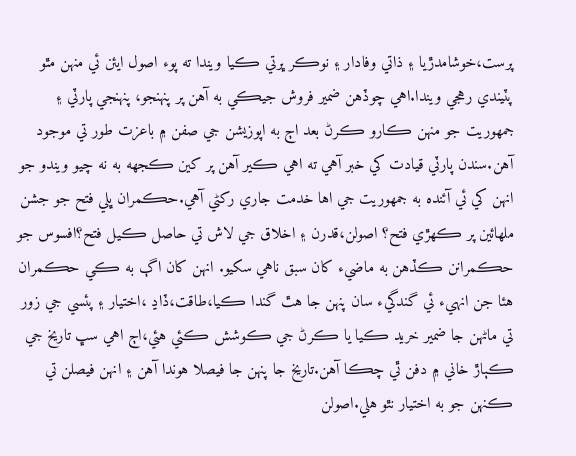پرست،خوشامدڙيا ۽ ذاتي وفادار ۽ نوڪر ڀرتي ڪيا ويندا ته پوء اصول ايئن ئي منهن مٿو پٽيندي رهجي ويندا.اهي چوڏهن ضمير فروش جيڪي به آهن پر پنهنجو، پنهنجي پارٽي ۽ جمهوريت جو منهن ڪارو ڪرڻ بعد اڄ به اپوزيشن جي صفن ۾ باعزت طور تي موجود آهن.سندن پارٽي قيادت کي خبر آهي ته اهي ڪير آهن پر کين ڪجهه به نه چيو ويندو جو انهن کي ئي آئنده به جمهوريت جي اها خدمت جاري رکڻي آهي.حڪمران ڀلي فتح جو جشن ملهائين پر ڪهڙي فتح؟ اصولن،قدرن ۽ اخلاق جي لاش تي حاصل ڪيل فتح؟افسوس جو حڪمرانن ڪڏهن به ماضيء کان سبق ناهي سکيو. انهن کان اڳ به ڪي حڪمران هئا جن انهيء ئي گندگيء سان پنهن جا هٿ گندا ڪيا،طاقت،ڏاڍ ،اختيار ۽ پئسي جي زور تي ماڻهن جا ضمير خريد ڪيا يا ڪرڻ جي ڪوشش ڪئي هئي،اڄ اهي سڀ تاريخ جي ڪٻاڙ خاني ۾ دفن ٿي چڪا آهن.تاريخ جا پنهن جا فيصلا هوندا آهن ۽ انهن فيصلن تي ڪنهن جو به اختيار نٿو هلي.اصولن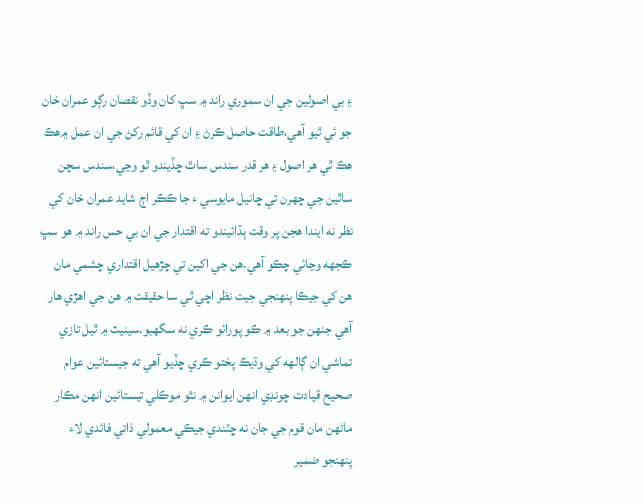۽ بي اصولين جي ان سموري راند ۾ سڀ کان وڏو نقصان رڳو عمران خان جو ئي ٿيو آهي،طاقت حاصل ڪرڻ ۽ ان کي قائم رکڻ جي ان عمل ۾هڪ هڪ ٿي هر اصول ۽ هر قدر سندس ساٿ ڇڏيندو ٿو وڃي،سندس سچن ساٿين جي چهرن تي ڇانيل مايوسي ء جا ڪڪر اڄ شايد عمران خان کي نظر نه ايندا هجن پر وقت ٻڌائيندو ته اقتدار جي ان بي حس راند ۾ هو سڀ ڪجهه وڃائي چڪو آهي.هن جي اکين تي چڙهيل اقتداري چشمي مان هن کي جيڪا پنهنجي جيت نظر اچي ٿي سا حقيقت ۾ هن جي اهڙي هار آهي جنهن جو بعد ۾ ڪو پورائو ڪري نه سگھبو.سينيٽ ۾ ٿيل تازي تماشي ان ڳالهه کي وڌيڪ پختو ڪري ڇڏيو آهي ته جيستائين عوام صحيح قيادت چونڊي انهن ايوانن ۾ نٿو موڪلي تيستائين انهن مڪار ماڻهن مان قوم جي جان نه ڇٽندي جيڪي معمولي ذاتي فائدي لاء پنهنجو ضمير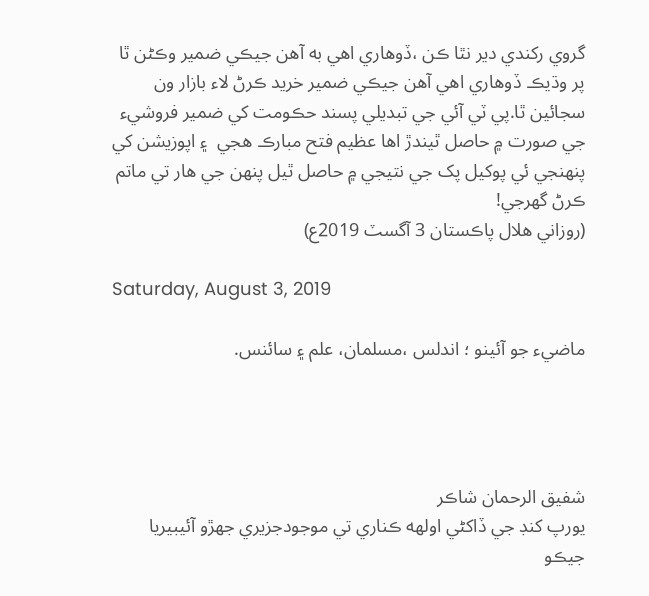گروي رکندي دير نٿا ڪن ،ڏوهاري اهي به آهن جيڪي ضمير وڪڻن ٿا پر وڌيڪ ڏوهاري اهي آهن جيڪي ضمير خريد ڪرڻ لاء بازار ون سجائين ٿا.پي ٽي آئي جي تبديلي پسند حڪومت کي ضمير فروشيء جي صورت ۾ حاصل ٿيندڙ اها عظيم فتح مبارڪ هجي  ۽ اپوزيشن کي پنهنجي ئي پوکيل پک جي نتيجي ۾ حاصل ٿيل پنهن جي هار تي ماتم ڪرڻ گھرجي!
(روزاني هلال پاڪستان 3 آگسٽ 2019ع)

Saturday, August 3, 2019

ماضيء جو آئينو ؛ اندلس ،مسلمان، علم ۽ سائنس.




شفيق الرحمان شاڪر
يورپ کنڊ جي ڏاکڻي اولهه ڪناري تي موجودجزيري جهڙو آئيبيريا جيڪو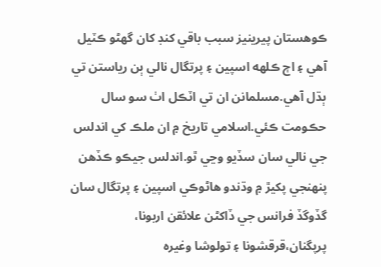ڪوهستان پيرينيز سبب باقي کنڊ کان گھڻو ڪٽيل آهي ۽ اڄ ڪلهه اسپين ۽ پرتگال نالي ٻن رياستن تي ٻڌل آهي.مسلمانن ان تي اٽڪل اٺ سو سال حڪومت ڪئي.اسلامي تاريخ ۾ ان ملڪ کي اندلس جي نالي سان سڏيو وڃي ٿو.اندلس جيڪو ڪڏهن پنهنجي پکيڙ ۾ وڌندو هاڻوڪي اسپين ۽ پرتگال سان گڏوگڏ فرانس جي ڏاکڻن علائقن اربونا، پرپگنان،قرقشونا ۽ تولوشا وغيره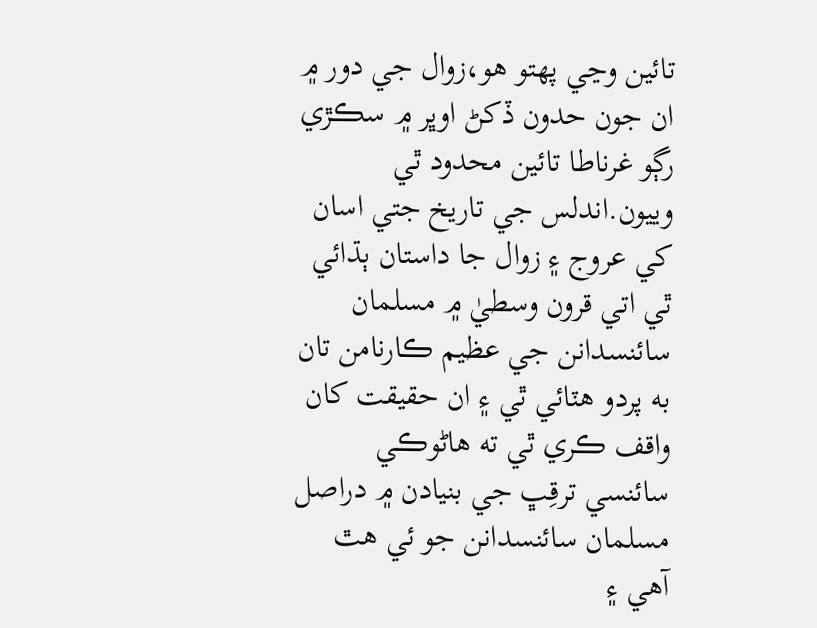تائين وڃي پهتو هو،زوال جي دور ۾ ان جون حدون ڏکڻ اوڀر ۾ سڪڙي رڳو غرناطا تائين محدود ٿي وييون.اندلس جي تاريخ جتي اسان کي عروج ۽ زوال جا داستان ٻڌائي ٿي اتي قرون وسطيٰ ۾ مسلمان سائنسدانن جي عظيم ڪارنامن تان به پردو هٽائي ٿي ۽ ان حقيقت کان واقف ڪري ٿي ته هاڻوڪي سائنسي ترقِڀ جي بنيادن ۾ دراصل مسلمان سائنسدانن جو ئي هٿ آهي ۽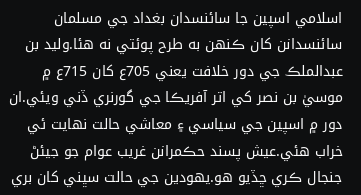اسلامي اسپين جا سائنسدان بغداد جي مسلمان سائنسدانن کان ڪنهن به طرح پوئتي نه هئا.وليد بن عبدالملڪ جي دور خلافت يعني 705ع کان 715ع ۾ موسيٰ بن نصر کي اتر آفريڪا جي گورنري ڏني ويئي.ان دور ۾ اسپين جي سياسي ۽ معاشي حالت نهايت ئي خراب هئي.عيش پسند حڪمرانن غريب عوام جو جيئڻ جنجال ڪري ڇڏيو هو.يهودين جي حالت سڀني کان بري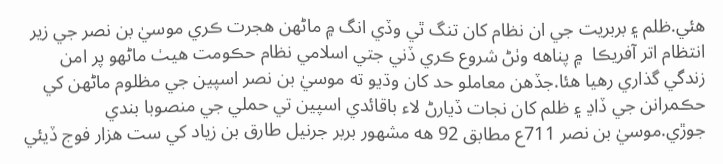هئي.ظلم ۽ بربريت جي ان نظام کان تنگ ٿي وڏي انگ ۾ ماڻهن هجرت ڪري موسيٰ بن نصر جي زير انتظام اتر آفريڪا  ۾ پناهه وٺڻ شروع ڪري ڏني جتي اسلامي نظام حڪومت هيٺ ماڻهو پر امن زندگي گذاري رهيا هئا.جڏهن معاملو حد کان وڌيو ته موسيٰ بن نصر اسپين جي مظلوم ماڻهن کي حڪمرانن جي ڏاڍ ۽ ظلم کان نجات ڏيارڻ لاء باقائدي اسپين تي حملي جي منصوبا بندي جوڙي.موسيٰ بن نصر 711ع مطابق 92 هه مشهور بربر جرنيل طارق بن زياد کي ست هزار فوج ڏيئي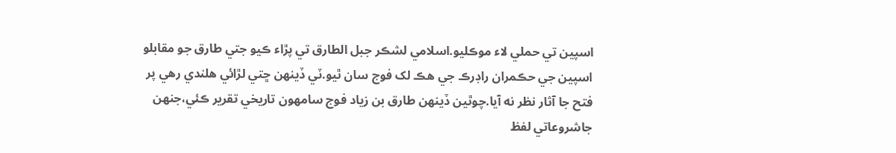اسپين تي حملي لاء موڪليو.اسلامي لشڪر جبل الطارق تي پڙاء ڪيو جتي طارق جو مقابلو اسپين جي حڪمران راڊرڪ جي هڪ لک فوج سان ٿيو.ٽي ڏينهن ڇتي لڙائي هلندي رهي پر فتح جا آثار نظر نه آيا.چوٿين ڏينهن طارق بن زياد فوج سامهون تاريخي تقرير ڪئي،جنهن جاشروعاتي لفظ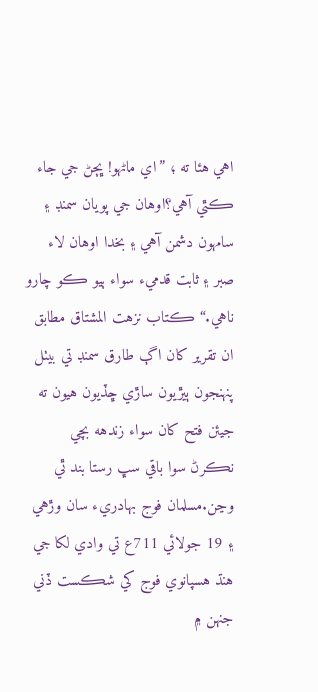اهي هئا ته ؛ ”اي ماڻهو! ڀڄڻ جي جاء ڪٿي آهي؟اوهان جي پويان سمنڊ ۽ سامهون دشمن آهي ۽ بخدا اوهان لاء صبر ۽ ثابت قدميء سواء ٻيو ڪو چارو ناهي.“ ڪتاب نزهت المشتاق مطابق ان تقرير کان اڳ طارق سمنڊ تي بيٺل پنهنجون ٻيڙيون ساڙي ڇڏيون هيون ته جيئن فتح کان سواء زندهه بچي نڪرڻ سوا باقي سڀ رستا بند ٿي وڃن.مسلمان فوج بهادريء سان وڙهي ۽ 19 جولائي 711ع تي وادي لکا جي هنڌ هسپانوي فوج کي شڪست ڏني جنهن ۾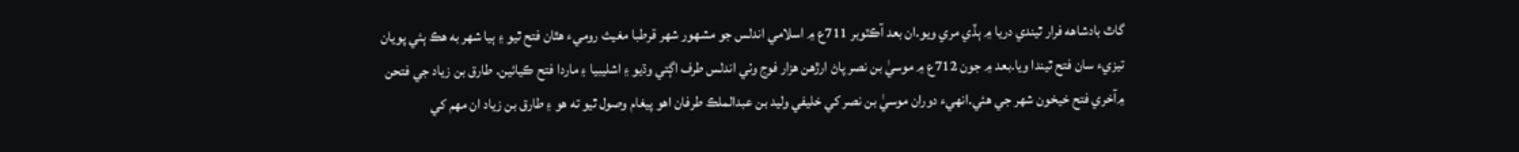گاٿ بادشاهه فرار ٿيندي دريا ۾ ٻڏي مري ويو.ان بعد آڪٽوبر 711ع ۾ اسلامي اندلس جو مشهور شهر قرطبا مغيث روميء هٿان فتح ٿيو ۽ ٻيا شهر به هڪ ٻئي پويان تيزيء سان فتح ٿيندا ويا.بعد ۾ جون 712ع ۾ موسيٰ بن نصر پاڻ ارڙهن هزار فوج وٺي اندلس طرف اڳتي وڌيو ۽ اشليبيا ۽ ماردا فتح ڪيائين. طارق بن زياد جي فتحن ۾آخري فتح خيخون شهر جي هئي.انهيء دوران موسيٰ بن نصر کي خليفي وليد بن عبدالملڪ طرفان اهو پيغام وصول ٿيو ته هو ۽ طارق بن زياد ان مهم کي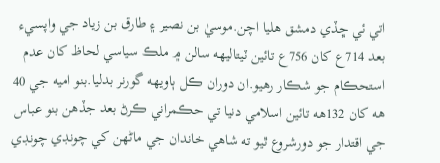اتي ئي ڇڏي دمشق هليا اچن.موسيٰ بن نصير ۽ طارق بن زياد جي واپسيء بعد 714ع کان 756ع تائين ٽيتاليهه سالن ۾ ملڪ سياسي لحاظ کان عدم استحڪام جو شڪار رهيو.ان دوران ڪل ٻاويهه گورنر بدليا.بنو اميه جي 40 هه کان 132هه تائين اسلامي دنيا تي حڪمراني ڪرڻ بعد جڏهن بنو عباس جي اقتدار جو دورشروع ٿيو ته شاهي خاندان جي ماڻهن کي چونڊي چونڊي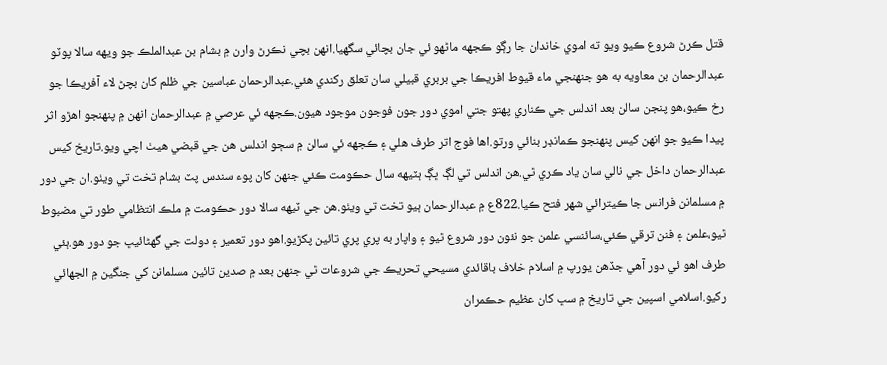قتل ڪرڻ شروع ڪيو ويو ته اموي خاندان جا رڳو ڪجهه ماڻهو ئي جان بچائي سگھيا.انهن بچي نڪرڻ وارن ۾ بشام بن عبدالملڪ جو ويهه سالا پوٽو عبدالرحمان بن معاويه به هو جنهنجي ماء قيوط افريڪا جي بربري قبيلي سان تعلق رکندي هئي.عبدالرحمان عباسين جي ظلم کان بچڻ لاء آفريڪا جو رخ ڪيو،هو پنجن سالن بعد اندلس جي ڪناري پهتو جتي اموي دور جون فوجون موجود هيون.ڪجهه ئي عرصي ۾ عبدالرحمان انهن ۾ پنهنجو اهڙو اثر پيدا ڪيو جو انهن کيس پنهنجو ڪمانڊر بنائي ورتو.اها فوج اتر طرف هلي ۽ ڪجهه ئي سالن ۾ سڄو اندلس هن جي قبضي هيٺ اچي ويو.تاريخ کيس عبدالرحمان داخل جي نالي سان ياد ڪري ٿي.هن اندلس تي لڳ ڀڳ ٻٽيهه سال حڪومت ڪئي جنهن کان پوء سندس پٽ بشام تخت تي ويٺو.ان جي دور ۾ مسلمانن فرانس جا ڪيترائي شهر فتح ڪيا.822ع ۾ عبدالرحمان ٻيو تخت تي ويٺو.هن جي ٽيهه سالا دور حڪومت ۾ ملڪ انتظامي طور تي مضبوط ٿيو،علمن ۽ فنن ترقي ڪئي،سائنسي علمن جو نئون دور شروع ٿيو ۽ واپار به پري پري تائين پکڙيو.اهو دور تعمير ۽ دولت جي گھڻائيڀ جو دور هو.ٻئي طرف اهو ئي دور آهي جڏهن يورپ ۾ اسلام خلاف باقائدي مسيحي تحريڪ جي شروعات ٿي جنهن بعد ۾ صدين تائين مسلمانن کي جنگين ۾ الجھائي رکيو.اسلامي اسپين جي تاريخ ۾ سڀ کان عظيم حڪمران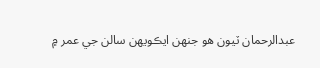عبدالرحمان ٽيون هو جنهن ايڪويهن سالن جي عمر ۾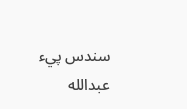سندس پيء عبدالله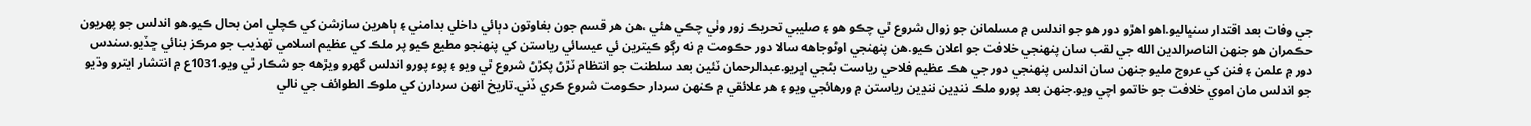جي وفات بعد اقتدار سنڀاليو.اهو اهڙو دور هو جو اندلس ۾ مسلمانن جو زوال شروع ٿي چڪو هو ۽ صليبي تحريڪ زور وٺي چڪي هئي ،هن هر قسم جون بغاوتون دٻائي داخلي بدامني ۽ ٻاهرين سازشن کي ڪچلي امن بحال ڪيو.هو اندلس جو پهريون حڪمران هو جنهن الناصرالدين الله جي لقب سان پنهنجي خلافت جو اعلان ڪيو.هن پنهنجي اوڻوجاهه سالا دور حڪومت ۾ نه رڳو ڪيترين ئي عيسائي رياستن کي پنهنجو مطيع ڪيو پر ملڪ کي عظيم اسلامي تهذيب جو مرڪز بنائي ڇڏيو.سندس دور ۾ علمن ۽ فنن کي عروج مليو جنهن سان اندلس پنهنجي دور جي هڪ عظيم فلاحي رياست بڻجي اڀريو.عبدالرحمان ٽئين بعد سلطنت جو انتظام ٽڙڻ پکڙڻ شروع ٿي ويو ۽ پوء پورو اندلس گھرو ويڙهه جو شڪار ٿي ويو.1031ع ۾ انتشار ايترو وڌيو جو اندلس مان اموي خلافت جو خاتمو اچي ويو.جنهن بعد پورو ملڪ ننڍين ننڍين رياستن ۾ ورهائجي ويو ۽ هر علائقي ۾ ڪنهن سردار حڪومت شروع ڪري ڏني.تاريخ انهن سردارن کي ملوڪ الطوائف جي نالي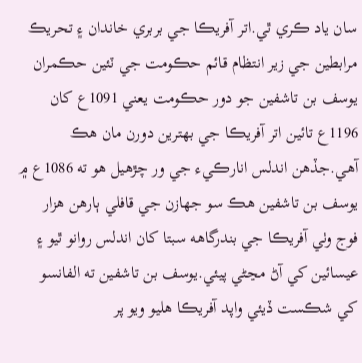سان ياد ڪري ٿي.اتر آفريڪا جي بربري خاندان ۽ تحريڪ مرابطين جي زير انتظام قائم حڪومت جي ٽئين حڪمران يوسف بن تاشفين جو دور حڪومت يعني 1091ع کان 1196ع تائين اتر آفريڪا جي بهترين دورن مان هڪ آهي.جڏهن اندلس انارڪيء جي ور چڙهيل هو ته 1086ع ۾ يوسف بن تاشفين هڪ سو جهازن جي قافلي ٻارهن هزار فوج وٺي آفريڪا جي بندرگاهه سبتا کان اندلس روانو ٿيو ۽ عيسائين کي آڻ مڃڻي پيئي.يوسف بن تاشفين ته الفانسو کي شڪست ڏيئي واپد آفريڪا هليو ويو پر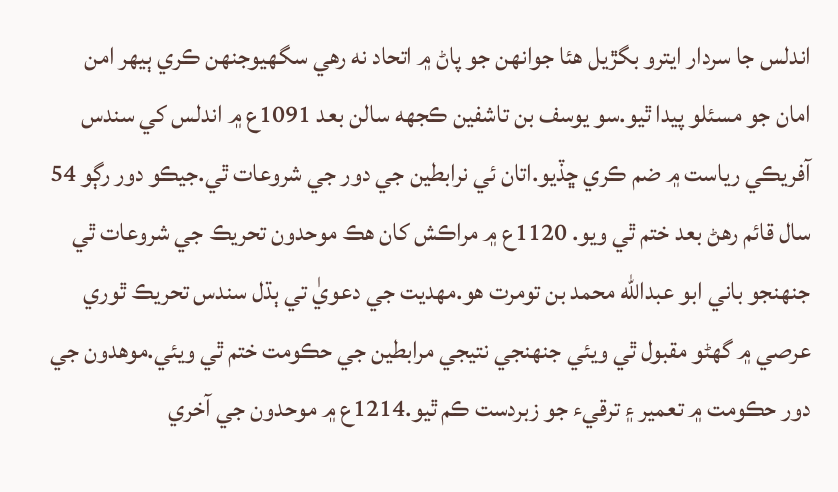اندلس جا سردار ايترو بگڙيل هئا جوانهن جو پاڻ ۾ اتحاد نه رهي سگھيوجنهن ڪري ٻيهر امن امان جو مسئلو پيدا ٿيو.سو يوسف بن تاشفين ڪجهه سالن بعد 1091ع ۾ اندلس کي سندس آفريڪي رياست ۾ ضم ڪري ڇڏيو.اتان ئي نرابطين جي دور جي شروعات ٿي.جيڪو دور رڳو 54 سال قائم رهڻ بعد ختم ٿي ويو. 1120ع ۾ مراڪش کان هڪ موحدون تحريڪ جي شروعات ٿي جنهنجو باني ابو عبدالله محمد بن تومرت هو.مهديت جي دعويٰ تي ٻڌل سندس تحريڪ ٿوري عرصي ۾ گھڻو مقبول ٿي ويئي جنهنجي نتيجي مرابطين جي حڪومت ختم ٿي ويئي.موهدون جي دور حڪومت ۾ تعمير ۽ ترقيء جو زبردست ڪم ٿيو.1214ع ۾ موحدون جي آخري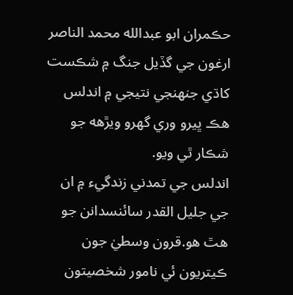حڪمران ابو عبدالله محمد الناصر ارغون جي گڏيل جنگ ۾ شڪست کاڌي جنهنجي نتيجي ۾ اندلس هڪ ڀيرو وري گھرو ويڙهه جو شڪار ٿي ويو.
اندلس جي تمدني زندگيء ۾ ان جي جليل القدر سائنسدانن جو هٿ هو.قرون وسطيٰ جون ڪيتريون ئي نامور شخصيتون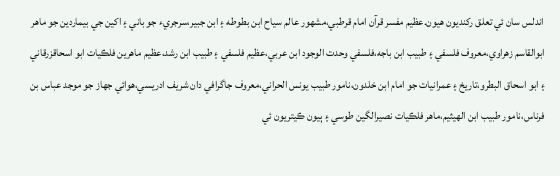اندلس سان ئي تعلق رکنديون هيون.عظيم مفسر قرآن امام قرطبي،مشهور عالم سياح ابن بطوطه ۽ ابن جبير،سرجريء جو باني ۽ اکين جي بيماردين جو ماهر ابوالقاسم زهراوي،معروف فلسفي ۽ طبيب ابن باجه،فلسفي وحدت الوجود ابن عربي،عظيم فلسفي ۽ طبيب ابن رشد،عظيم ماهرين فلڪيات ابو اسحاقزرقاني ۽ ابو اسحاق البطرو،تاريخ ۽ عمرانيات جو امام ابن خلدون،نامور طبيب يونس الحراني،معروف جاگرافي دان شريف ادريسي،هوائي جهاز جو موجد عباس بن فرناس،نامور طبيب ابن الهيثيم،ماهر فلڪيات نصيرالگين طوسي ۽ ٻيون ڪيتريون ئي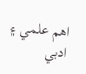اهم علمي ۽ ادبي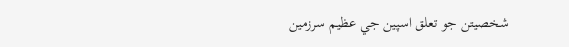شخصيتن جو تعلق اسپين جي عظيم سرزمين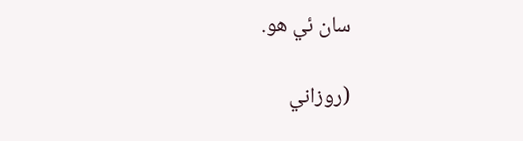سان ئي هو.

(روزاني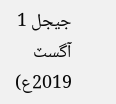جيجل 1 آگسٽ 2019ع)